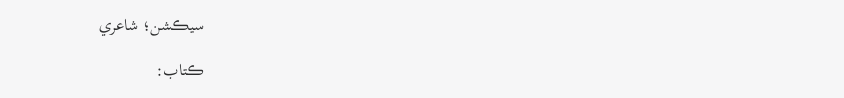سيڪشن؛ شاعري

ڪتاب: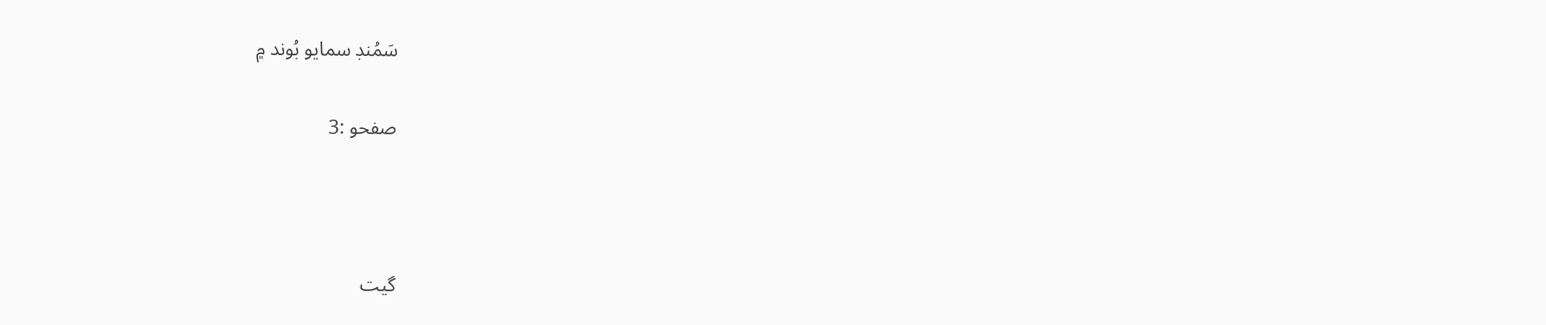سَمُنڊ سمايو بُوند ۾

صفحو :3



گيت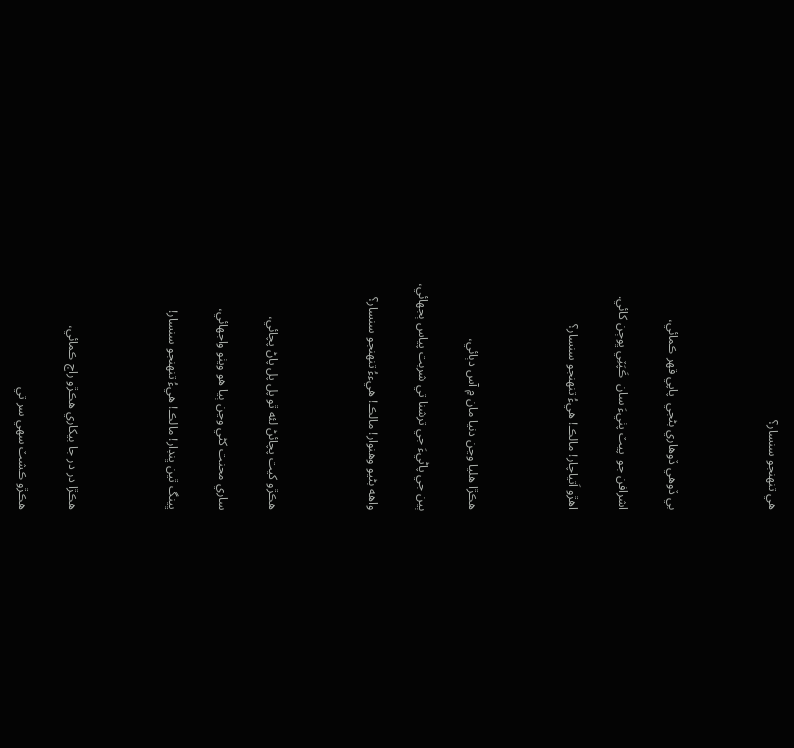هي تنهنجو سنسار؟



بي ڏوهي ڏوهاري بڻجي  پاپي قهر ڪمائي،

اشرافن جو  پيٽ پٺيءَ سان  ڪَپَٽِي ڀوڄن کائي.

اهڙو اَتياچار! مالڪ! هيءُ تنهنجو سنسار؟



هڪڙا هليا وڃن دنيا مان ۾ آس دٻائي،

ٻين جي پاڻيءَ جي ترشنا تي شربت پياس ٻجهائي،

واهه بڻيو وهنوار! مالڪ! هيءءُ تنهنجو سنسار؟



هڪڙو کيت پچائڻ لئه ٿو پل پل پاڻ پچائي،

ساري محنت کڻي وڃن ٻيا هو ويٺو واجهائي،

ڀينگ ٿين ڀنڊار! مالڪ! هيءُ تنهنجو سنسار!



هڪڙا در در جا بيکاري هڪڙو راڄ ڪمائي،

هڪڙو ڪشٽ سهي سر تي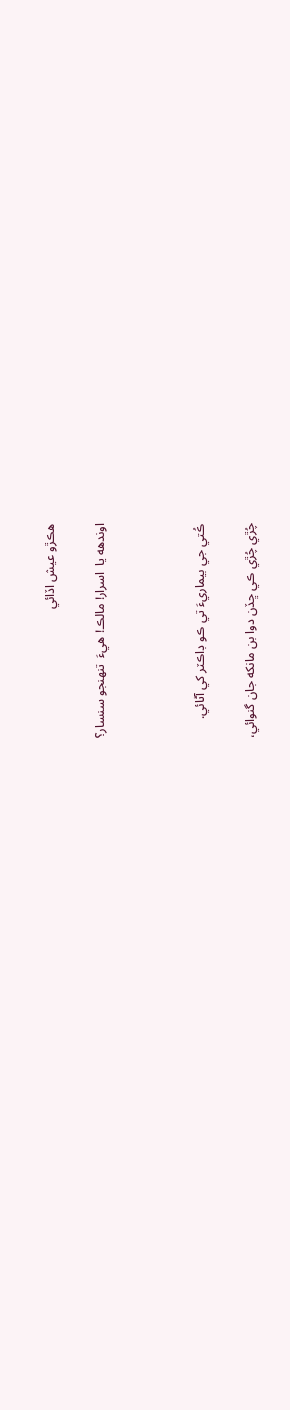هڪڙو عيش اڏائي

اوندهه يا  اسرار! مالڪ! هيءَ  تنهنجو سنسار؟



ڪُتي جي بيماريءَ تي ڪو ڊاڪٽر کي آڻائي.

چُڙي چُڙي ڪي ڇڏن دوا بن مانکه جان گنوائي،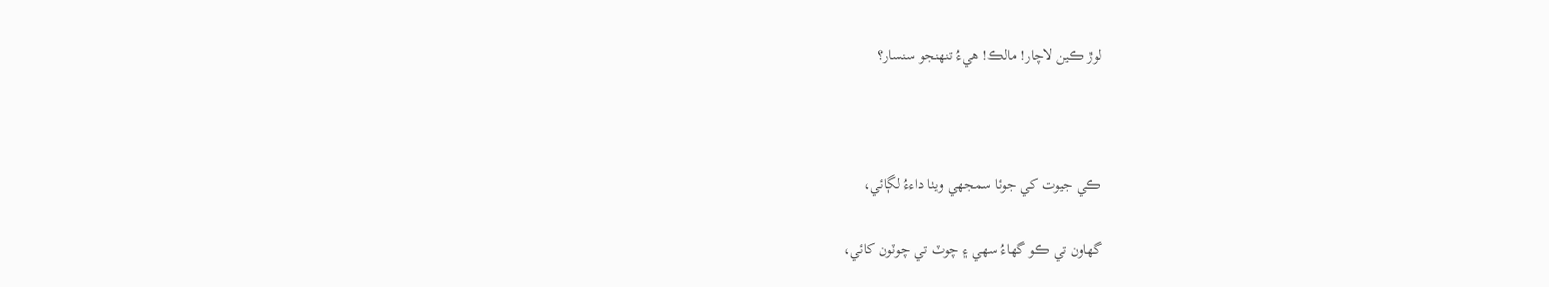لوڙ ڪين لاچار! مالڪ! هيءُ تنهنجو سنسار؟



ڪي جيوت کي جوئا سمجهي ويٺا داءءُ لڳائي،

گهاون تي ڪو گهاءُ سهي ۽ چوٽ تي چوٽون کائي،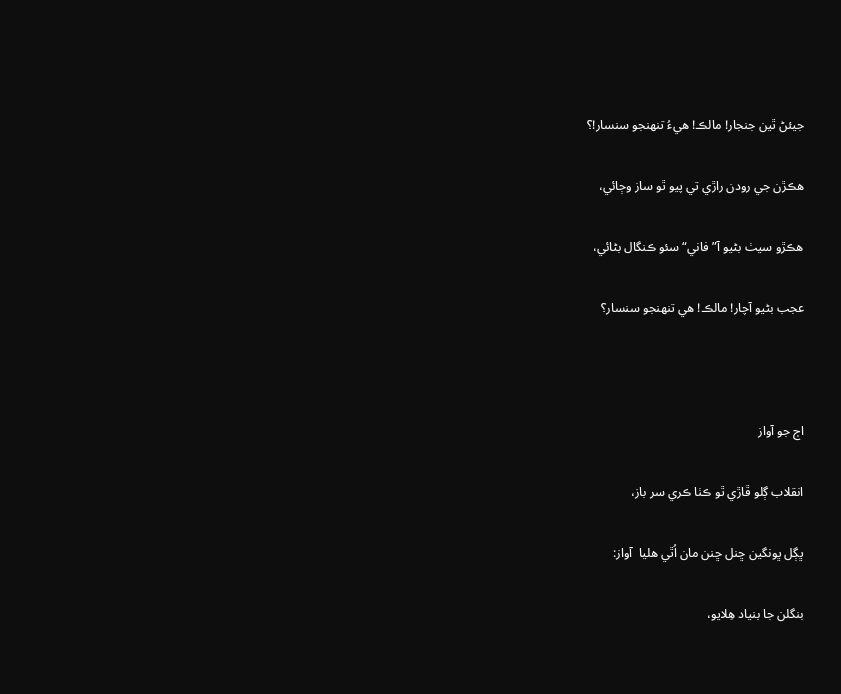جيئڻ ٿين جنجار! مالڪ! هيءُ تنهنجو سنسار!؟

هڪڙن جي رودن راڙي تي پيو ٿو ساز وڄائي،

هڪڙو سيٺ بڻيو آ”فاني“ سئو ڪنگال بڻائي،

عجب بڻيو آچار! مالڪ! هي تنهنجو سنسار؟



اڄ جو آواز

انقلاب ڳلو ڦاڙي ٿو ڪٺا ڪري سر باز،

ڀڳل ڀونگين ڇنل ڇنن مان اُٿي هليا  آواز:

بنگلن جا بنياد هِلايو،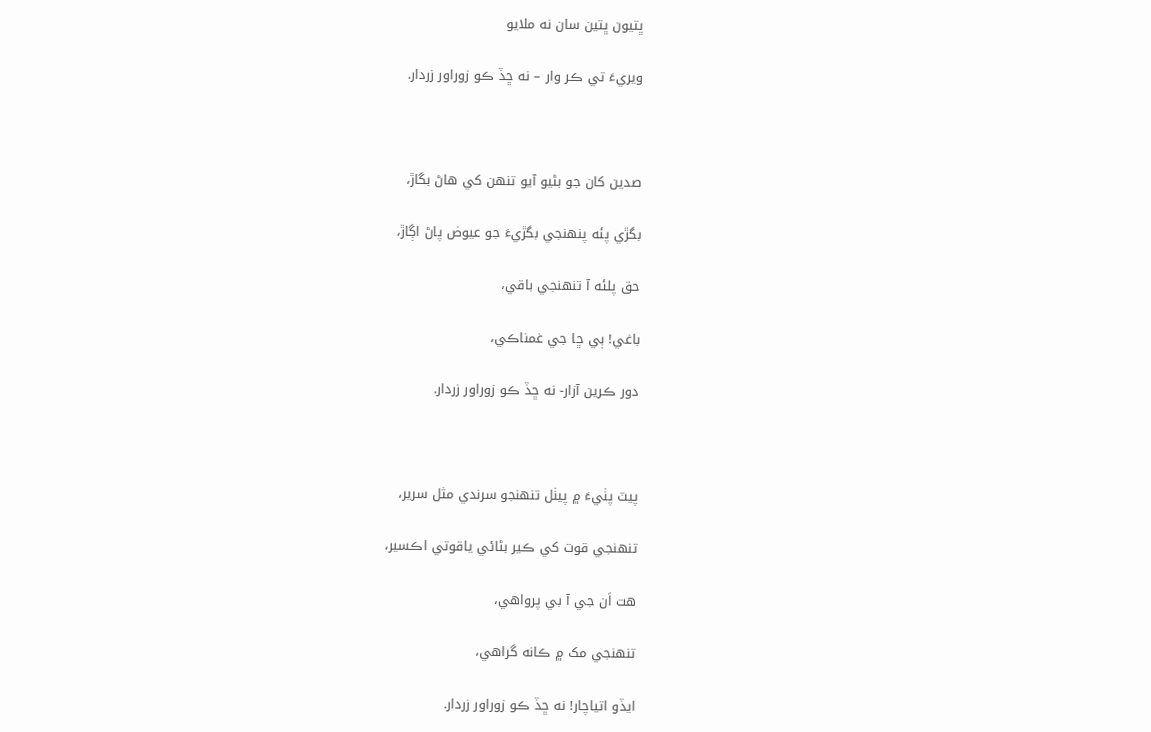ڀتيون ڀتين سان نه ملايو

ويريءَ تي ڪر وار – نه ڇڏ ڪو زوراور زردار.



صدين کان جو بڻيو آيو تنهن کي هاڻ بگاڙ،

بگڙي پئه پنهنجي بگڙيءَ جو عيوض پاڻ اڳاڙ،

حق پلئه آ تنهنجي باقي،

باغي! ٻي ڇا جي غمناڪي،

دور ڪرين آزار- نه ڇڏ ڪو زوراور زردار.



پيٽ پٺيءَ ۾ پيٺل تنهنجو سرندي مثل سرير،

تنهنجي قوت کي ڪير بڻائي ياقوتي اڪسير،

هت اَن جي آ بي پرواهي،

تنهنجي مک ۾ ڪانه گراهي،

ايڏو اتياچار! نه ڇڏ ڪو زوراور زردار.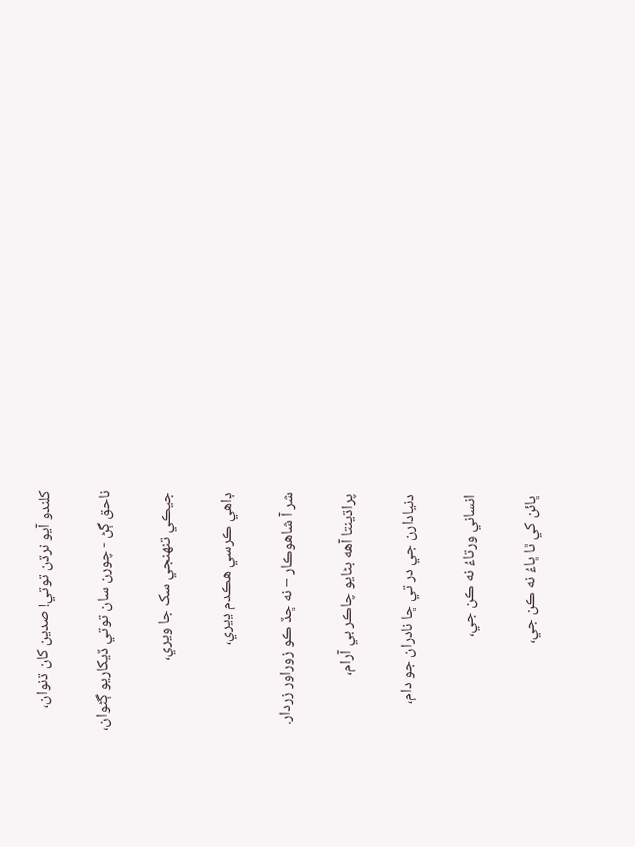کلندو آيو نرڌن توتي! صدين کان ڌنوان،

ناحق ڳڻ - چورن سان توتي ڏيکاريو ڳڻوان،

جيڪي تنهنجي سک جا ويري،

ڊاهي ڪرسي هڪدم ڍيري،

شر آ شاهوڪار – نه ڇڏ ڪو زوراور زردار.

پراڌينتا آهه بڻايو چاڪر بي آرام،

دنيادارن جي در تي ڇا نادران جو دام،

انساني ورتاءُ نه ڪن جي،

ڀائن کي ٿا ڀاءُ نه ڪن جي،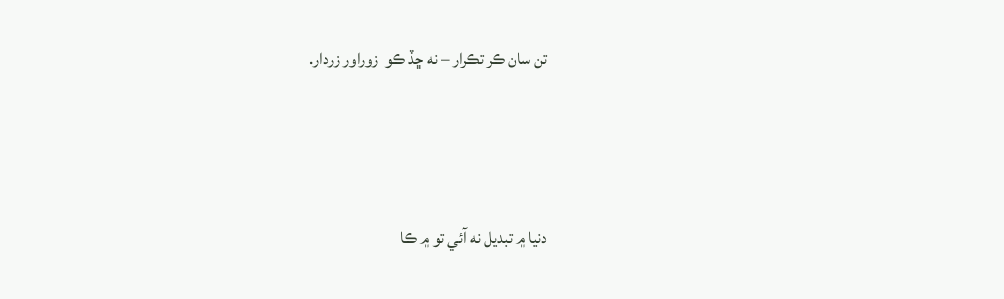تن سان ڪر تڪرار – نه ڇڏ ڪو  زوراور زردار.



دنيا ۾ تبديل نه آئي تو ۾ ڪا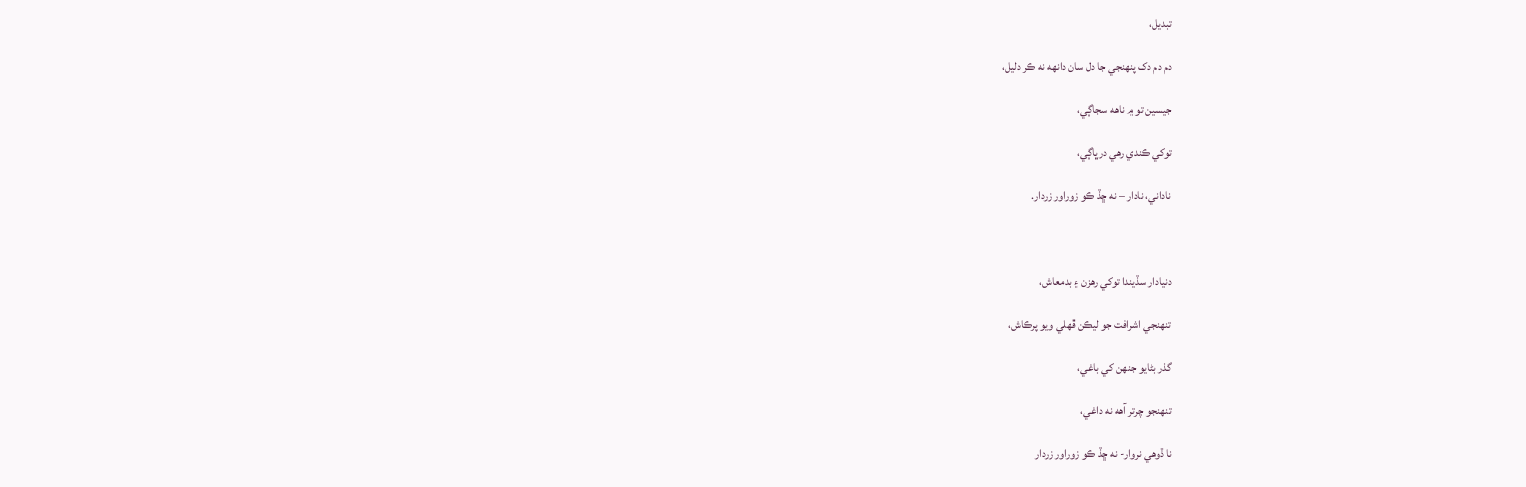تبديل،

دم دم دک پنهنجي جا دل سان دانهه نه ڪر دليل،

جيسين تو ۾ ناهه سجاڳي،

توکي ڪندي رهي درڀاڳي،

ناداني، نادار – نه ڇڏ ڪو زوراور زردار.



دنيادار سڏيندا توکي رهزن ۽ بدمعاش،

تنهنجي اشرافت جو ليڪن ڦهلي ويو پرڪاش،

گذر بڻايو جنهن کي باغي،

تنهنجو چرتر آهه نه داغي،

نا ڏوهي نروار- نه ڇڏ ڪو زوراور زردار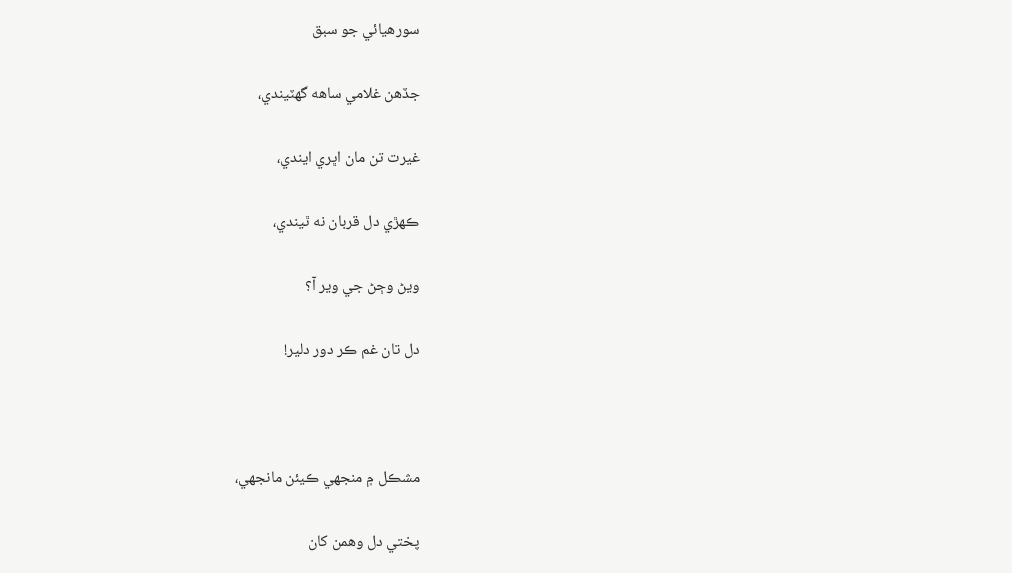سورهيائي جو سبق

جڏهن غلامي ساهه گهٽيندي،

غيرت تن مان اڀري ايندي،

ڪهڙي دل قربان نه ٿيندي،

ويڻ وڄڻ جي وير آ؟

دل تان غم ڪر دور دلير!



مشڪل ۾ منجهي ڪيئن مانجهي،

پختي دل وهمن کان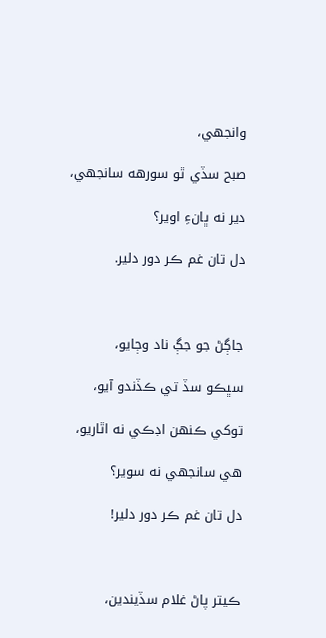وانجهي،

صبح سڏي ٿو سورهه سانجهي،

دير نه ڀانءِ اوير؟

دل تان غم ڪر دور دلير.



جاڳڻ جو جڳ ناد وڄايو،

سڀڪو سڏ تي ڪڏندو آيو،

توکي ڪنهن اڊڪي نه اٿاريو،

هي سانجهي نه سوير؟

دل تان غم ڪر دور دلير!



ڪيتر پاڻ غلام سڏيندين،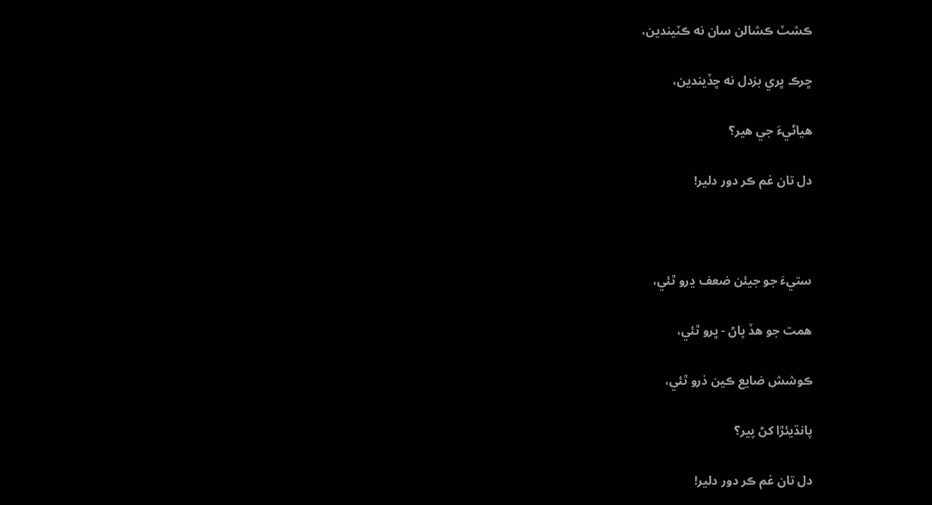ڪشٽ ڪشالن سان نه ڪٽيندين،

ڇرڪ ڀري بزدل نه ڇڏيندين،

هياڻيءَ جي هير؟

دل تان غم ڪر دور دلير!



ستيءَ جو جيئن ضعف ڍرو ٿئي،

همت جو هڏ پاڻ - ڀرو ٿئي،

ڪوشش ضايع ڪين ذرو ٿئي،

پانڌيئڙا کڻ پير؟

دل تان غم ڪر دور دلير!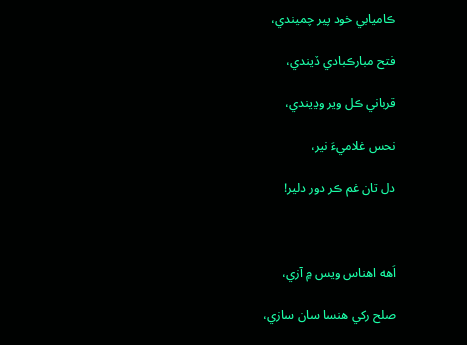ڪاميابي خود پير چميندي،

فتح مبارڪبادي ڏيندي،

قرباني ڪل وير وڍيندي،

نحس غلاميءَ نير،

دل تان غم ڪر دور دلير!



اَهه اهناس ويس ۾ آزي،

صلح رکي هنسا سان سازي،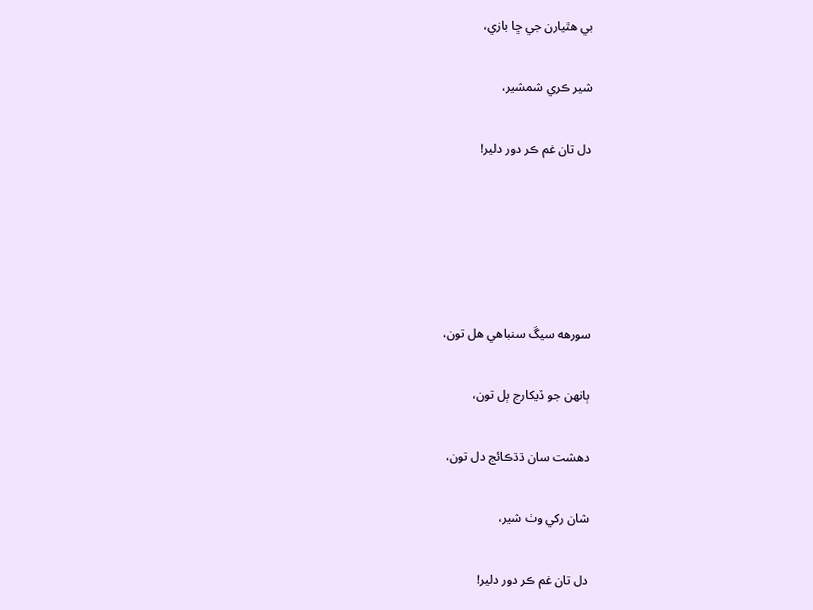بي هٿيارن جي ڇا بازي،

شير ڪري شمشير،

دل تان غم ڪر دور دلير!





سورهه سيڱ سنباهي هل تون،

ٻانهن جو ڏيکارج ٻل تون،

دهشت سان ڌڌڪائج دل تون،

شان رکي وٺ شير،

دل تان غم ڪر دور دلير!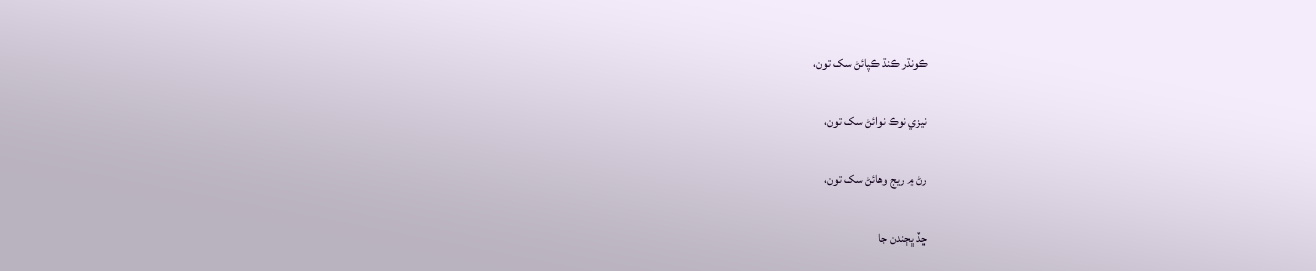ڪونڌر ڪنڌ ڪپائڻ سک تون،

نيزي نوڪ نوائڻ سک تون،

رڻ ۾ ريج وهائڻ سک تون،

ڇڏ ڀڄندن جا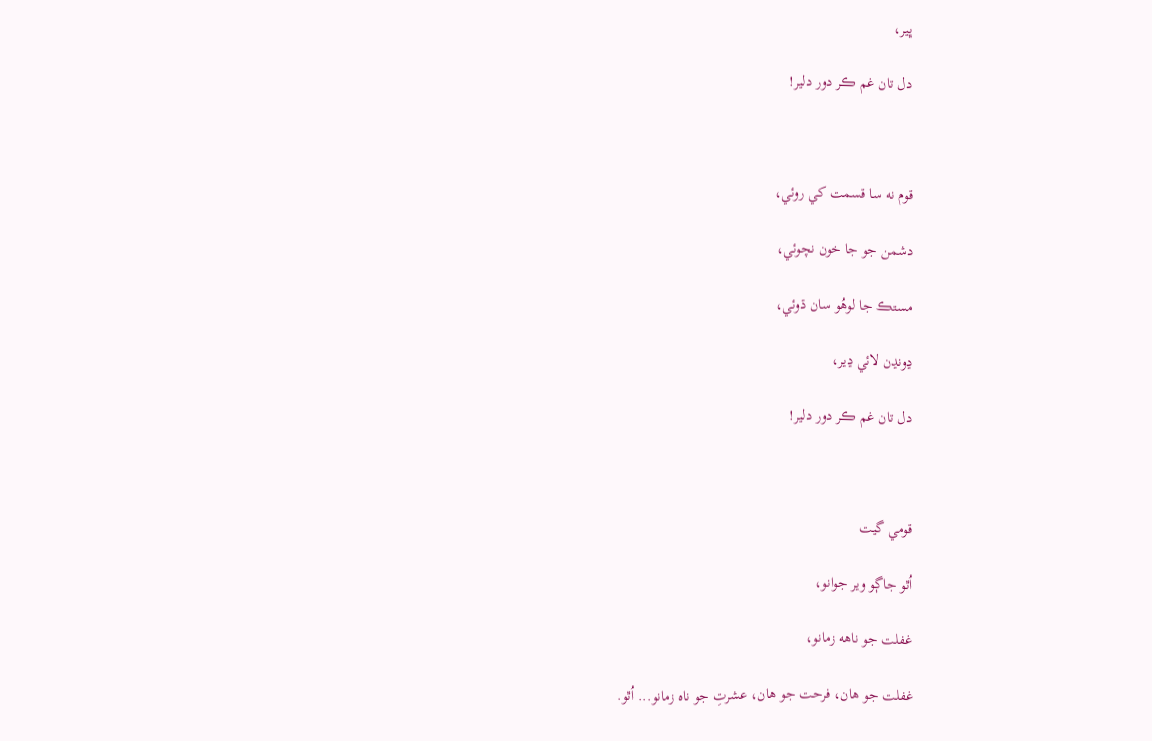ڀير،

دل تان غم ڪر دور دلير!



قوم نه سا قسمت کي روئي،

دشمن جو جا خون نچوئي،

مستڪ جا لوهُو سان ڌوئي،

ڍونڍن لائي ڍير،

دل تان غم ڪر دور دلير!



قومي گيت

اُٿو جاڳو وير جوانو،

غفلت جو ناهه زمانو،

غفلت جو هان، فرحت جو هان، عشرتِ جو ناه زمانو... اُٿو.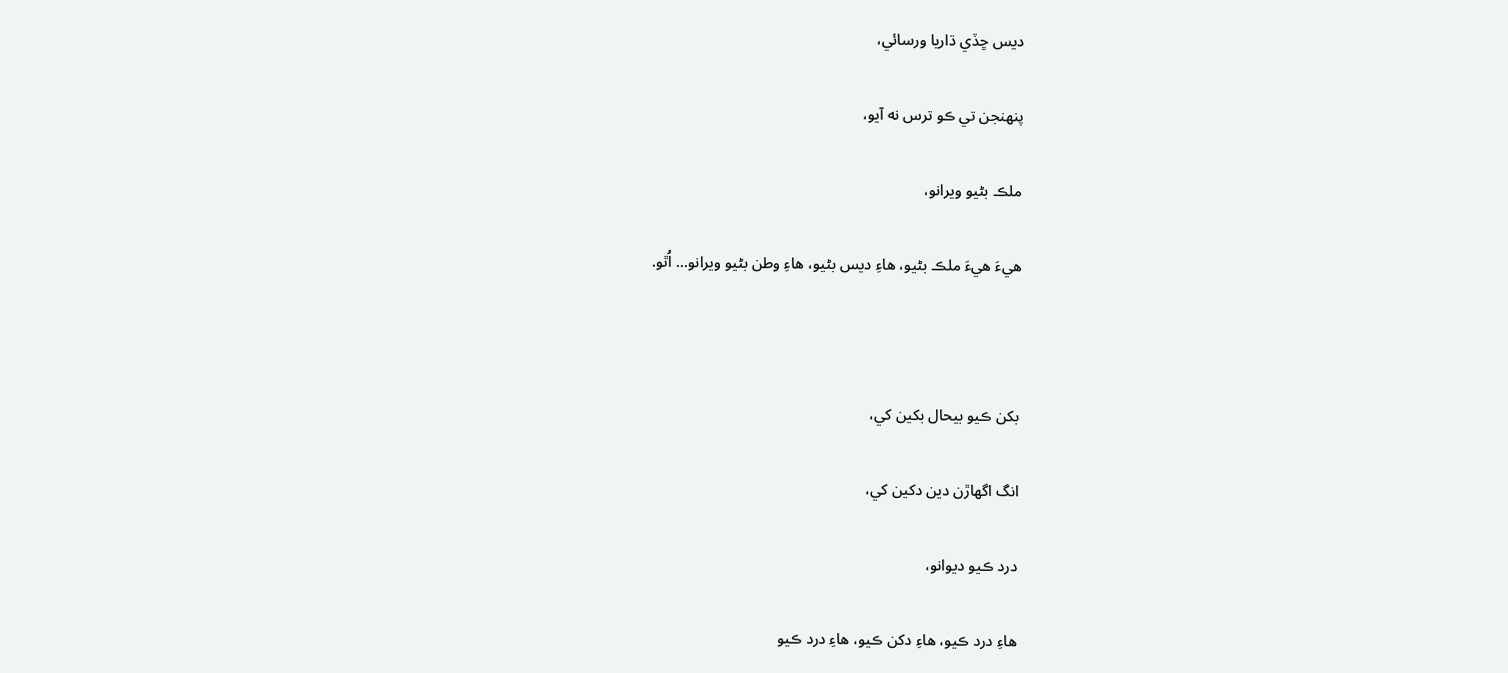ديس ڇڏي ڌاريا ورسائي،

پنهنجن تي ڪو ترس نه آيو،

ملڪ بڻيو ويرانو،

هيءَ هيءَ ملڪ بڻيو، هاءِ ديس بڻيو، هاءِ وطن بڻيو ويرانو... اُٿو.



بکن ڪيو بيحال بکين کي،

انگ اگهاڙن دين دکين کي،

درد ڪيو ديوانو،

هاءِ درد ڪيو، هاءِ دکن ڪيو، هاءِ درد ڪيو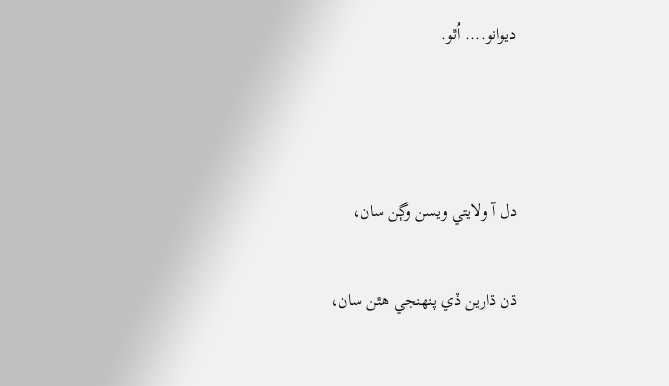ديوانو.... اُٿو.



دل آ ولايتي ويسن وڳن سان،

ڌن ڌارين ڏي پنهنجي هٿن سان،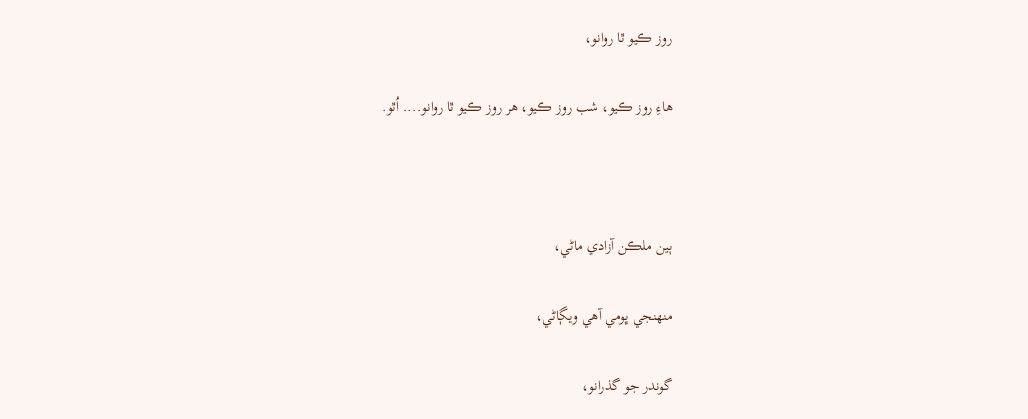روز ڪيو ٿا روانو،

هاءِ روز ڪيو، شب روز ڪيو، هر روز ڪيو ٿا روانو.... اُٿو.



ٻين ملڪن آزادي ماڻي،

منهنجي ڀومي آهي ويڳاڻي،

گوندر جو گذرانو،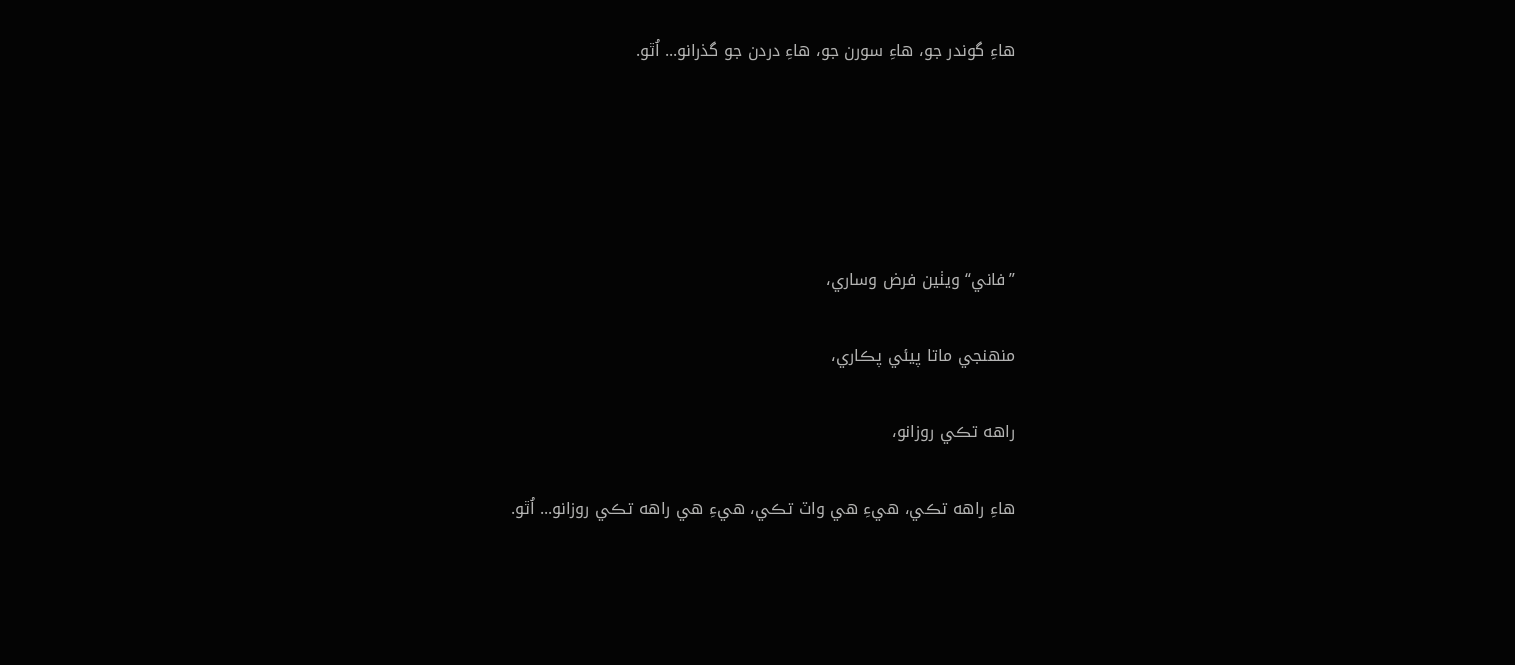هاءِ گوندر جو، هاءِ سورن جو، هاءِ دردن جو گذرانو... اُٿو.





”فاني“ ويٺين فرض وساري،

منهنجي ماتا پيئي پڪاري،

راهه تڪي روزانو،

هاءِ راهه تڪي، هيءِ هي واٽ تڪي، هيءِ هي راهه تڪي روزانو... اُٿو.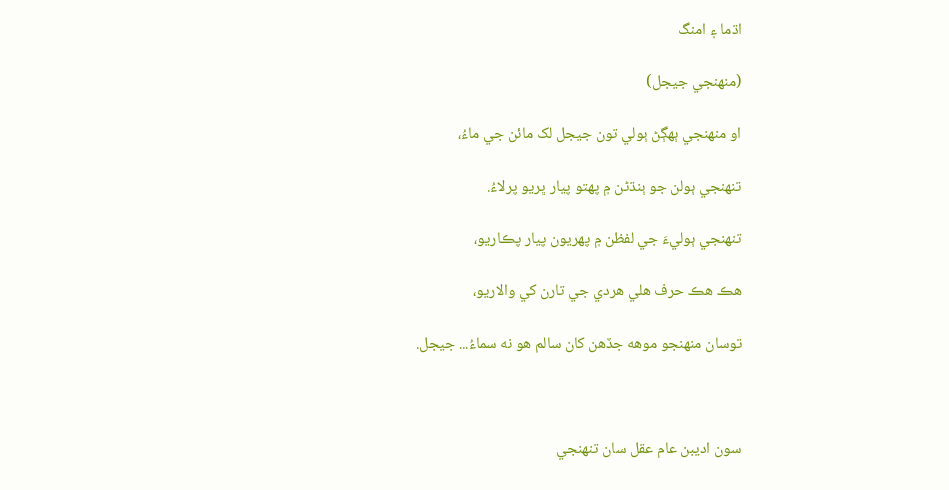اڌما ۽ امنگ

(منهنجي جيجل)

او منهنجي ٻهڳڻ ٻولي تون جيجل لک مائن جي ماءُ،

تنهنجي ٻولن جو ٻنڌڻن ۾ پهتو پيار ڀريو پرلاءُ.

تنهنجي ٻوليءَ جي لفظن ۾ پهريون پيار پڪاريو،

هڪ هڪ حرف هلي هردي جي تارن کي والاريو،

توسان منهنجو موهه جڏهن کان سالم هو نه سماءُ... جيجل.



سون اديبن عام عقل سان تنهنجي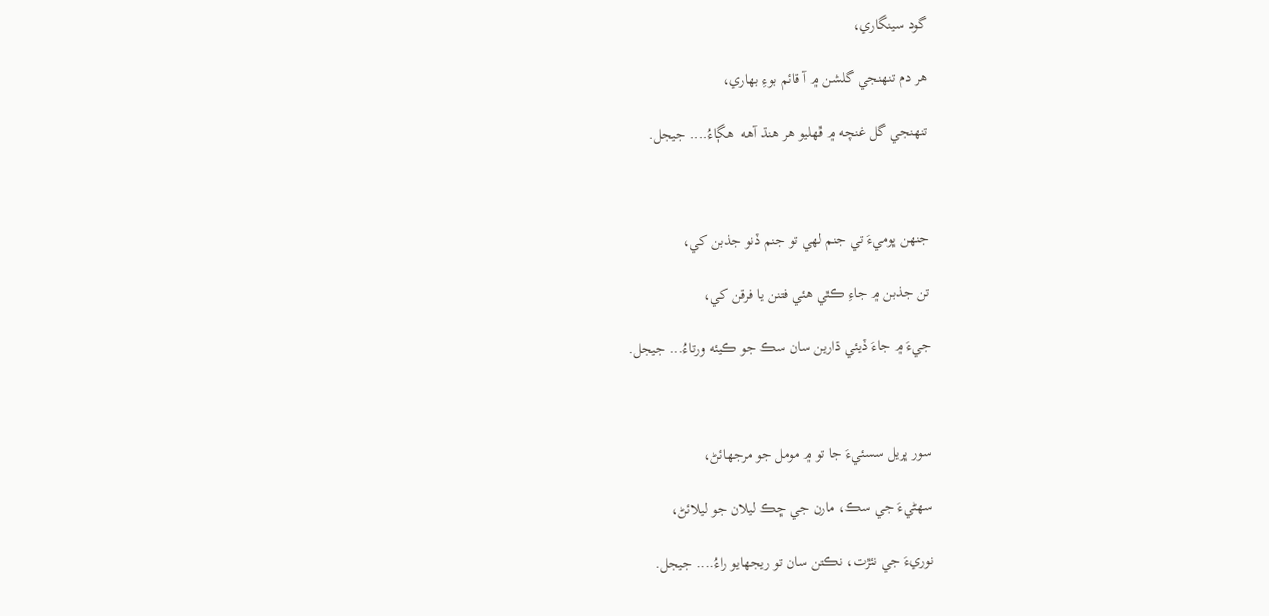گود سينگاري،

هر دم تنهنجي گلشن ۾ آ قائم بوءِ بهاري،

تنهنجي گل غنچه ۾ ڦهليو هر هنڌ آهه  هڳاءُ.... جيجل.



جنهن ڀوميءَ تي جنم لهي تو جنم ڏنو جذبن کي،

تن جذبن ۾ جاءِ ڪٿي هئي فتنن يا فرقن کي،

جيءَ ۾ جاءَ ڏيئي ڌارين سان سڪ جو ڪيئه ورتاءُ... جيجل.



سور ڀريل سسئيءَ جا تو ۾ مومل جو مرجهائڻ،

سهڻيءَ جي سڪ، مارن جي ڇڪ ليلان جو ليلائڻ،

نوريءَ جي نئڙت، نڪتن سان تو ريجهايو راءُ.... جيجل.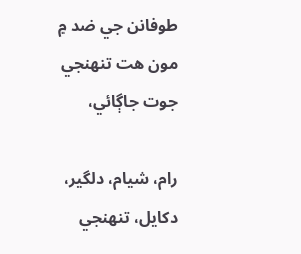طوفانن جي ضد ۾ مون هت تنهنجي جوت جاڳائي،

رام، شيام، دلگير، دکايل، تنهنجي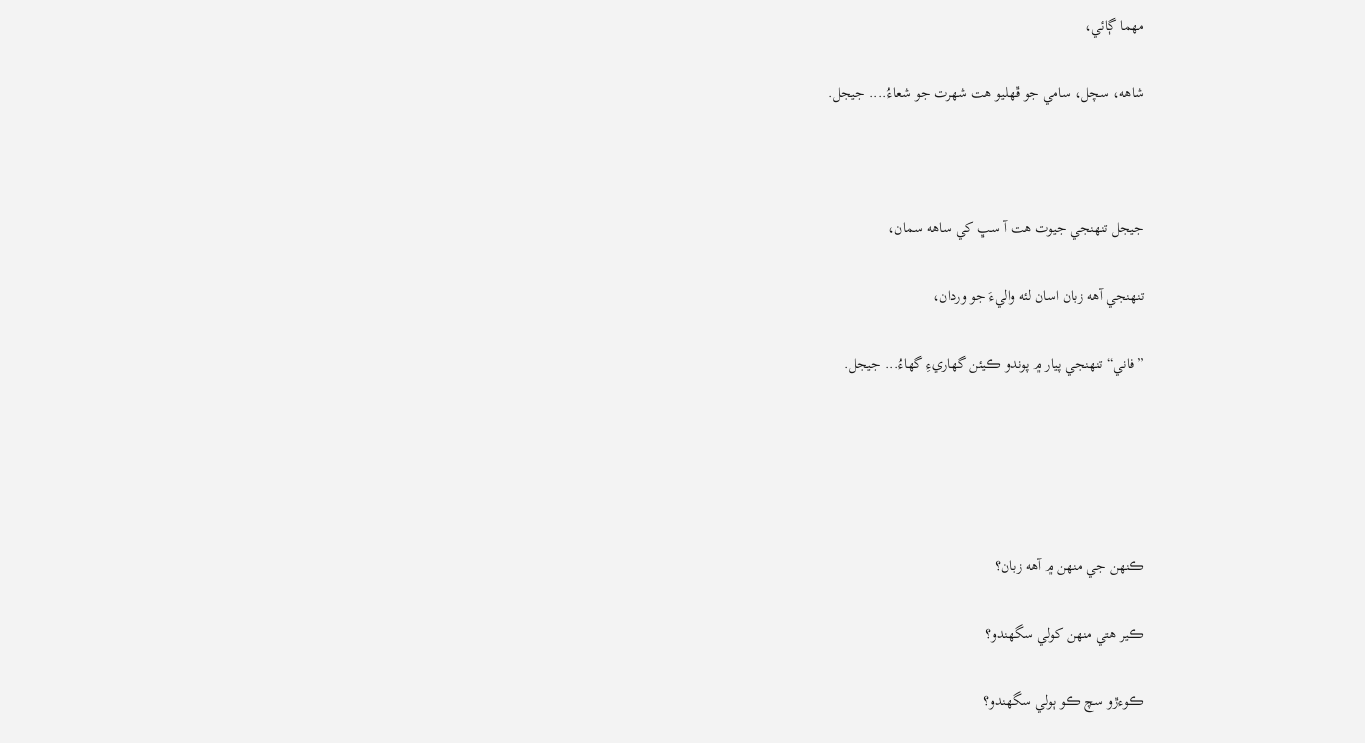مهما ڳائي،

شاهه، سچل، سامي جو ڦهليو هت شهرت جو شعاءُ.... جيجل.



جيجل تنهنجي جيوت هت آ سڀ کي ساهه سمان،

تنهنجي آهه زبان اسان لئه واليءَ جو وردان،

”فاني“ تنهنجي پيار ۾ پوندو ڪيئن گهاريءِ گهاءُ... جيجل.





ڪنهن جي منهن ۾ آهه زبان؟

ڪير هتي منهن کولي سگهندو؟

ڪوءڙو سچ ڪو ٻولي سگهندو؟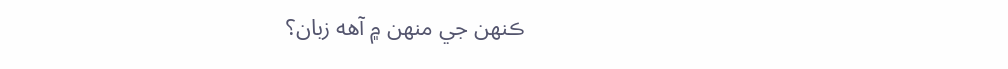ڪنهن جي منهن ۾ آهه زبان؟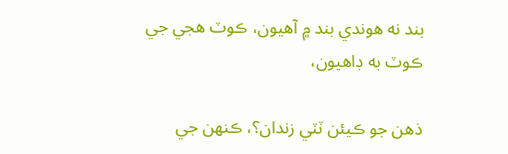بند نه هوندي بند ۾ آهيون، ڪوٽ هجي جي ڪوٽ به ڊاهيون،

ذهن جو ڪيئن ٽٽي زندان؟، ڪنهن جي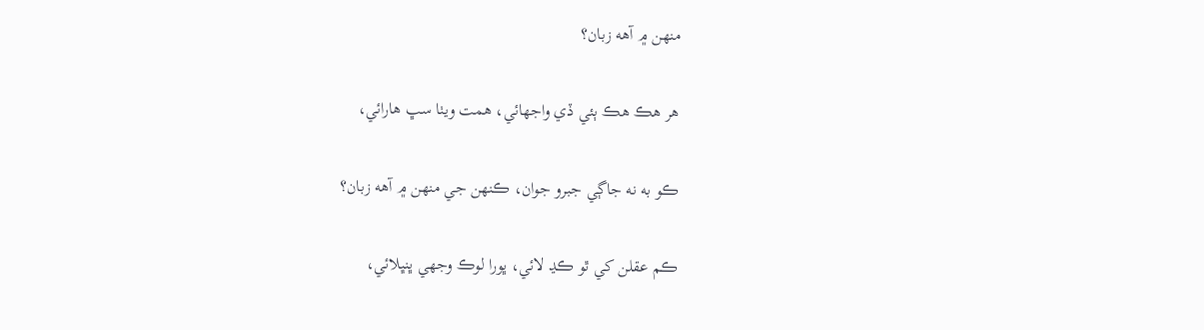منهن ۾ آهه زبان؟

هر هڪ هڪ ٻئي ڏي واجهائي، همت ويٺا سڀ هارائي،

ڪو به نه جاڳي جبرو جوان، ڪنهن جي منهن ۾ آهه زبان؟

ڪم عقلن کي ٿو ڪڍ لائي، ڀورا لوڪ وجهي ڀنڀلائي،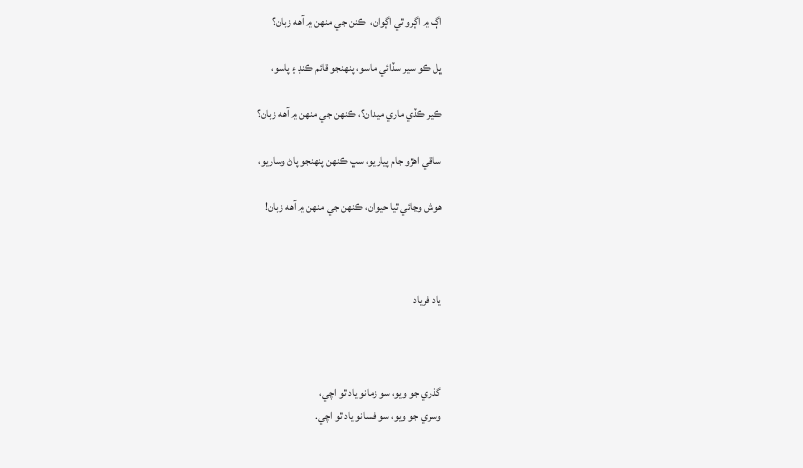اڳ ۾ اڳرو ٿي اڳوان،  ڪنن جي منهن ۾ آهه زبان؟

ڀل ڪو سير سڏائي ماسو، پنهنجو قائم ڪنڊ ۽ پاسو،

ڪير ڪڏي ماري ميدان؟، ڪنهن جي منهن ۾ آهه زبان؟

ساقي اهڙو جام پياريو، سڀ ڪنهن پنهنجو پاڻ وساريو،

هوش وڃائي ٿيا حيوان، ڪنهن جي منهن ۾ آهه زبان!



ياد فرياد



گذري جو ويو، سو زمانو ياد ٿو اچي،
وسري جو ويو، سو فسانو ياد ٿو اچي.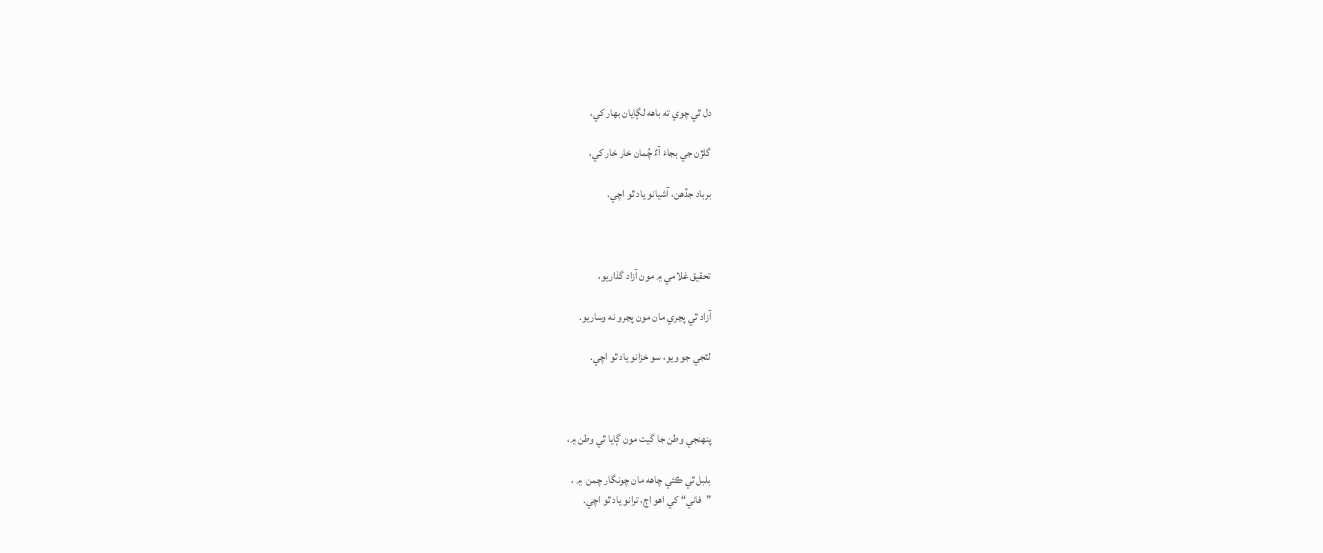دل ٿي چوي ته باهه لڳايان بهار کي،

گلڙن جي بجاءَ آءٌ چُمان خار خار کي،

برباد جڏهن، آشيانو ياد ٿو اچي.



تحقيق غلامي ۾ مون آزاد گذاريو،

آزاد ٿي پڃري مان مون پڃرو نه وساريو.

لٽجي جو ويو، سو خزانو ياد ٿو اچي.



پنهنجي وطن جا گيت مون ڳايا ٿي وطن ۾،

بلبل ٿي ڪئي چاهه مان چونگار چمن  ۾ ،
”فاني“ کي اهو اڄ، ترانو ياد ٿو اچي.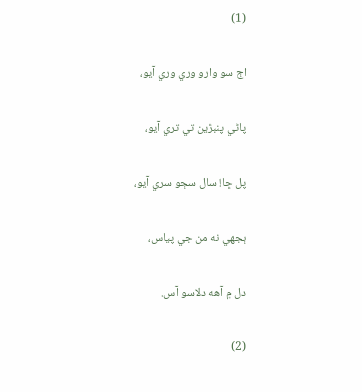(1)

اڄ سو وارو وري وري آيو،

پاڻي پنبڙين تي تري آيو،

پل ڇا! سال سڄو سري آيو،

ٻجهي نه من جي پياس،

دل ۾ آهه دلاسو آس.

(2)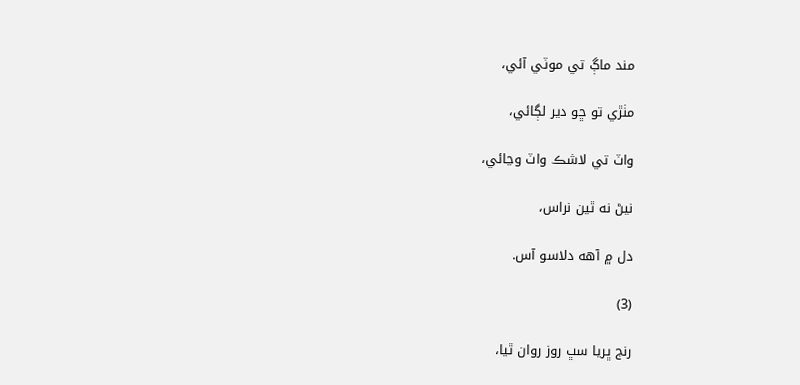مند ماڳ تي موٽي آئي،

مٺڙي تو ڇو دير لڳائي،

واٽ تي لاشڪ واٽ وڃائي،

نيڻ نه ٿين نراس،

دل ۾ آهه دلاسو آس.

(3)

رنج ڀريا سڀ روز روان ٿيا،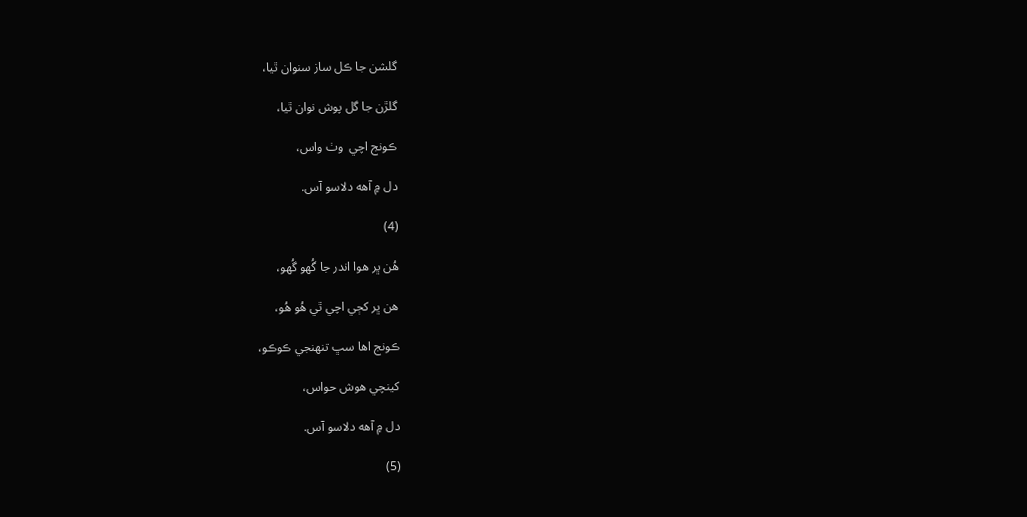گلشن جا ڪل ساز سنوان ٿيا،

گلڙن جا گل پوش نوان ٿيا،

ڪونج اچي  وٺ واس،

دل ۾ آهه دلاسو آس.

(4)

هُن ڀر هوا اندر جا گُهو گُهو،

هن ڀر کڄي اچي ٿي هُو هُو،

ڪونج اها سڀ تنهنجي ڪوڪو،

کينچي هوش حواس،

دل ۾ آهه دلاسو آس.

(5)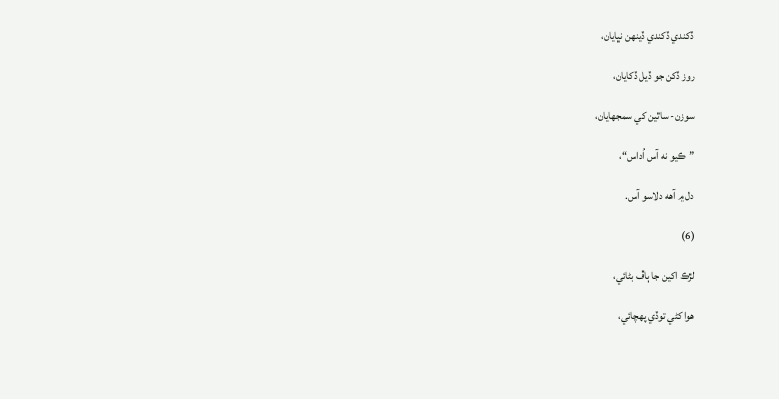ڏکندي ڏکندي ڏينهن نڀايان،

روز ڏکن جو ڏيل ڏکايان،

سوزن- ساٿين کي سمجهايان،

”ڪيو نه آس اُداس“،

دل ۾ آهه دلاسو آس.

(6)

لڙڪ اکين جا ٻاڦ بڻائي،

هوا کڻي توڏي پهچائي،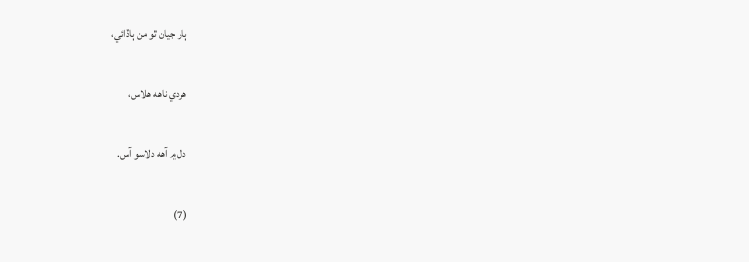ٻار جيان ٿو من ٻاڏائي،

هردي ناهه هلاس،

دل ۾ آهه دلاسو آس.

(7)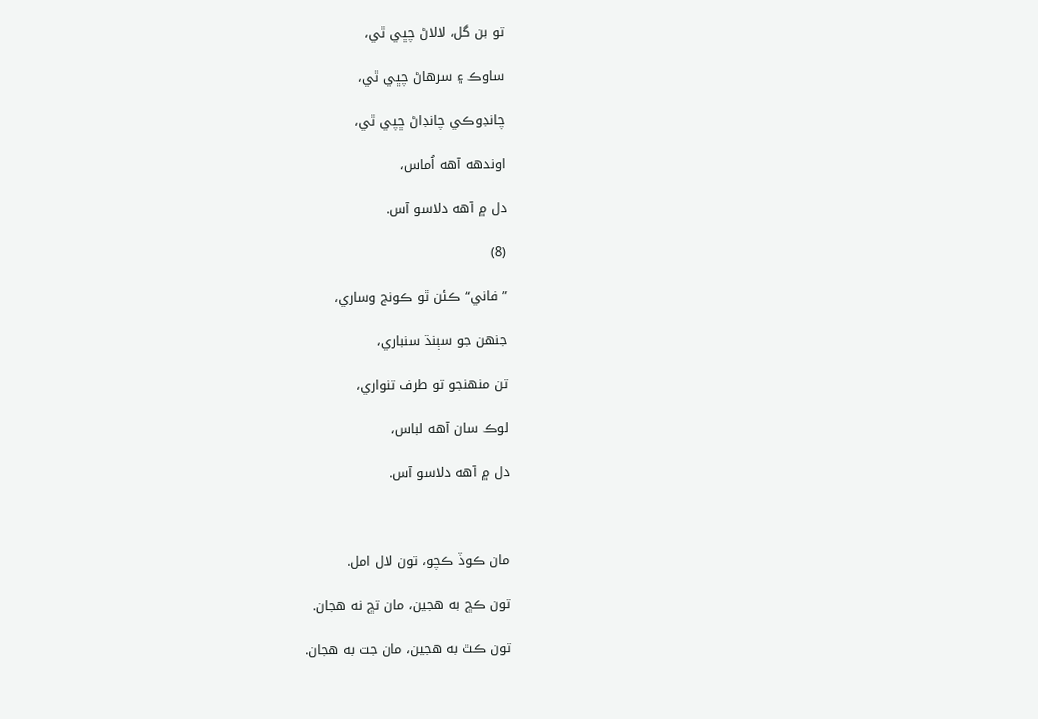تو بن گل، لالاڻ چڀي ٿي،

ساوڪ ۽ سرهاڻ چڀي ٿي،

چانڊوڪي چانڊاڻ ڇپي ٿي،

اوندهه آهه اُماس،

دل ۾ آهه دلاسو آس.

(8)

”فاني“ ڪئن ٿو ڪونج وساري،

جنهن جو سٻنڌ سنباري،

تن منهنجو تو طرف تنواري،

لوڪ سان آهه لباس،

دل ۾ آهه دلاسو آس.



مان ڪوڏ ڪچو، تون لال امل.

تون ڪڇ به هجين، مان تڇ نه هجان.

تون ڪٿ به هجين، مان جت به هجان.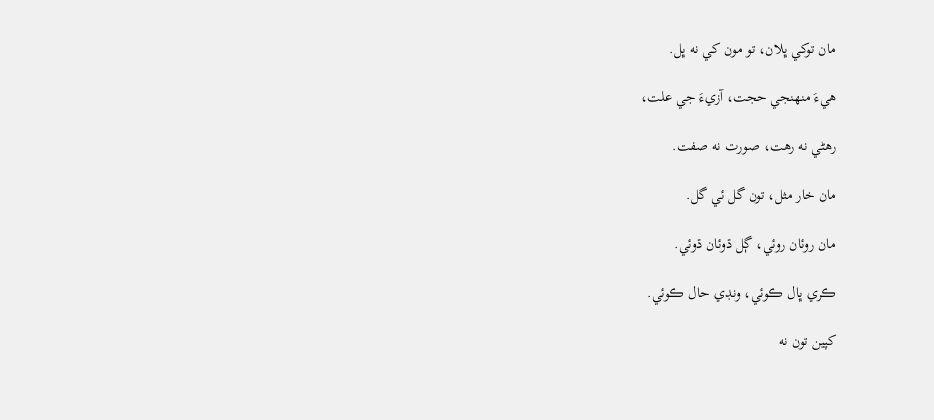مان توکي ڀلان، تو مون کي نه ڀل.

هيءَ منهنجي حجت، آزيءَ جي علت،

رهڻي نه رهت، صورت نه صفت.

مان خار مثل، تون گل ئي گل.

مان روئان روئي، ڳل ڌوئان ڌوئي.

ڪري ڀال ڪوئي، ونڊي حال ڪوئي.

کپين تون نه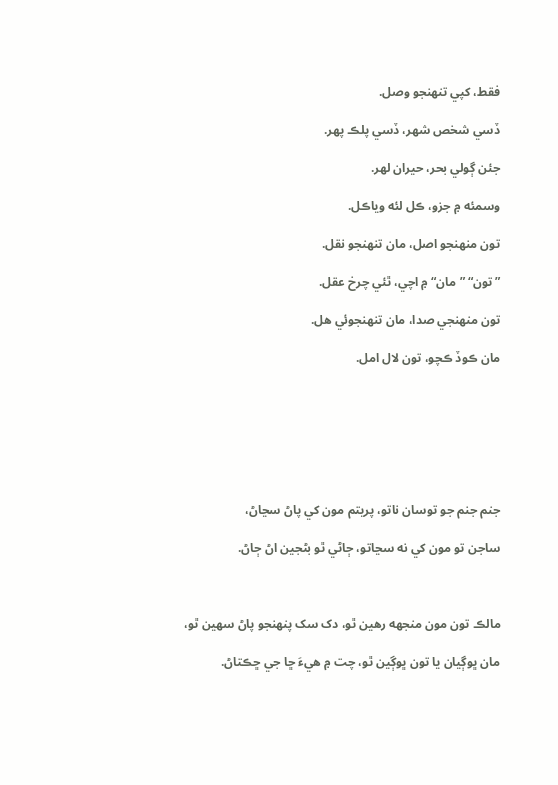فقط، کپي تنهنجو وصل.

ڏسي شخص شهر، ڏسي پلڪ پهر.

جئن ڳولي بحر، حيران لهر.

وسمئه ۾ جزو، ڪل لئه وياڪل.

تون منهنجو اصل، مان تنهنجو نقل.

”تون“ ”مان“ ۾ اچي، ٿئي چرخ عقل.

تون منهنجي صدا، مان تنهنجوئي هل.

مان ڪوڏ ڪچو، تون لال امل.







جنم جنم جو توسان ناتو، پريتم مون کي پاڻ سڃاڻ،

ساجن تو مون کي نه سڃاتو، ڄاڻي ٿو بڻجين اڻ ڄاڻ.



مالڪ تون مون منجهه رهين ٿو، دک سک پنهنجو پاڻ سهين ٿو،

مان ڀوڳيان يا تون ڀوڳين ٿو، چت ۾ هيءَ ڇا جي ڇڪتاڻ.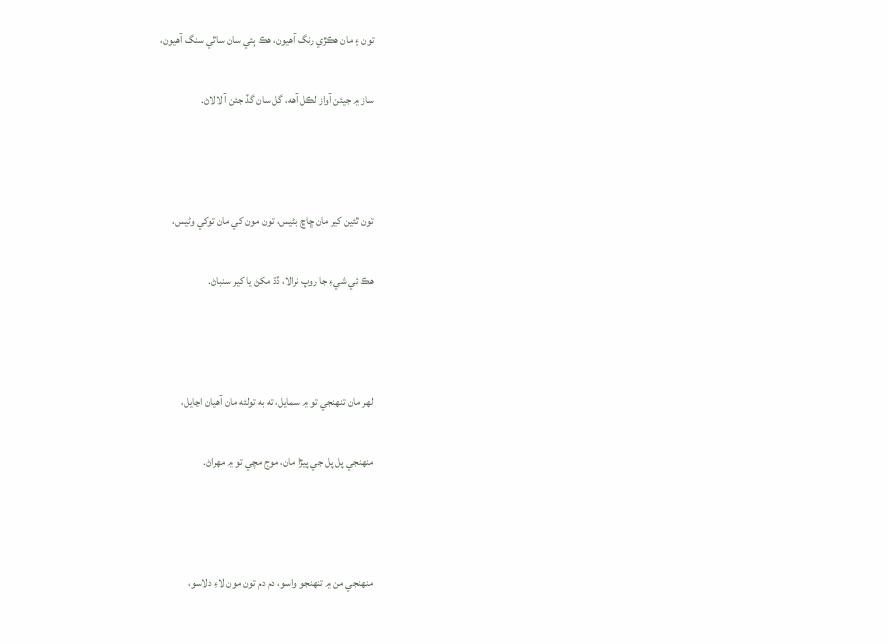تون ۽ مان هڪڙي رنگ آهيون، هڪ ٻئي سان ساٿي سنگ آهيون،

ساز ۾ جيئن آواز لڪل آهه، گل سان گڏ جئن آ لالاڻ.



تون ٿئين کير مان ڇاڇ بڻيس، تون مون کي مان توکي وڻيس،

هڪ ئي شيءِ جا روپ نرالا، ڏڌ مکڻ يا کير سنباڻ.



لهر مان تنهنجي تو ۾ سمايل، ته به تولئه مان آهيان اڃايل،

منهنجي پل پل جي پيڙا مان، موج مچي تو ۾ مهراڻ.



منهنجي من ۾ تنهنجو واسو، دم دم تون مون لاءِ دلاسو،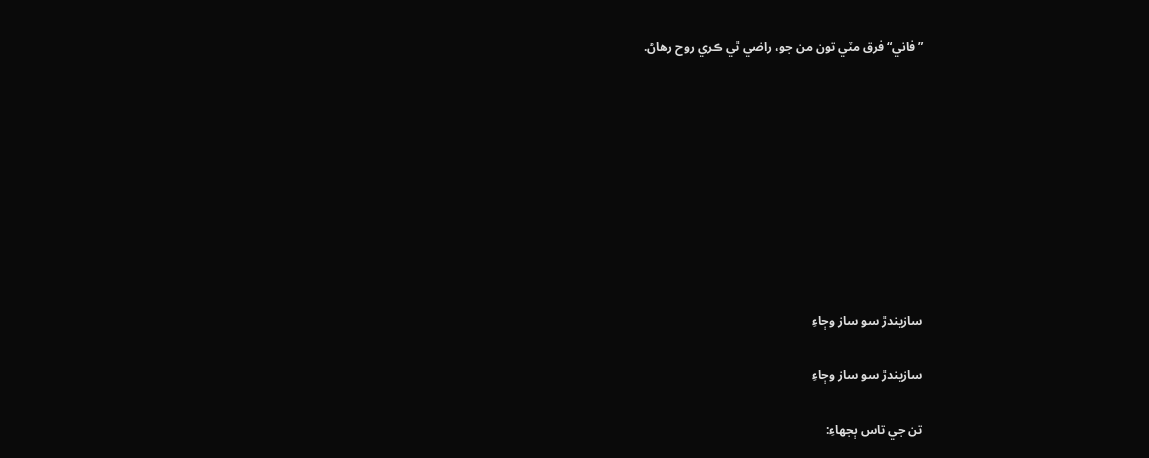”فاني“ فرق مٽي تون من جو، راضي ٿي ڪري روح رهاڻ.









سازيندڙ سو ساز وڄاءِ

سازيندڙ سو ساز وڄاءِ

تن جي تاس ٻجهاءِ: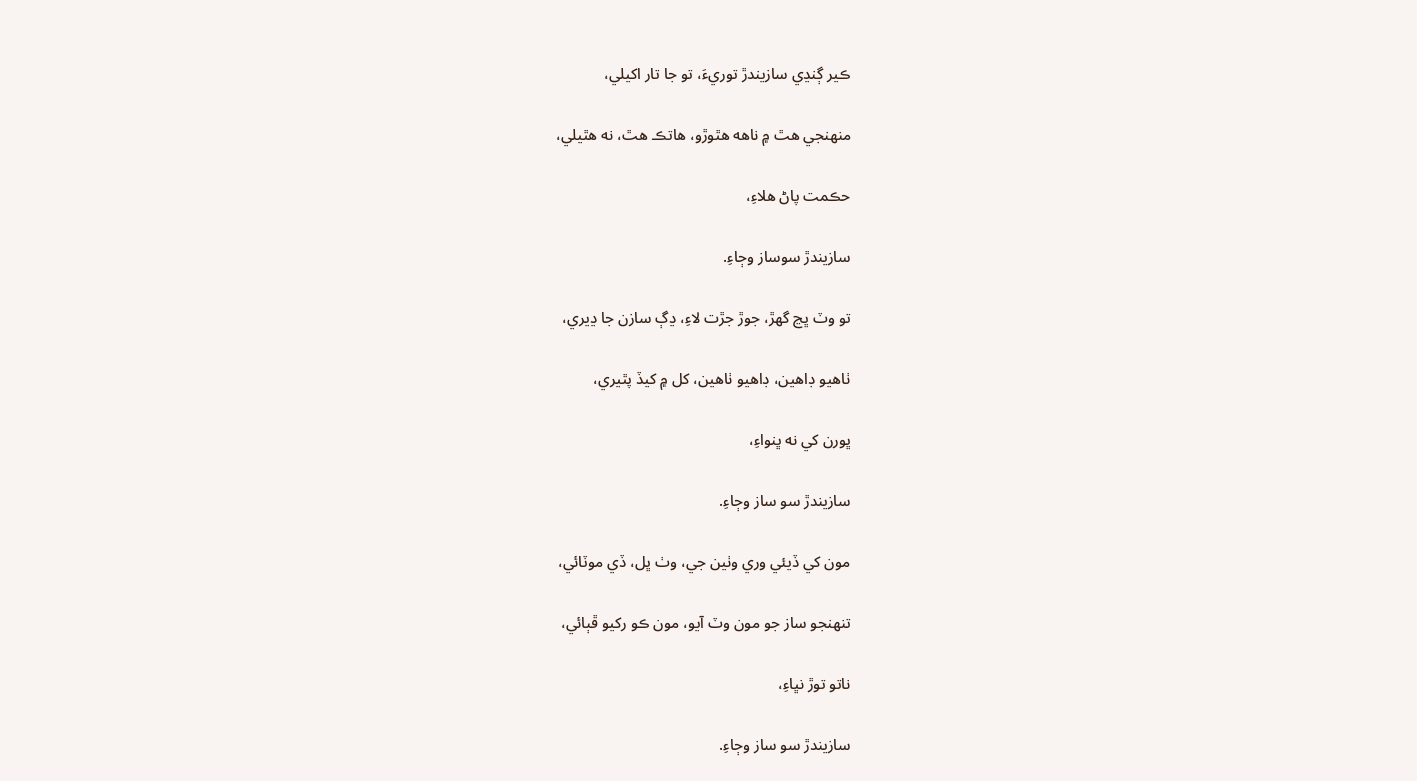ڪير ڳنڍي سازيندڙ توريءَ، تو جا تار اکيلي،

منهنجي هٿ ۾ ناهه هٿوڙو، هاتڪ هٿ، نه هٿيلي،

حڪمت پاڻ هلاءِ،

سازيندڙ سوساز وڄاءِ.

تو وٽ ڀڃ گهڙ، جوڙ جڙت لاءِ، ڍڳ سازن جا ڍيري،

ٺاهيو ڊاهين، ڊاهيو ٺاهين، کل ۾ کيڏ پٿيري،

ڀورن کي نه ڀنواءِ،

سازيندڙ سو ساز وڄاءِ.

مون کي ڏيئي وري وٺين جي، وٺ ڀل، ڏي موٽائي،

تنهنجو ساز جو مون وٽ آيو، مون ڪو رکيو ڦٻائي،

ناتو توڙ نڀاءِ،

سازيندڙ سو ساز وڄاءِ.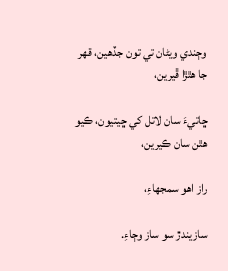وڄندي ويڻان تي تون جڏهين، قهر جا هٿڙا ڦيرين،

ڇاتيءَ سان لاتل کي ڇيتيون، ڪيو هٿن سان ڪيرين،

راز اهو سمجهاءِ،

سازيندڙ سو ساز وڄاءِ.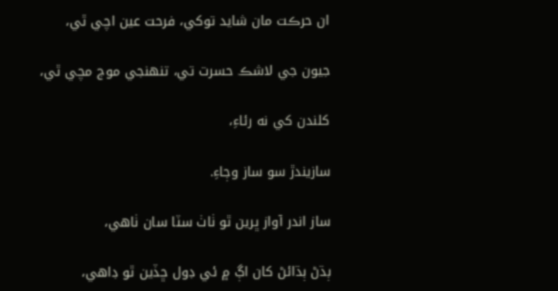ان حرڪت مان شايد توکي، فرحت عين اچي ٿي،

جيون جي لاشڪ حسرت تي، تنهنجي موج مچي ٿي،

کلندن کي نه رئاءِ،

سازيندڙ سو ساز وڄاءِ.

ساز اندر آواز ڀرين ٿو ٺاٺ سٽا سان ٺاهي،

ٻڌڻ ٻڌائڻ کان اڳ ۾ ئي ڊول ڇڏين ٿو ڊاهي،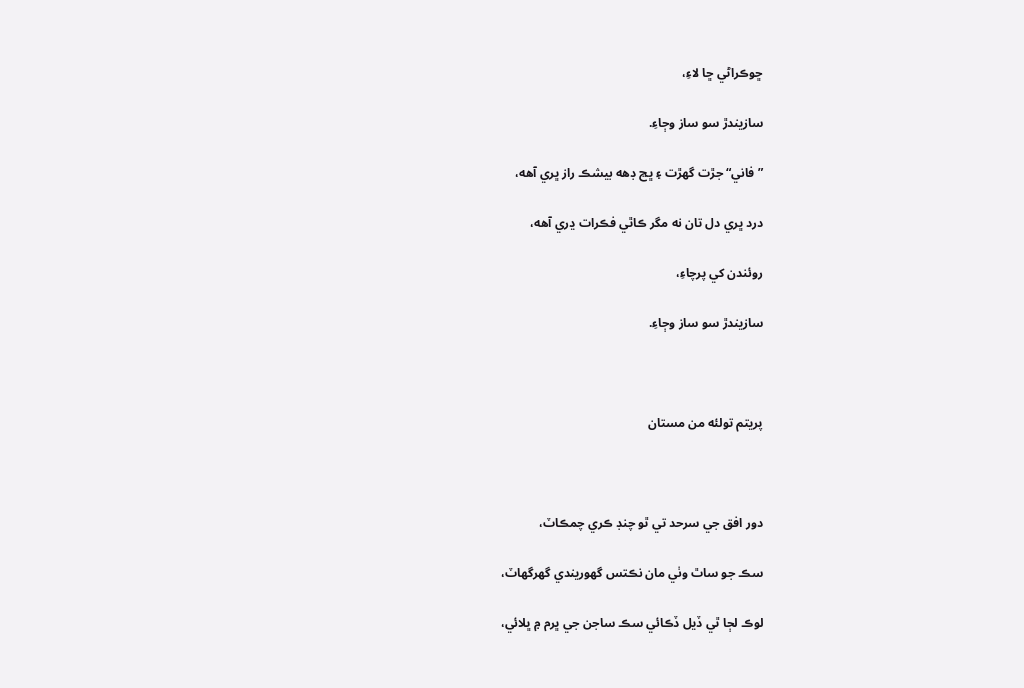ڇوڪراڻي ڇا لاءِ،

سازيندڙ سو ساز وڄاءِ.

”فاني“ جڙت گهڙت ۽ ڀڃ ڊهه بيشڪ راز ڀري آهه،

درد ڀري دل تان نه مگر ڪاٿي فڪرات ڍري آهه،

روئندن کي پرچاءِ،

سازيندڙ سو ساز وڄاءِ.



پريتم تولئه من مستان



دور افق جي سرحد تي ٿو چنڊ ڪري چمڪاٽ،

سڪ جو ساٿ وٺي مان نڪتس گهوريندي گهرگهاٽ،

لوڪ لڄا ٿي ڏيل ڏڪائي سڪ ساجن جي ڀرم ۾ ڀلائي،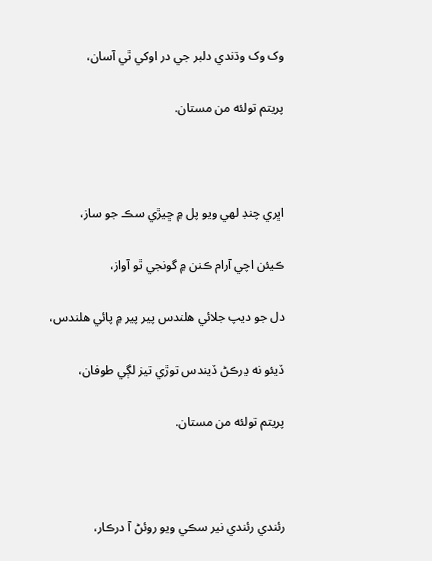وک وک وڌندي دلبر جي در اوکي ٿي آسان،

پريتم تولئه من مستان.



اڀري چنڊ لهي ويو پل ۾ ڇيڙي سڪ جو ساز،

ڪيئن اچي آرام ڪنن ۾ گونجي ٿو آواز،

دل جو ديپ جلائي هلندس پير پير ۾ پائي هلندس،

ڏيئو نه ڍرڪڻ ڏيندس توڙي تيز لڳي طوفان،

پريتم تولئه من مستان.



رئندي رئندي نير سڪي ويو روئڻ آ درڪار،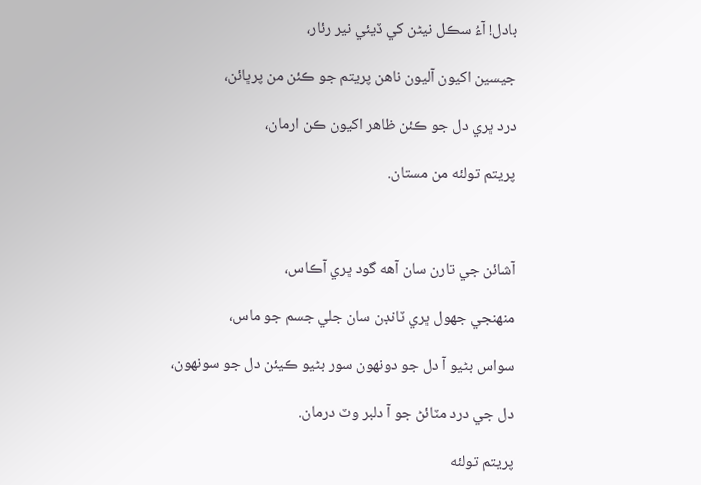بادل! آءُ سڪل نيڻن کي ڏيئي نير رئار،

جيسين اکيون آليون ناهن پريتم جو ڪئن من پرڀائن،

درد ڀري دل جو ڪئن ظاهر اکيون ڪن ارمان،

پريتم تولئه من مستان.



آشائن جي تارن سان آهه گود ڀري آڪاس،

منهنجي جهول ڀري ٽانڊن سان جلي جسم جو ماس،

سواس بڻيو آ دل جو دونهون سور بڻيو ڪيئن دل جو سونهون،

دل جي درد مٽائڻ جو آ دلبر وٽ درمان.

پريتم تولئه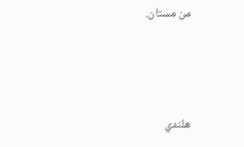من مستان.



هلندي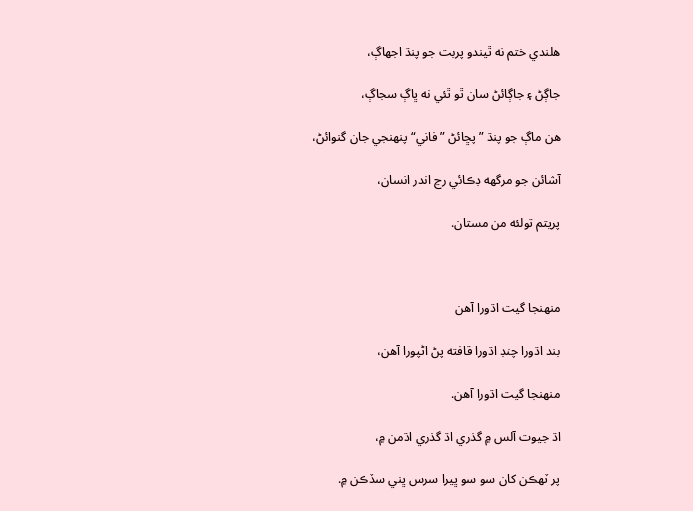هلندي ختم نه ٿيندو پربت جو پنڌ اجهاڳ،

جاڳڻ ۽ جاڳائڻ سان ٿو ٿئي نه ڀاڳ سجاڳ،

هن ماڳ جو پنڌ ”پڇائڻ ”فاني“ پنهنجي جان گنوائڻ،

آشائن جو مرگهه ڊڪائي رڃ اندر انسان،

پريتم تولئه من مستان.



منهنجا گيت اڌورا آهن

بند اڌورا چنڊ اڌورا قافته پڻ اڻپورا آهن،

منهنجا گيت اڌورا آهن.

اڌ جيوت آلس ۾ گذري اڌ گذري اڌمن ۾،

پر ٽهڪن کان سو سو ڀيرا سرس ڀني سڏڪن ۾.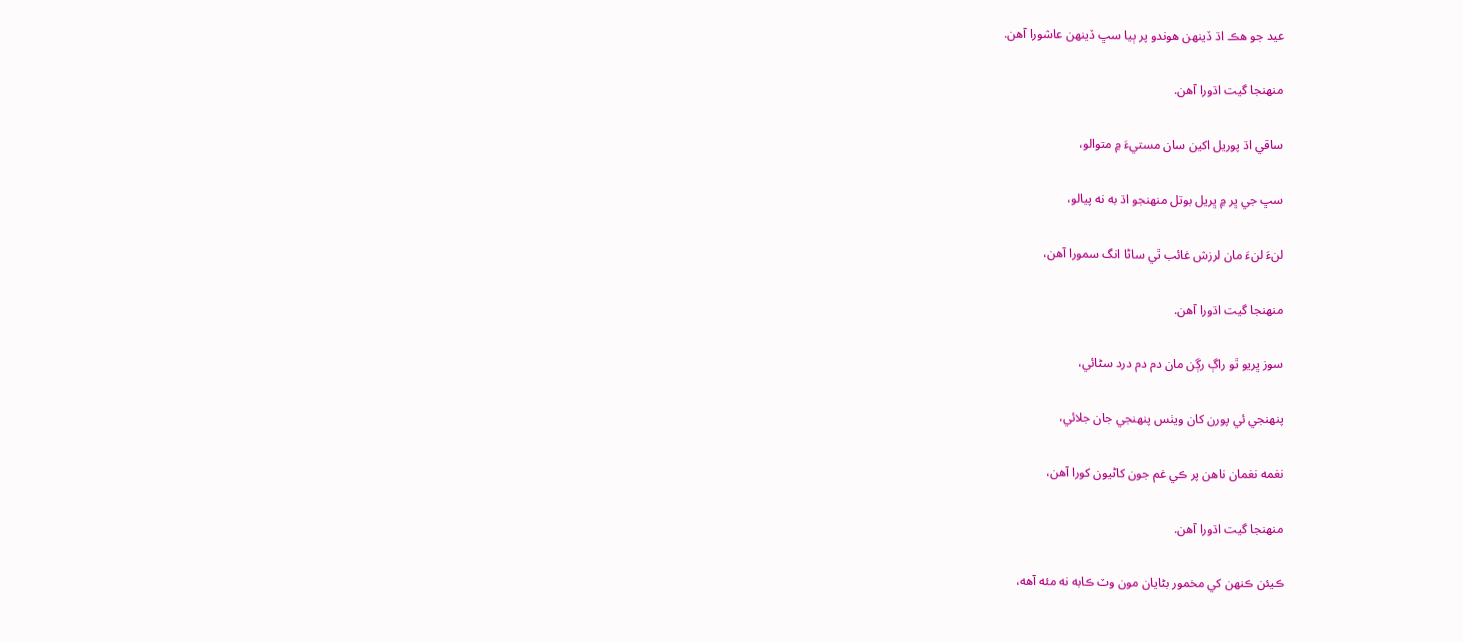عيد جو هڪ اڌ ڏينهن هوندو پر ٻيا سڀ ڏينهن عاشورا آهن.

منهنجا گيت اڌورا آهن.

ساقي اڌ پوريل اکين سان مستيءَ ۾ متوالو،

سڀ جي ڀر ۾ ڀريل بوتل منهنجو اڌ به نه پيالو،

لنءَ لنءَ مان لرزش غائب ٿي ساڻا انگ سمورا آهن،

منهنجا گيت اڌورا آهن.

سوز ڀريو ٿو راڳ رڳن مان دم دم درد سڻائي،

پنهنجي ئي پورن کان ويٺس پنهنجي جان جلائي،

نغمه نغمان ناهن پر ڪي غم جون کاڻيون کورا آهن،

منهنجا گيت اڌورا آهن.

ڪيئن ڪنهن کي مخمور بڻايان مون وٽ ڪابه نه مئه آهه،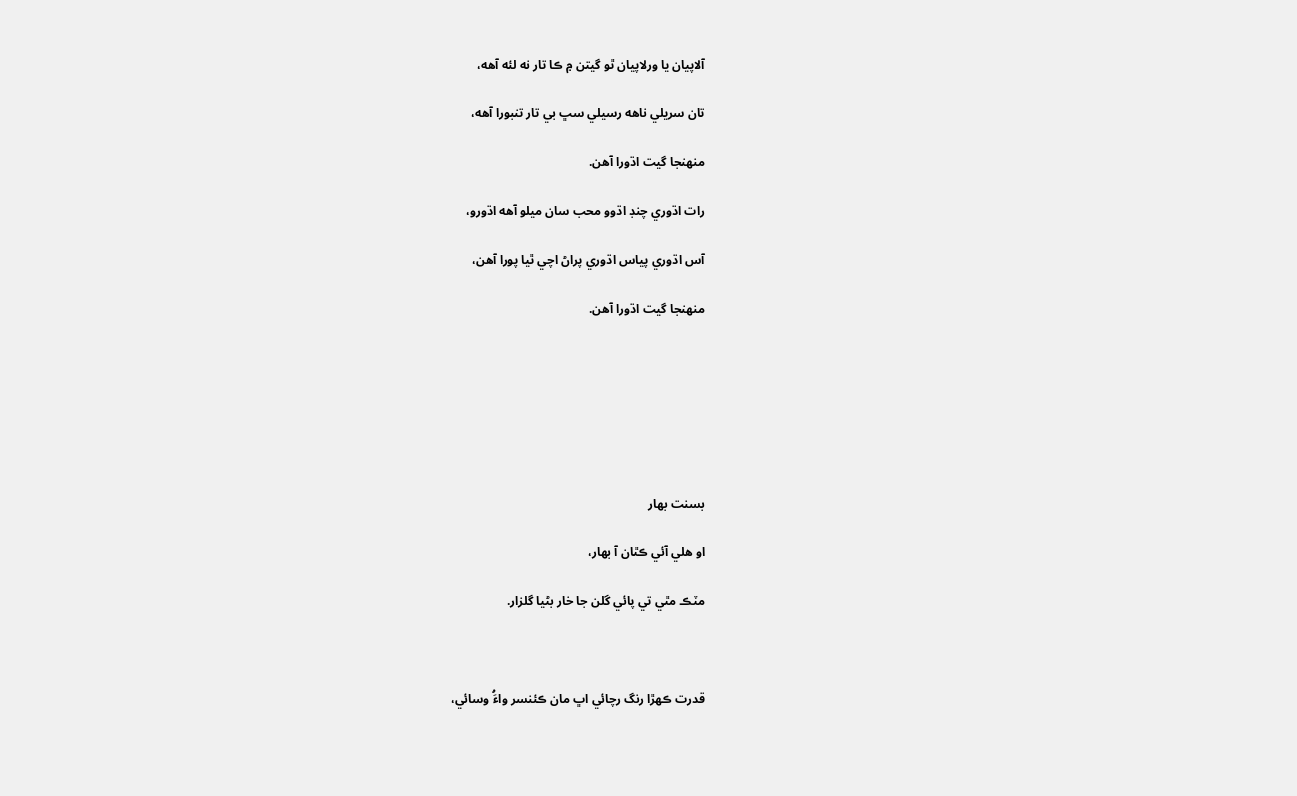آلاپيان يا ورلاپيان ٿو گيتن ۾ ڪا تار نه لئه آهه،

تان سريلي ناهه رسيلي سڀ بي تار تنبورا آهه،

منهنجا گيت اڌورا آهن.

رات اڌوري چنڊ اڌوو محب سان ميلو آهه اڌورو،

آس اڌوري پياس اڌوري پراڻ اچي ٿيا پورا آهن،

منهنجا گيت اڌورا آهن.







بسنت بهار

او هلي آئي ڪٿان آ بهار،

مٽڪ مٿي تي پائي گلن جا خار بڻيا گلزار.



قدرت ڪهڙا رنگ رچائي اڀ مان ڪئنسر واءَُ وسائي،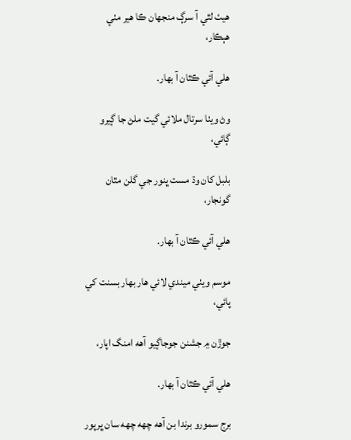هيٺ لٿي آ سرڳ منجهان ڪا هير مٺي هٻڪار،

هلي آئي ڪٿان آ بهار.

وڻ ويٺا سرتال ملائي گيت ملڻ جا ڳيرو  ڳائي،

بلبل کان وڌ مست ڀنور جي گلن مٿان گونجار،

هلي آئي ڪٿان آ بهار.

موسم ويٺي ميندي لائي هار بهار بسنت کي پائي،

جوڙن ۾ جشنن جوجاڳيو آهه امنگ اپار،

هلي آئي ڪٿان آ بهار.

برج سمورو برندا بن آهه چهه چهه سان ڀرپور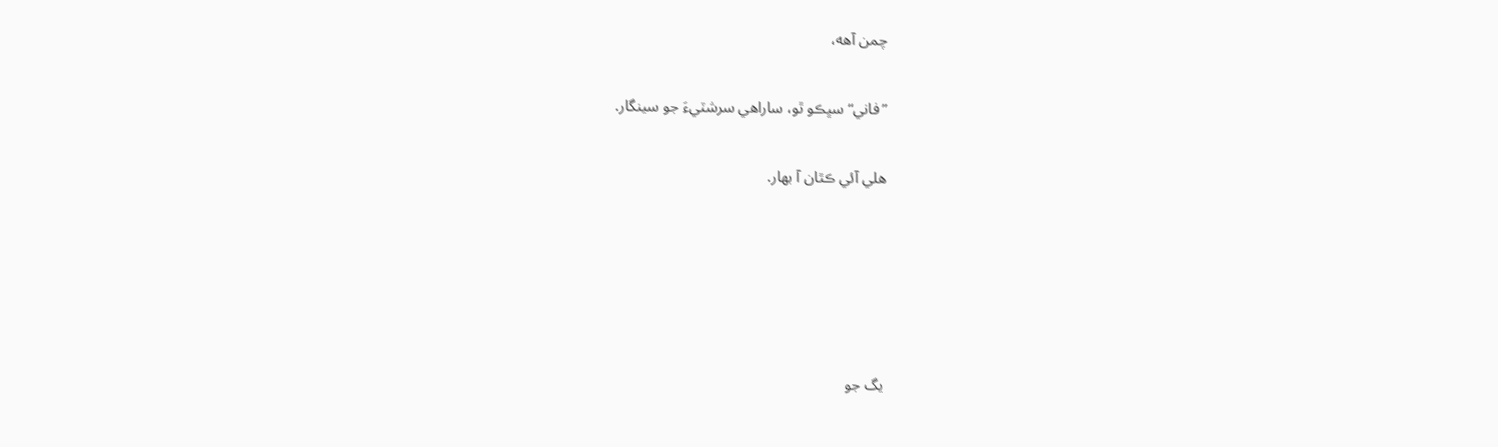چمن آهه،

”فاني“ سڀڪو ٿو، ساراهي سرشٽيءَ جو سينگار.

هلي آئي ڪٿان آ بهار.





يگ جو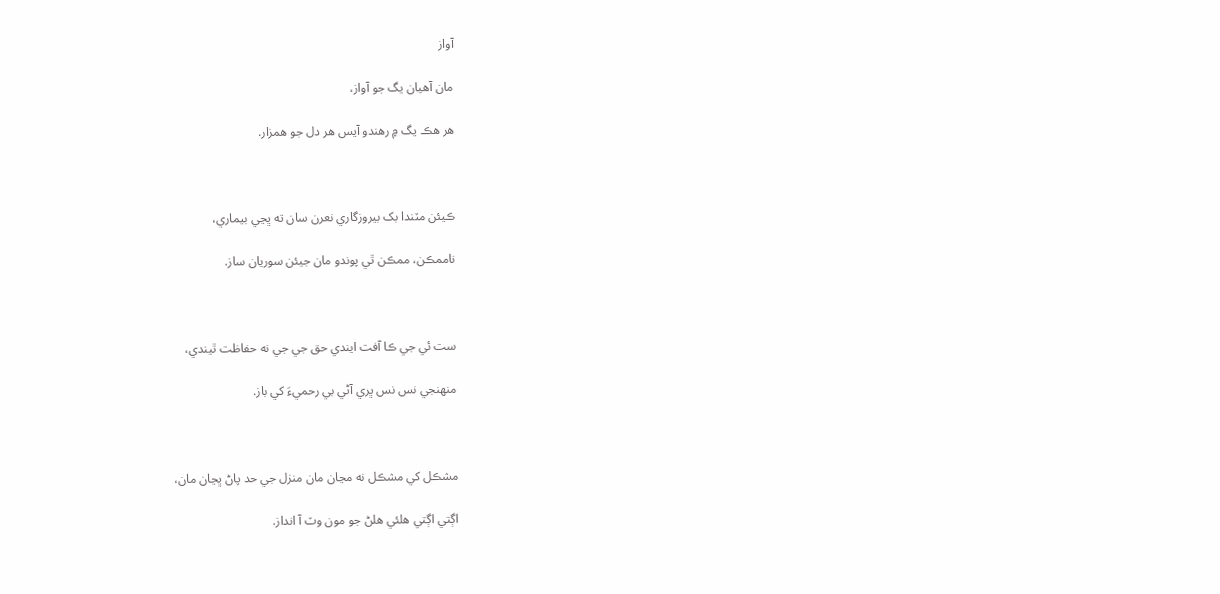آواز

مان آهيان يگ جو آواز،

هر هڪ يگ ۾ رهندو آيس هر دل جو همزار.



ڪيئن مٽندا بک بيروزگاري نعرن سان ته ڀڃي بيماري،

ناممڪن، ممڪن ٿي پوندو مان جيئن سوريان ساز.



ست ئي جي ڪا آفت ايندي حق جي جي نه حفاظت ٿيندي،

منهنجي نس نس ڀري آڻي بي رحميءَ کي باز.



مشڪل کي مشڪل نه مڃان مان منزل جي حد پاڻ ڀڃان مان،

اڳتي اڳتي هلئي هلڻ جو مون وٽ آ انداز.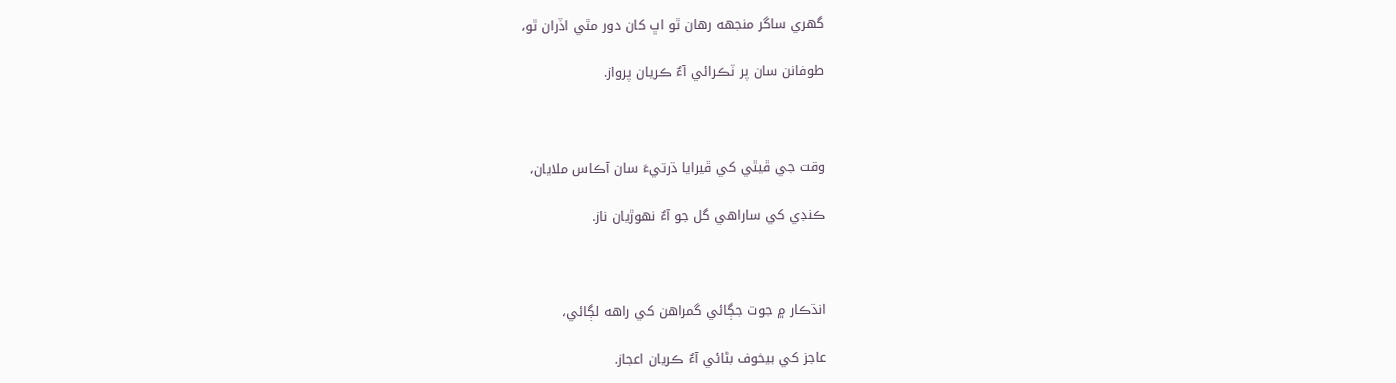گهري ساگر منجهه رهان ٿو اڀ کان دور مٿي اڏران ٿو،

طوفانن سان پر ٽڪرائي آءٌ ڪريان پرواز.



وقت جي ڦيٿي کي ڦيرايا ڌرتيءَ سان آڪاس ملايان،

ڪنڊي کي ساراهي گل جو آءٌ نهوڙيان ناز.



انڌڪار ۾ جوت جڳائي گمراهن کي راهه لڳائي،

عاجز کي بيخوف بڻائي آءٌ ڪريان اعجاز.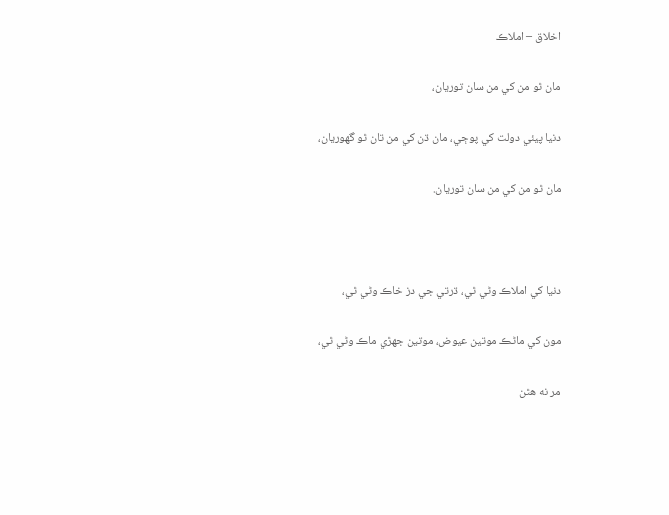اخلاق – املاڪ

مان ٿو من کي من سان توريان،

دنيا پيئي دولت کي پوڄي، مان ڌن کي من تان ٿو گهوريان،

مان ٿو من کي من سان توريان.



دنيا کي املاڪ وڻي ٿي، ڌرتي جي دز خاڪ وڻي ٿي،

مون کي ماڻڪ موتين عيوض، موتين جهڙي ماڪ وڻي ٿي،

مر نه هٿن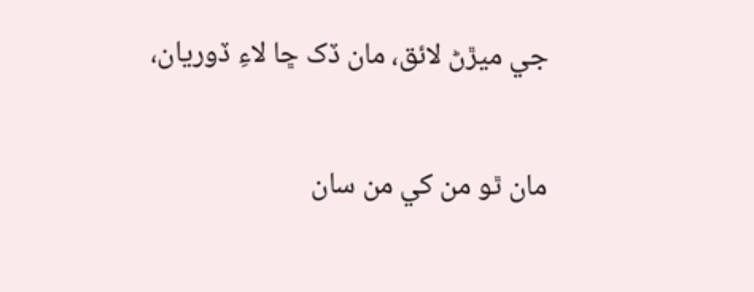جي ميڙڻ لائق، مان ڏک ڇا لاءِ ڏوريان،

مان ٿو من کي من سان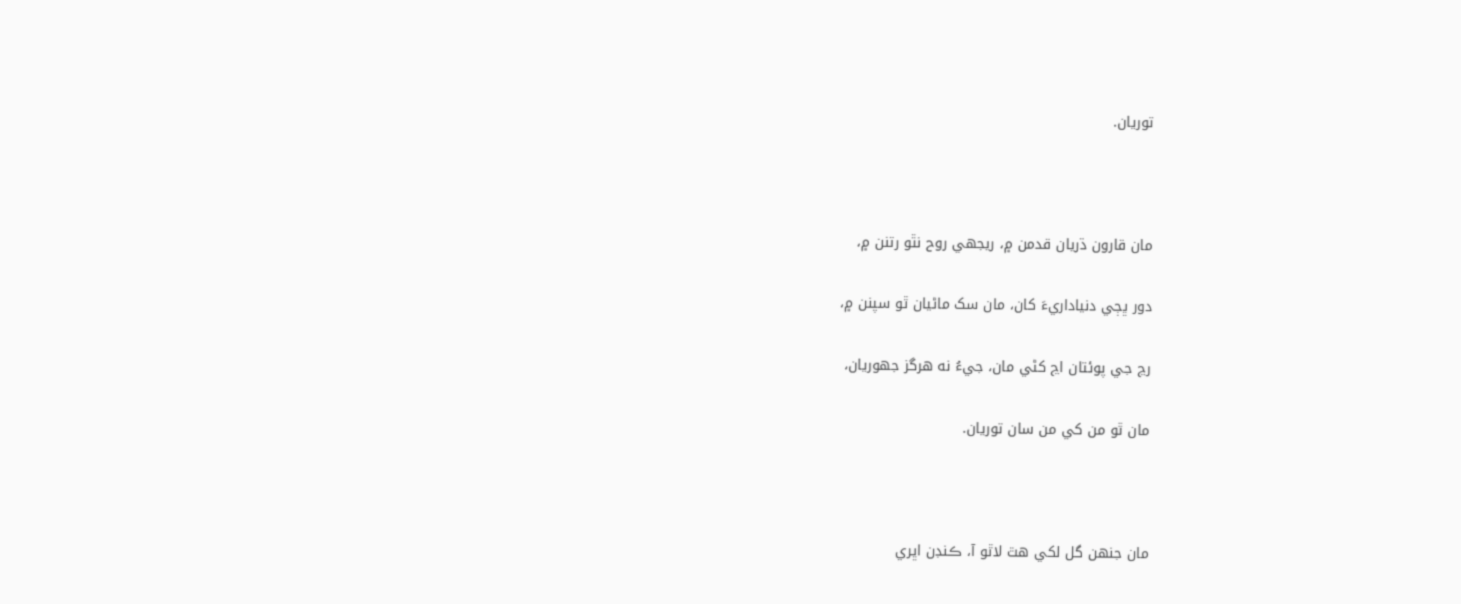توريان.



مان قارون ڌريان قدمن ۾، ريجهي روح نٿو رتنن ۾،

دور ڀڄي دنياداريءَ کان، مان سک ماڻيان ٿو سپنن ۾،

رڃ جي پوئتان اڃ کڻي مان، جيءُ نه هرگز جهوريان،

مان ٿو من کي من سان توريان.



مان جنهن گل لکي هٿ لاٿو آ، ڪنڊن اڀري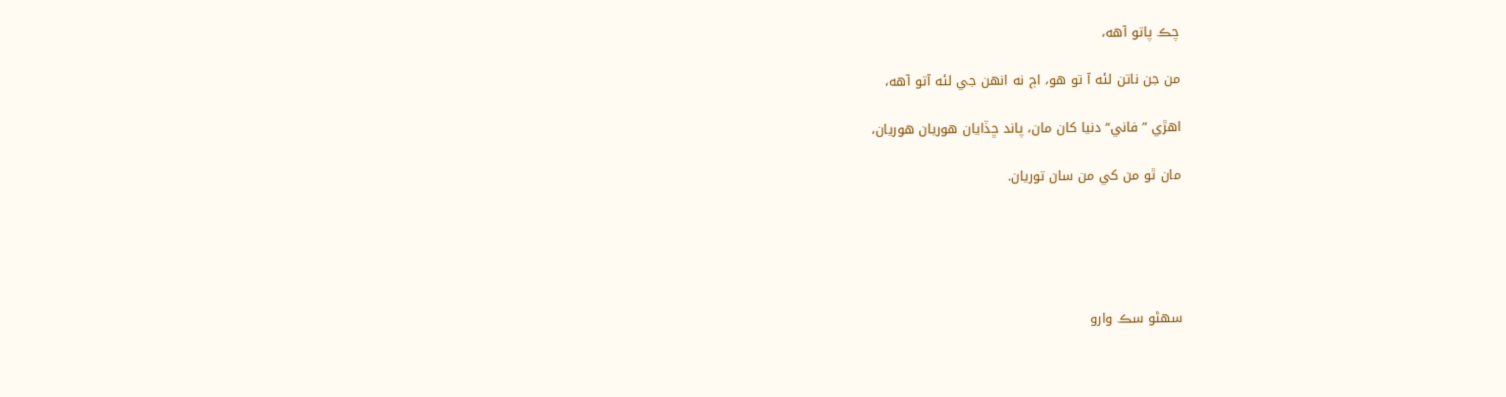چڪ پاتو آهه،

من جن ناتن لئه آ تو هو، اڄ نه انهن جي لئه آتو آهه،

اهڙي ”فاني“ دنيا کان مان، پاند ڇڏايان هوريان هوريان،

مان ٿو من کي من سان توريان.





سهڻو سڪ وارو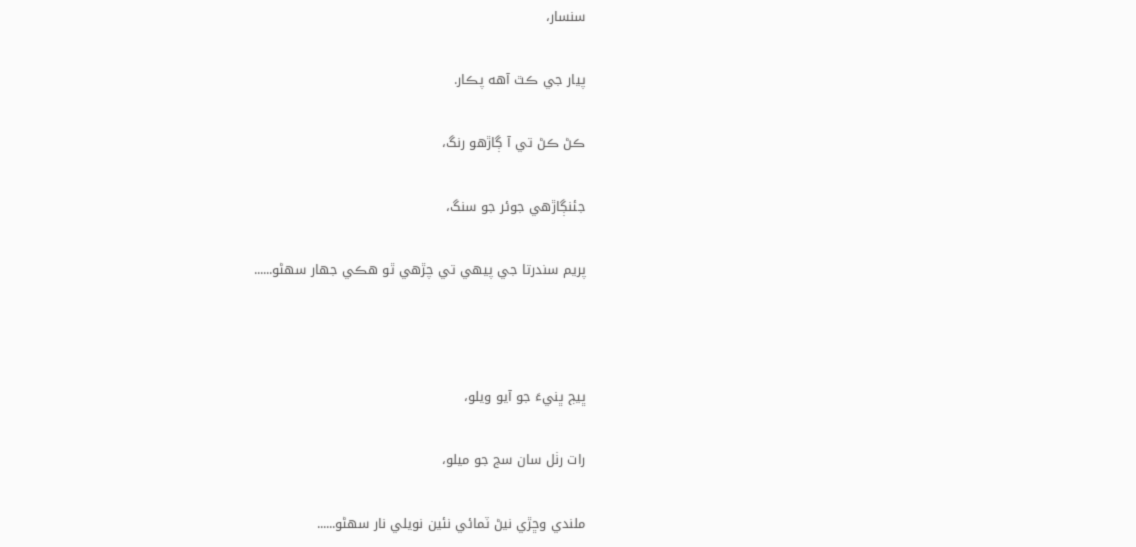سنسار،

پيار جي ڪٿ آهه پڪار.

ڪڻ ڪڻ تي آ ڳاڙهو رنگ،

جئنڳاڙهي جوئر جو سنگ،

پريم سندرتا جي پيهي تي چڙهي ٿو هڪي جهار سهڻو......



ڀيڄ ڀنيءَ جو آيو ويلو،

رات رٺل سان سج جو ميلو،

ملندي وڇڙي نيڻ ٽمائي نئين نويلي نار سهڻو......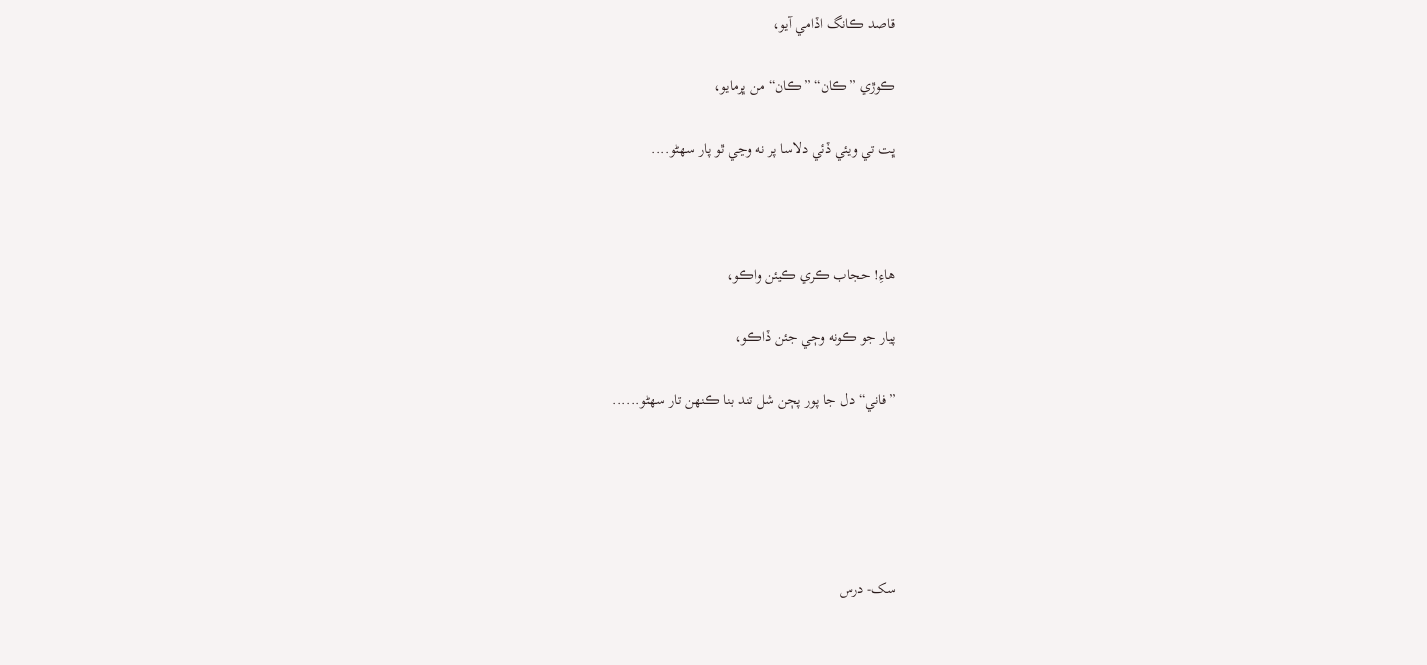قاصد ڪانگ اڏامي آيو،

ڪوڙي ”ڪان“ ”ڪان“ من ڀرمايو،

ڀت تي ويئي ڏئي دلاسا پر نه وڃي ٿو پار سهڻو....



هاءِ! حجاب ڪري ڪيئن واڪو،

پيار جو ڪونه وڄي جئن ڏاڪو،

”فاني“ دل جا پور پڄن شل تند بنا ڪنهن تار سهڻو......





سک- درس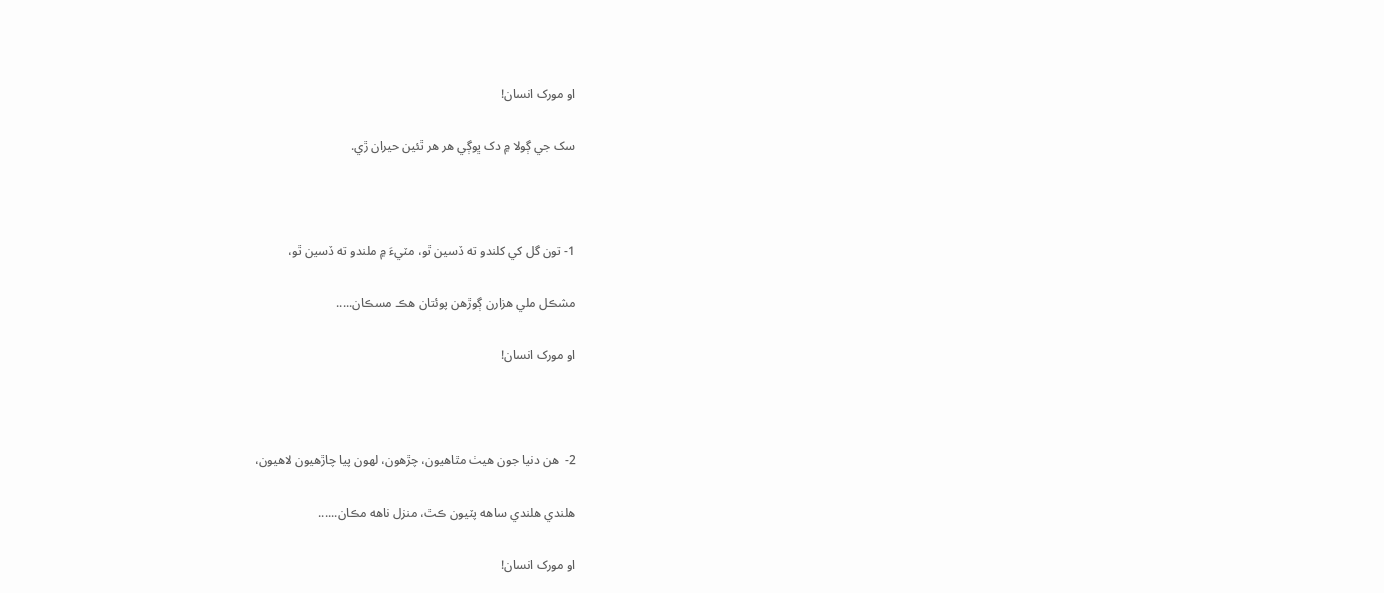او مورک انسان!

سک جي ڳولا ۾ دک ڀوڳي هر هر ٿئين حيران ڙي.



1- تون گل کي کلندو ته ڏسين ٿو، مٽيءَ ۾ ملندو ته ڏسين ٿو،

مشڪل ملي هزارن ڳوڙهن پوئتان هڪ مسڪان.....

او مورک انسان!



2-  هن دنيا جون هيٺ مٿاهيون، چڙهون، لهون پيا چاڙهيون لاهيون،

هلندي هلندي ساهه پٽيون ڪٿ، منزل ناهه مڪان......

او مورک انسان!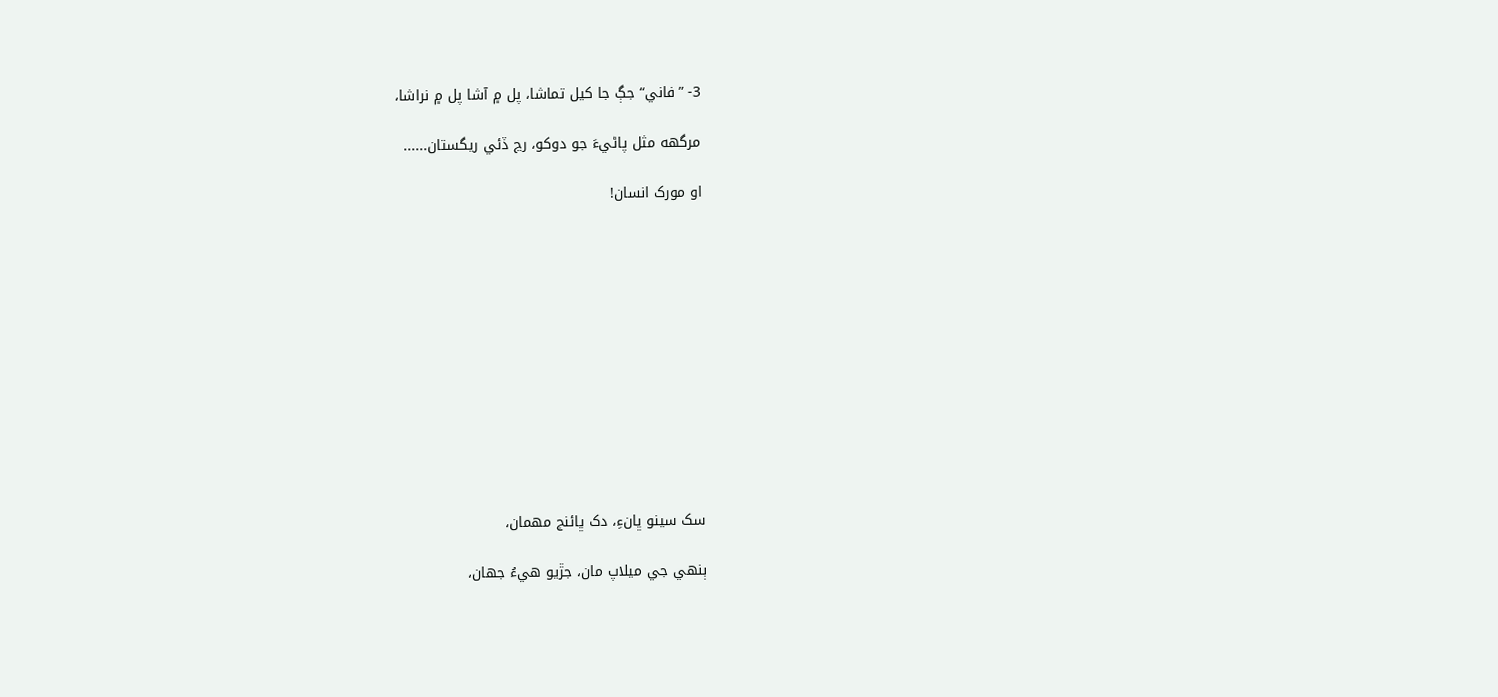3- ”فاني“ جڳ جا کيل تماشا، پل ۾ آشا پل ۾ نراشا،

مرگهه مثل پاڻيءَ جو دوکو، رڃ ڏئي ريگستان......

او مورک انسان!












سک سينو ڀانءِ، دک ڀائنج مهمان،

ٻنهي جي ميلاپ مان، جڙيو هيءُ جهان،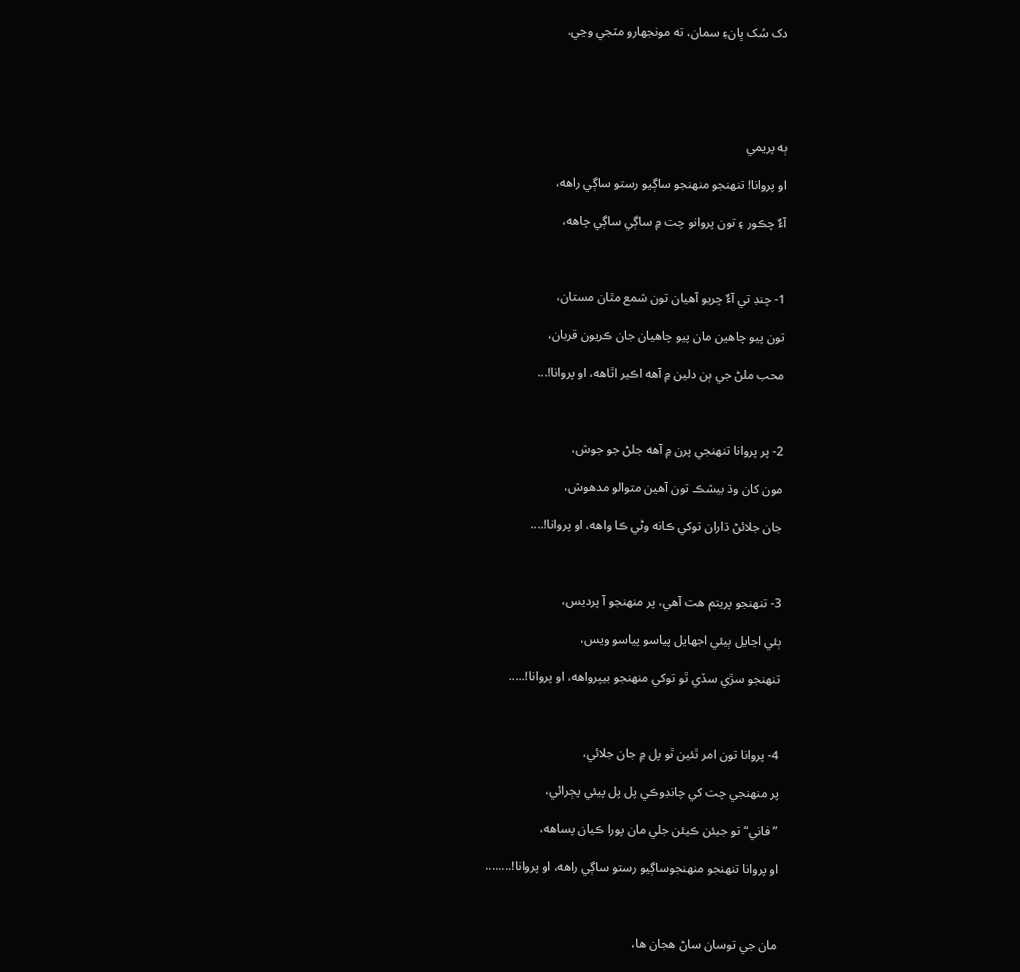دک سُک ڀانءِ سمان، ته مونجهارو مٽجي وڃي.





ٻه پريمي

او پروانا! تنهنجو منهنجو ساڳيو رستو ساڳي راهه،

آءٌ چڪور ۽ تون پروانو چت ۾ ساڳي ساڳي چاهه،



1- چنڊ تي آءٌ چريو آهيان تون شمع مٿان مستان،

تون پيو چاهين مان پيو چاهيان جان ڪريون قربان،

محب ملڻ جي ٻن دلين ۾ آهه اڪير اٿاهه، او پروانا!...



2- پر پروانا تنهنجي پرن ۾ آهه جلڻ جو جوش،

مون کان وڌ بيشڪ تون آهين متوالو مدهوش،

جان جلائڻ ڌاران توکي ڪانه وڻي ڪا واهه، او پروانا!....



3- تنهنجو پريتم هت آهي، پر منهنجو آ پرديس،

ٻئي اڃايل ٻيئي اجهايل پياسو پياسو ويس،

تنهنجو سڙي سڏي ٿو توکي منهنجو بيپرواهه، او پروانا!.....



4- پروانا تون امر ٿئين ٿو پل ۾ جان جلائي،

پر منهنجي چت کي چانڊوڪي پل پل پيئي پڄرائي،

”فاني“ تو جيئن ڪيئن جلي مان پورا ڪيان پساهه،

او پروانا تنهنجو منهنجوساڳيو رستو ساڳي راهه، او پروانا!........



مان جي توسان ساڻ هجان ها،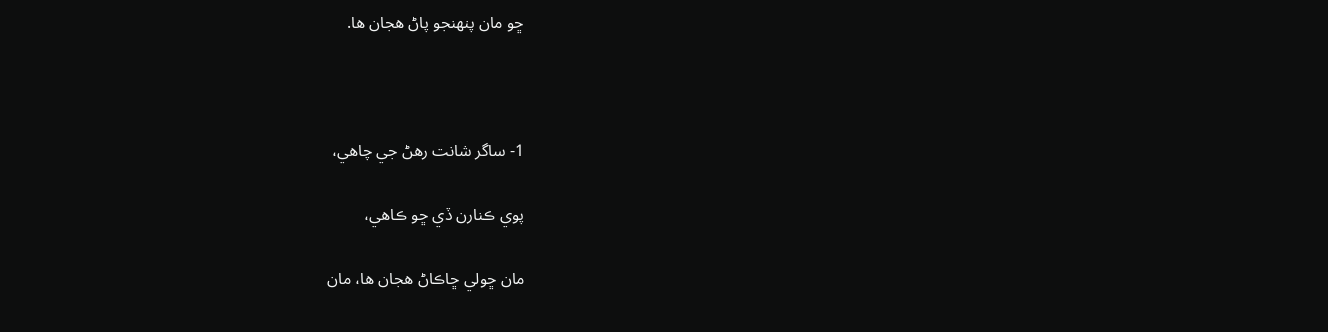ڇو مان پنهنجو پاڻ هجان ها.



1- ساگر شانت رهڻ جي چاهي،

پوي ڪنارن ڏي ڇو ڪاهي،

مان ڇولي ڇاڪاڻ هجان ها، مان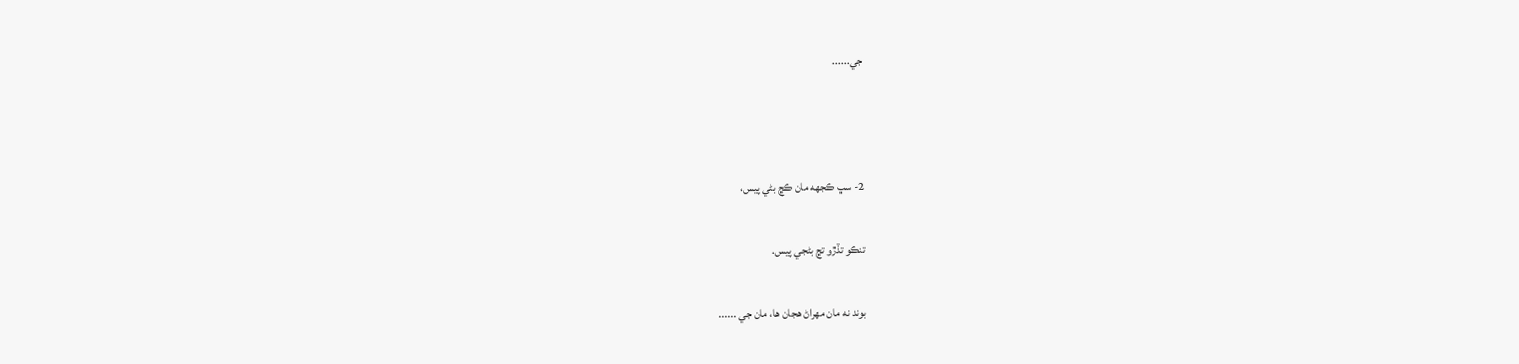جي......



2- سڀ ڪجهه مان ڪڇ بڻي پيس،

تنڪو تڏڙو تڇ بڻجي پيس.

بوند نه مان مهراڻ هجان ها، مان جي ......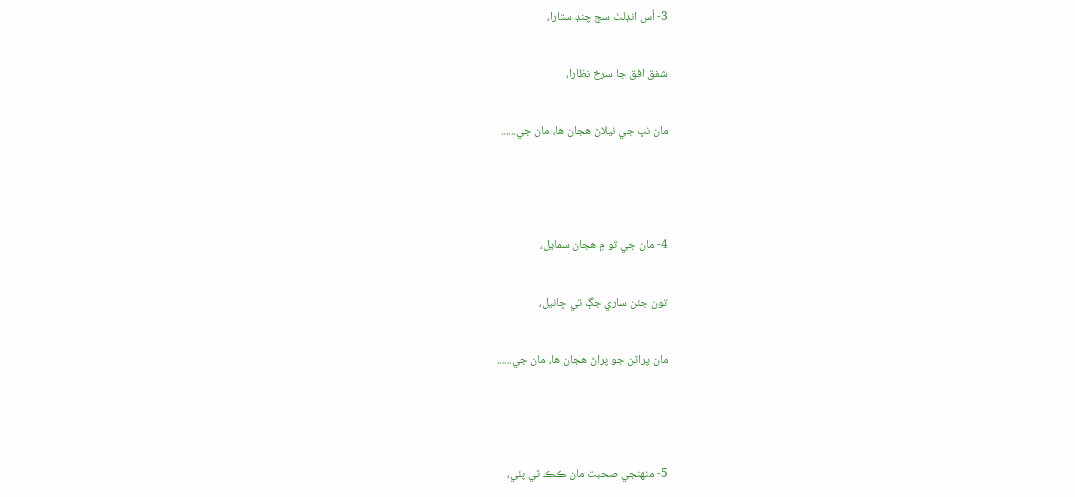3- اُس انڊلٺ سج چنڊ ستارا،

شفق افق جا سرخ نظارا،

مان نڀ جي نيلاڻ هجان ها، مان جي......



4- مان جي تو ۾ هجان سمايل،

تون جئن ساري جڳ تي ڇانيل،

مان پراڻن جو پراڻ هجان ها، مان جي......



5- منهنجي صحبت مان ڪڪ ٿي پئي،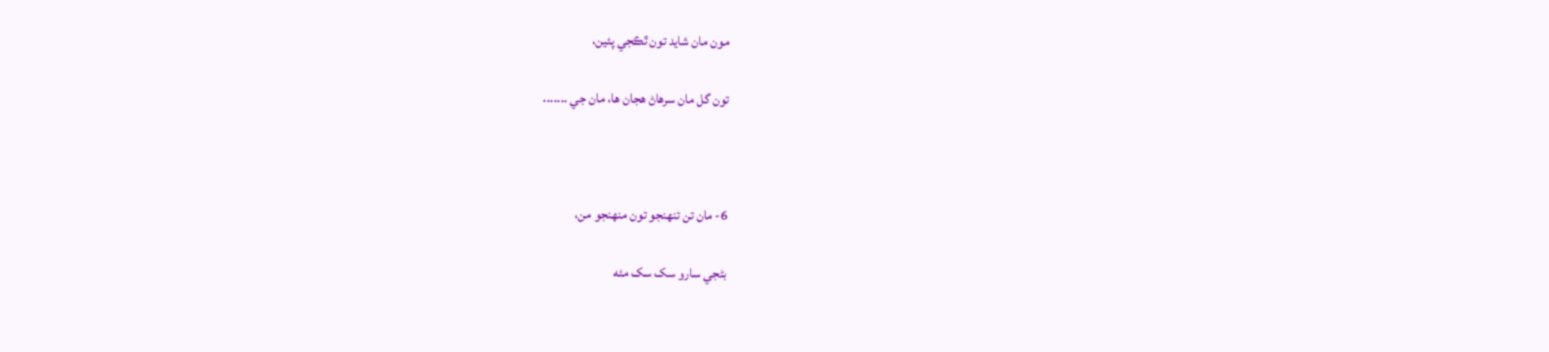مون مان شايد تون ٿڪجي پئين،

تون گل مان سرهاڻ هجان ها، مان جي .......



6- مان تن تنهنجو تون منهنجو من،

بڻجي سارو سک سک مئه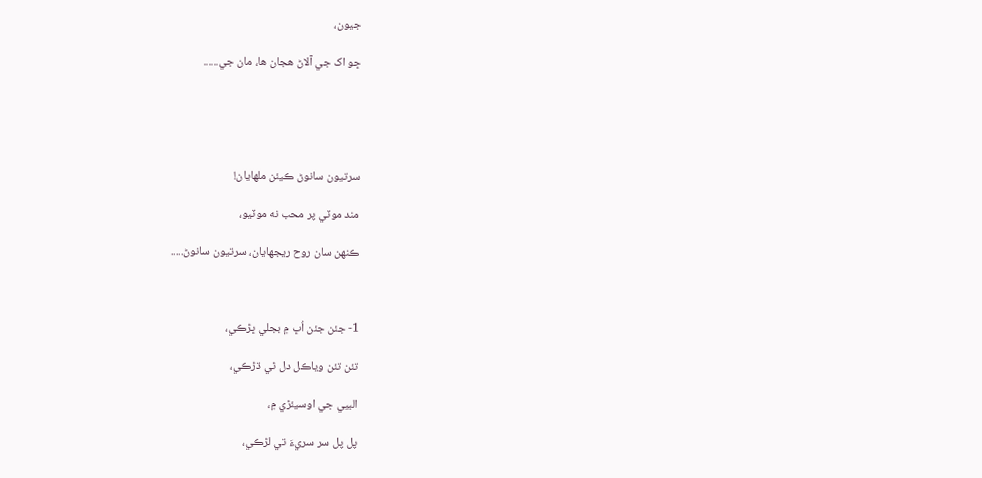جيون،

ڇو اک جي آلاڻ هجان ها، مان جي......





سرتيون سانوڻ ڪيئن ملهايان!

مند موٽي پر محب نه موٽيو،

ڪنهن سان روح ريجهايان، سرتيون سانوڻ.....



1- جئن جئن اُڀ ۾ بجلي ڀڙڪي،

تئن تئن وياڪل دل ٿي ڌڙڪي،

البيي جي اوسيئڙي ۾،

پل پل سر سريءَ تي لڙڪي،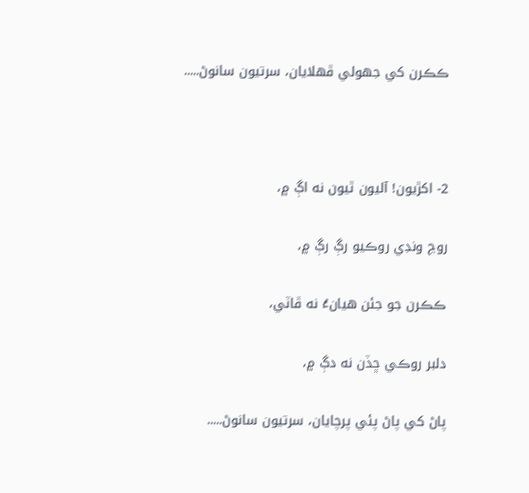ڪڪرن کي جهولي ڦهلايان، سرتيون سانوڻ.....



2- اکڙيون! آليون ٿيون نه اڳ ۾،

روڃ ونڊي روڪيو رڳ رڳ ۾،

ڪڪرن جو جئن هيانءُ نه ڦاٽي،

دلبر روڪي ڇڏن نه دڳ ۾،

پاڻ کي پاڻ پئي پرچايان، سرتيون سانوڻ.....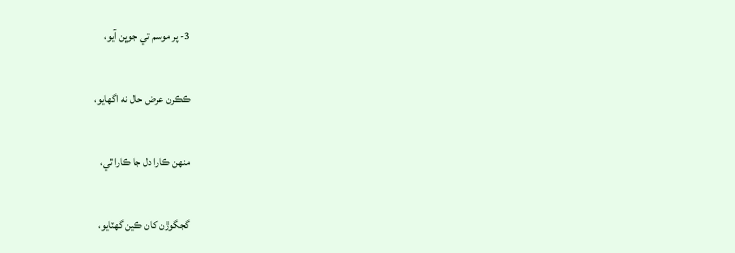3- پر موسم تي جوڀن آيو،

ڪڪرن عرض حال نه اگهايو،

منهن ڪارا دل جا ڪارا ٿي،

گجگوڙن کان ڪين گهٽايو،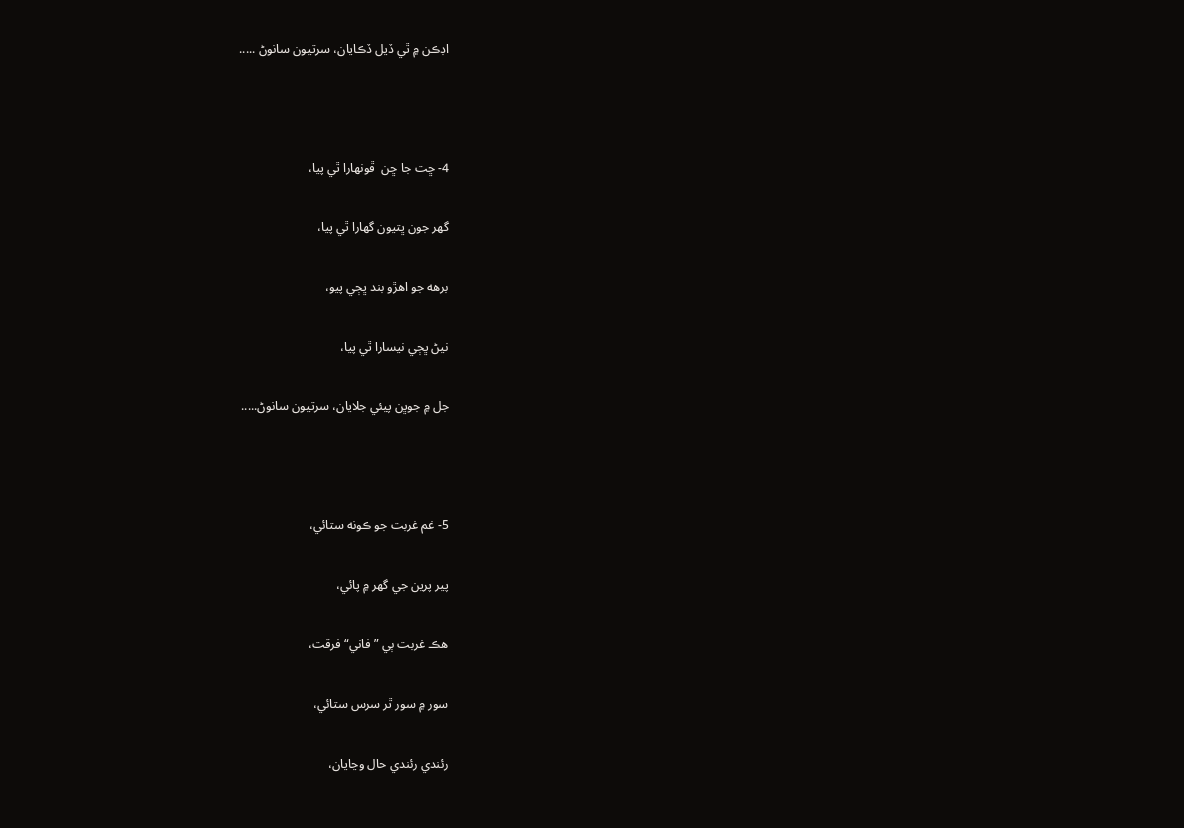اڊڪن ۾ ٿي ڏيل ڏڪايان، سرتيون سانوڻ .....



4- ڇت جا ڇن  ڦونهارا ٿي پيا،

گهر جون ڀتيون گهارا ٿي پيا،

برهه جو اهڙو بند ڀڄي پيو،

نيڻ ڀڄي نيسارا ٿي پيا،

جل ۾ جوڀن پيئي جلايان، سرتيون سانوڻ.....



5- غم غربت جو ڪونه ستائي،

پير پرين جي گهر ۾ پائي،

هڪ غربت ٻي ”فاني“ فرقت،

سور ۾ سور ٿر سرس ستائي،

رئندي رئندي حال وڃايان،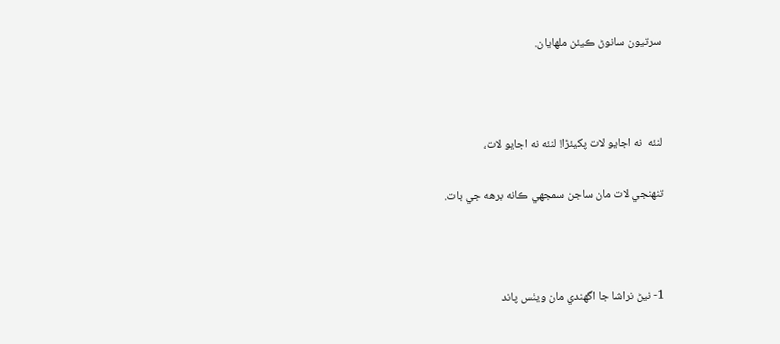سرتيون سانوڻ ڪيئن ملهايان.



لنئه  نه اجايو لات پکيئڙا! لنئه نه اجايو لات،

تنهنجي لات مان ساجن سمجهي ڪانه برهه جي بات.



1- نيڻ نراشا جا اگهندي مان ويٺس پاند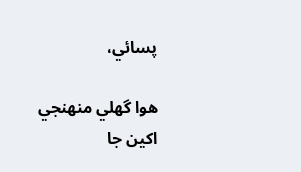پسائي،

هوا گهلي منهنجي اکين جا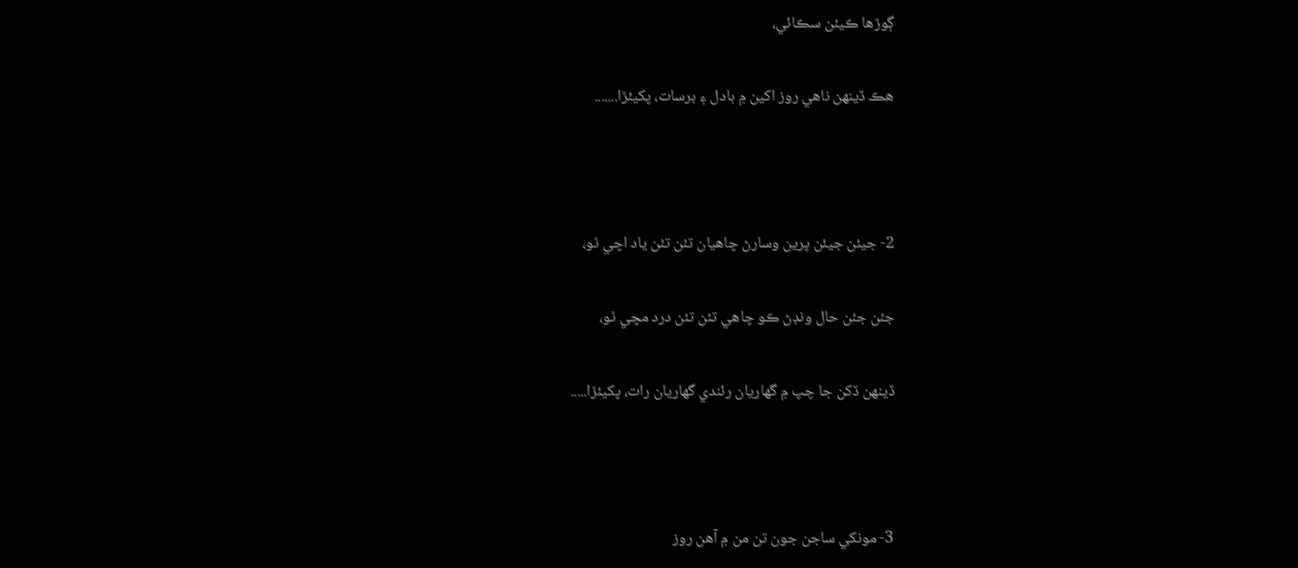ڳوڙها ڪيئن سڪائي،

هڪ ڏينهن ناهي روز اکين ۾ بادل ۽ برسات، پکيئڙا.......



2- جيئن جيئن پرين وسارڻ چاهيان تئن تئن ياد اچي ٿو،

جئن جئن حال ونڊڻ ڪو چاهي تئن تئن درد مچي ٿو،

ڏينهن ڏکن جا چپ ۾ گهاريان رئندي گهاريان رات، پکيئڙا.....



3- مونکي ساجن جون تن من ۾ آهن روز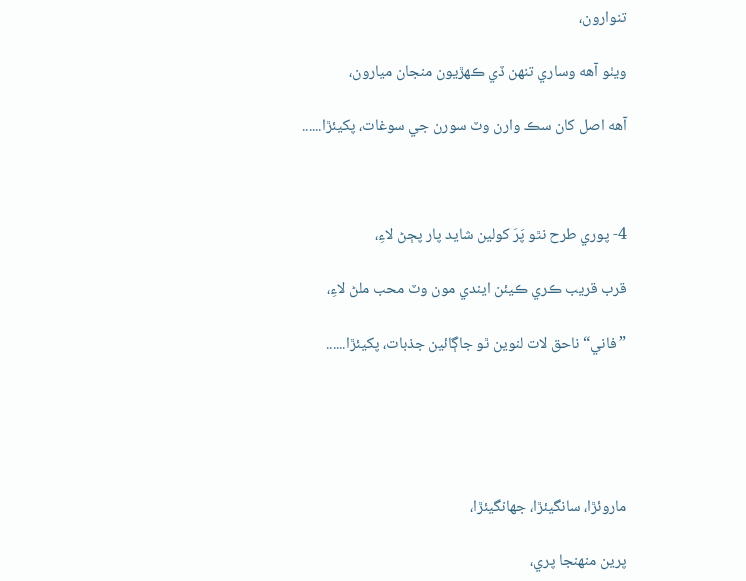تنوارون،

ويٺو آهه وساري تنهن ڏي ڪهڙيون منجان ميارون،

آهه اصل کان سڪ وارن وٽ سورن جي سوغات، پکيئڙا......



4- پوري طرح نٿو پَرَ کولين شايد پار پڄڻ لاءِ،

قرب قريب ڪري ڪيئن ايندي مون وٽ محب ملڻ لاءِ،

”فاني“ ناحق لات لنوين ٿو جاڳائين جذبات، پکيئڙا......





ماروئڙا، سانگيئڙا، جهانگيئڙا،

پرين منهنجا پري،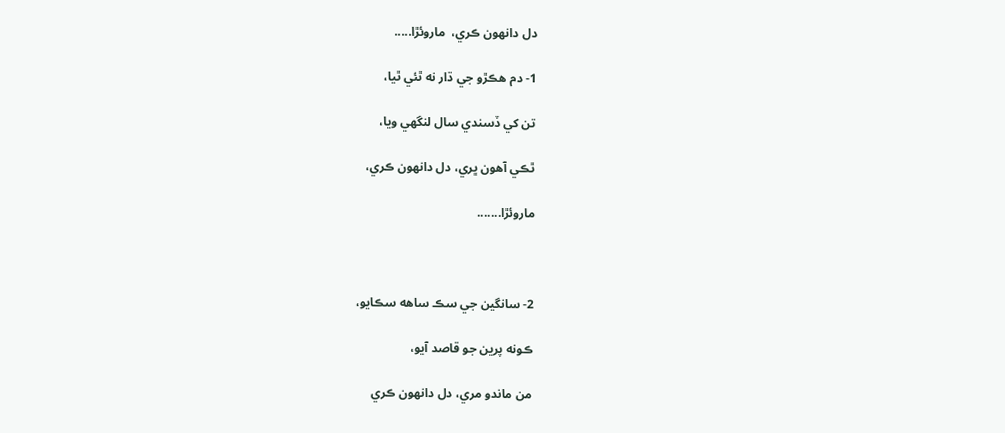دل دانهون ڪري،  ماروئڙا.....

1- دم هڪڙو جي ڌار نه ٿئي ٿيا،

تن کي ڏسندي سال لنگهي ويا،

ٿڪي آهون ڀري، دل دانهون ڪري،

ماروئڙا.......



2- سانگين جي سڪ ساهه سڪايو،

ڪونه پرين جو قاصد آيو،

من ماندو مري، دل دانهون ڪري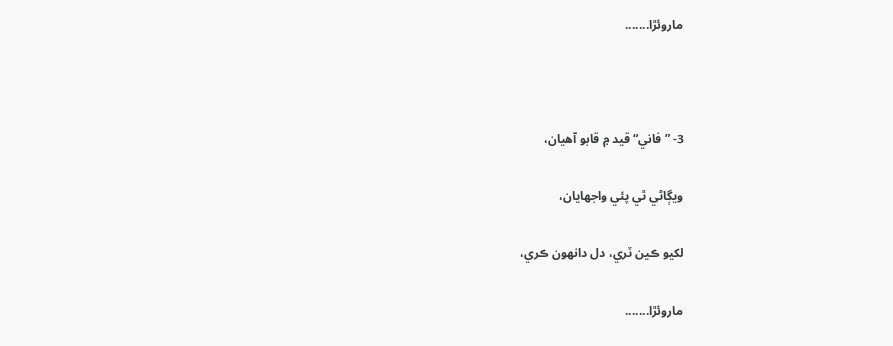ماروئڙا.......



3- ”فاني“ قيد ۾ قابو آهيان،

ويڳاڻي ٿي پئي واجهايان،

لکيو ڪين ٽري، دل دانهون ڪري،

ماروئڙا.......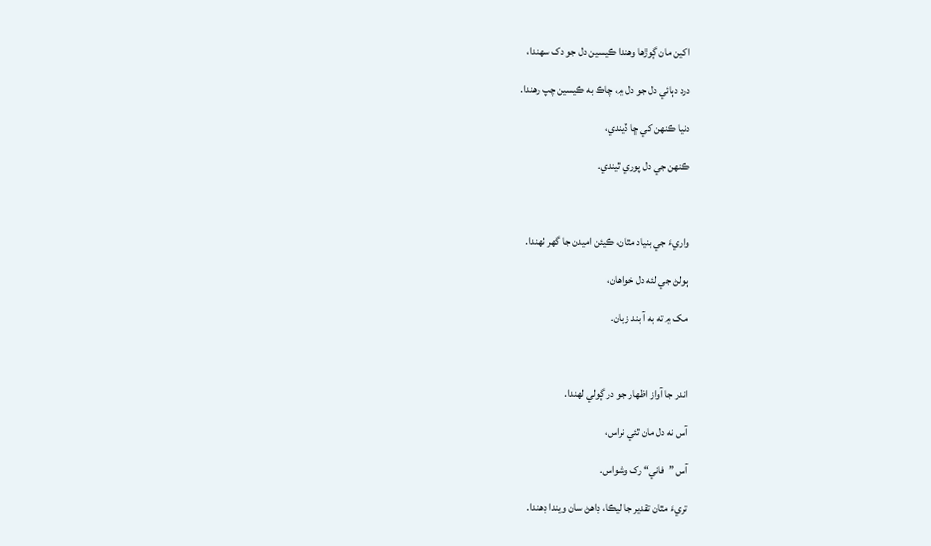اکين مان ڳوڙها وهندا ڪيسين دل جو دک سهندا،

درد دٻائي دل جو دل ۾، چاڪ به ڪيسين چپ رهندا.

دنيا ڪنهن کي ڇا ڏيندي،

ڪنهن جي دل پوري ٿيندي.



واريءَ جي بنياد مٿان، ڪيئن اميدن جا گهر ٺهندا.

ٻولڻ جي لئه دل خواهان،

مک ۾ ته به آ بند زبان.



اندر جا آواز اظهار جو در ڳولي لهندا.

آس نه دل مان ٿئي نراس،

آس ”فاني“ رک وشواس.

تريءَ مٿان تقدير جا ليڪا، ڊاهڻ سان ويندا ڊهندا.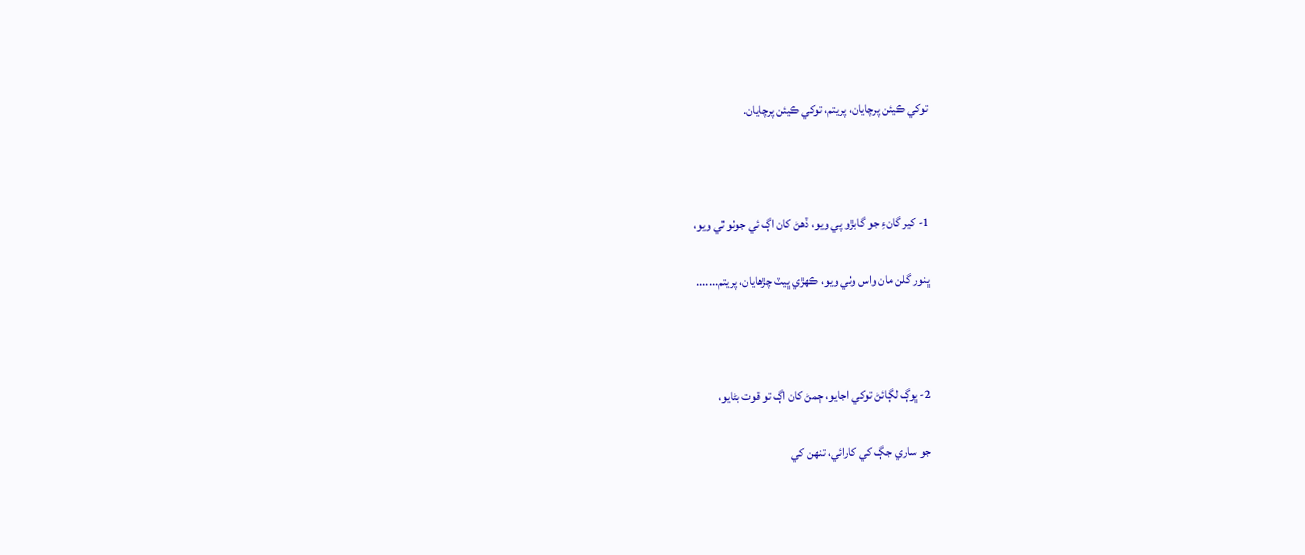توکي ڪيئن پرچايان، پريتم، توکي ڪيئن پرچايان.



1- کير گانءِ جو گابڙو پي ويو، ڏهڻ کان اڳ ئي جوٺو ٿي ويو،

ڀنور گلن مان واس وٺي ويو، ڪهڙي ڀيٽ چڙهايان، پريتم.......



2- ڀوڳ لڳائڻ توکي اجايو، ڄمڻ کان اڳ تو قوت بڻايو،

جو ساري جڳ کي کارائي، تنهن کي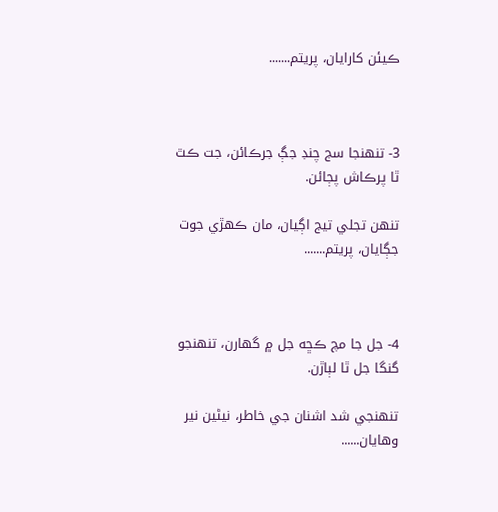ڪيئن کارايان، پريتم.......



3- تنهنجا سج چنڊ جڳ جرڪائن، جت ڪٿ ٿا پرڪاش پڄائن.

تنهن تجلي تيج اڳيان، مان ڪهڙي جوت جڳايان، پريتم.......



4- جل جا مچ ڪڇه جل ۾ گهارن، تنهنجو گنگا جل ٿا لٻاڙن.

تنهنجي شد اشنان جي خاطر، نيڻين نير وهايان......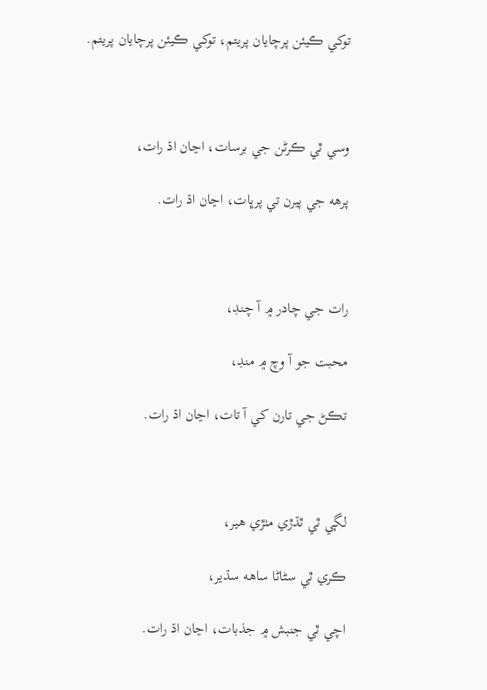توکي ڪيئن پرچايان پريتم، توکي ڪيئن پرچايان پريتم.



وسي ٿي ڪرڻن جي برسات، اڃان اڌ رات،

پرهه جي پيرن تي پرڀات، اڃان اڌ رات.



رات جي چادر ۾ آ چنڊ،

محبت جو آ وچ ۾ منڊ،

تڪڻ جي تارن کي آ تات، اڃان اڌ رات.



لڳي ٿي ٿڌڙي مٺڙي هير،

ڪري ٿي سڻاڻا ساهه سڌير،

اچي ٿي جنبش ۾ جذبات، اڃان اڌ رات.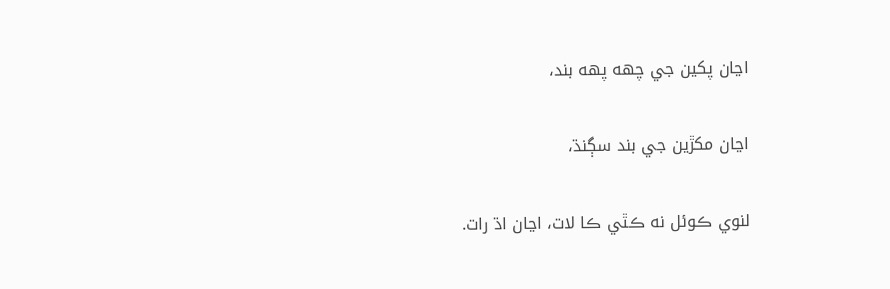اڃان پکين جي چهه پهه بند،

اڃان مکڙين جي بند سڳنڌ،

لنوي ڪوئل نه ڪٿي ڪا لات، اڃان اڌ رات.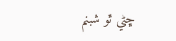ڇڻي ٿو شبنم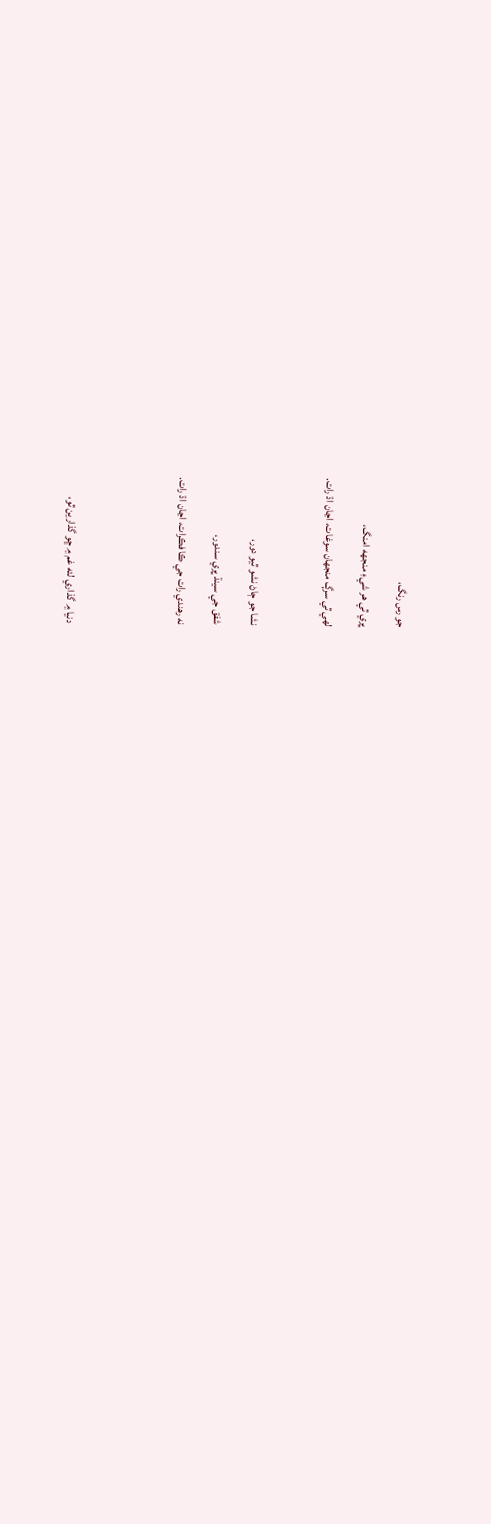جو رس رنگ،

ڀري ٿي هر شيءِ منجهه امنگ،

لهي ٿي سرڳ منجهان سوغات، اڃان اڌ رات.



نشا جو ڄاڻ نشو ٿيو دور،

شفق جي سينڌ ڀري سندور،

نه رهندي رات جي ڪا فڪرات، اڃان اڌ رات.





دنيا ۾ گذاري لئه غم ۾ ڇو گذارين ٿو،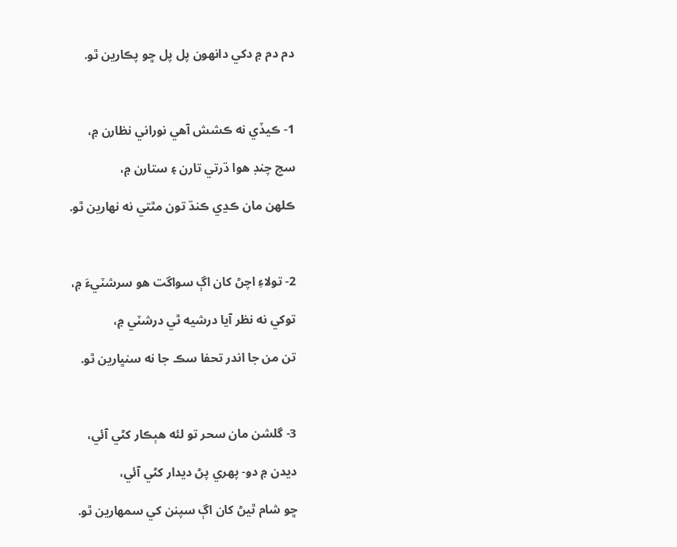دم دم ۾ دکي دانهون پل پل ڇو پڪارين ٿو.



1- ڪيڏي نه ڪشش آهي نوراني نظارن ۾،

سج چنڊ هوا ڌرتي تارن ۽ ستارن ۾،

ڪلهن مان ڪڍي ڪنڌ تون مٿتي نه نهارين ٿو.



2- تولاءِ اچڻ کان اڳ سواگت هو سرشٽيءَ ۾،

توکي نه نظر آيا درشيه ٿي درشٽي ۾،

تن من جا اندر تحفا سڪ جا نه سنڀارين ٿو.



3- گلشن مان سحر تو لئه هٻڪار کڻي آئي،

ديدن ۾ دو- پهري پڻ ديدار کڻي آئي،

ڇو شام ٿيڻ کان اڳ سپنن کي سمهارين ٿو.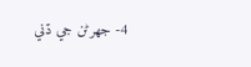4- جهرڻن جي ڌني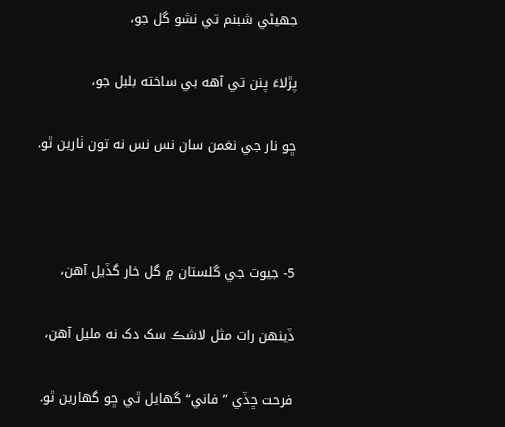جهيڻي شبنم تي نشو گل جو،

پڙلاءَ پنن تي آهه بي ساخته بلبل جو،

ڇو نار جي نغمن سان نس نس نه تون ٺارين ٿو.



5- جيوت جي گلستان ۾ گل خار گڏيل آهن،

ڏينهن رات مثل لاشڪ سک دک نه مليل آهن،

فرحت ڇڏي ”فاني“ گهايل ٿي ڇو گهارين ٿو.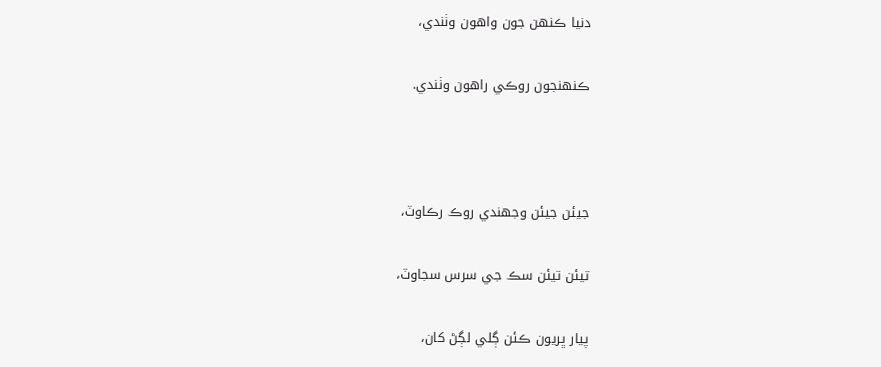دنيا ڪنهن جون واهون وٺندي،

ڪنهنجون روڪي راهون وٺندي.



جيئن جيئن وجهندي روڪ رڪاوٽ،

تيئن تيئن سڪ جي سرس سجاوٽ،

پيار ڀريون ڪئن ڳلي لڳڻ کان،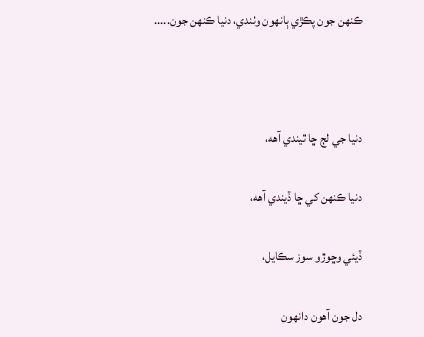ڪنهن جون پڪڙي ٻانهون وٺندي، دنيا ڪنهن جون.....



دنيا جي لڄ ڇا ٿيندي آهه،

دنيا ڪنهن کي ڇا ڏيندي آهه،

ڏيئي وڇوڙو سوز سڪايل،

دل جون آهون دانهون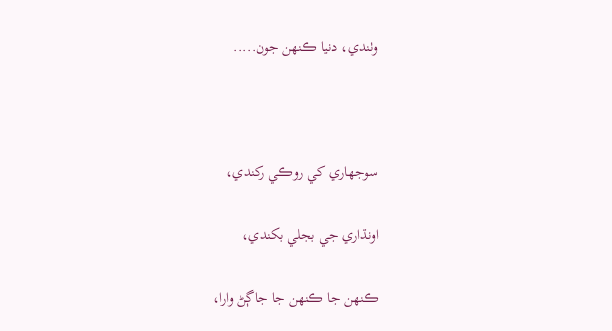وٺندي، دنيا ڪنهن جون.....



سوجهاري کي روڪي رکندي،

اونڌاري جي بجلي بکندي،

ڪنهن جا ڪنهن جا جاڳڻ وارا،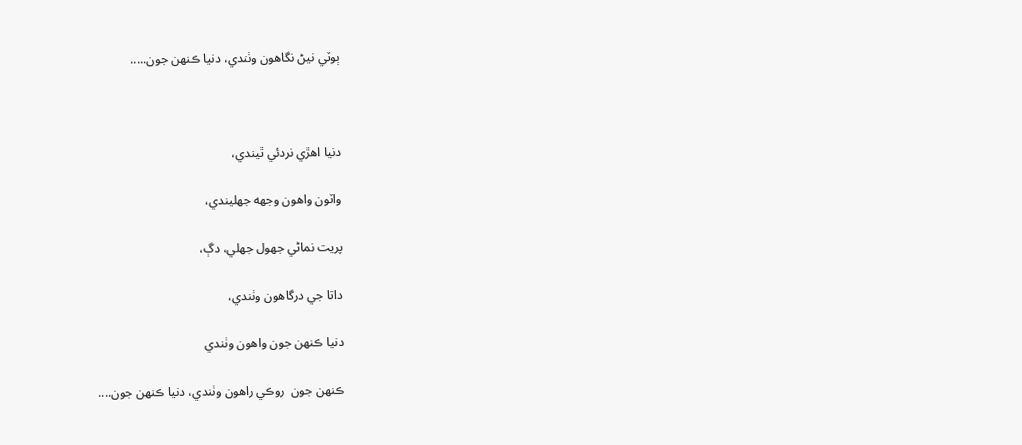ٻوٽي نيڻ نگاهون وٺندي، دنيا ڪنهن جون.....



دنيا اهڙي نردئي ٿيندي،

واٽون واهون وجهه جهليندي،

پريت نماڻي جهول جهلي، دڳ،

داتا جي درگاهون وٺندي،

دنيا ڪنهن جون واهون وٺندي

ڪنهن جون  روڪي راهون وٺندي، دنيا ڪنهن جون....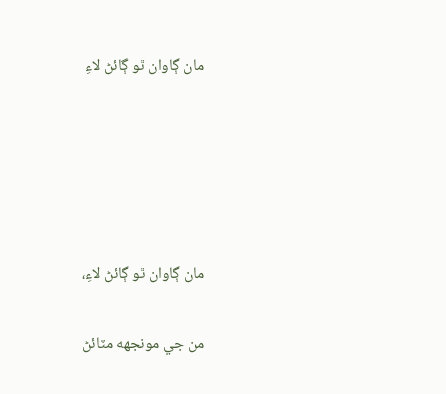مان ڳاوان ٿو ڳائڻ لاءِ





مان ڳاوان ٿو ڳائڻ لاءِ،

من جي مونجهه مٽائڻ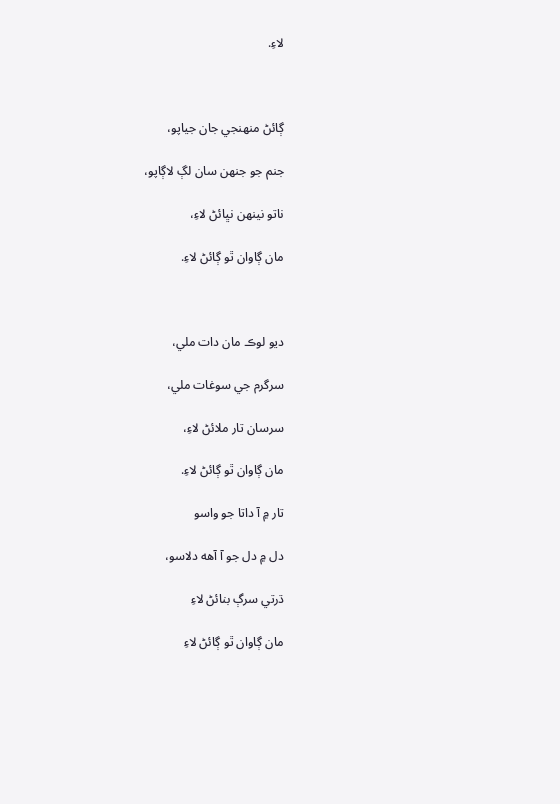لاءِ.



ڳائڻ منهنجي جان جياپو،

جنم جو جنهن سان لڳ لاڳاپو،

ناتو نينهن نڀائڻ لاءِ،

مان ڳاوان ٿو ڳائڻ لاءِ.



ديو لوڪ مان دات ملي،

سرگرم جي سوغات ملي،

سرسان تار ملائڻ لاءِ،

مان ڳاوان ٿو ڳائڻ لاءِ.

تار ۾ آ داتا جو واسو

دل ۾ دل جو آ آهه دلاسو،

ڌرتي سرڳ بنائڻ لاءِ

مان ڳاوان ٿو ڳائڻ لاءِ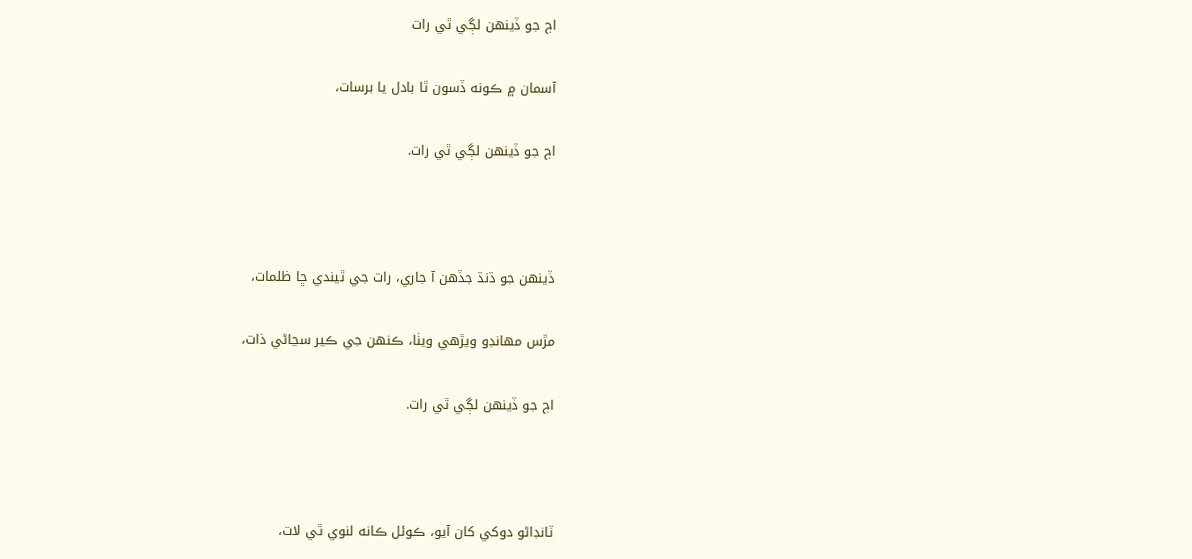اڄ جو ڏينهن لڳي ٿي رات

آسمان ۾ ڪونه ڏسون ٿا بادل يا برسات،

اڄ جو ڏينهن لڳي ٿي رات.



ڏينهن جو ڌنڌ جڏهن آ جاري، رات جي ٿيندي ڇا ظلمات،

مڙس مهانڊو ويڙهي ويٺا، ڪنهن جي ڪير سڃاڻي ذات،

اڄ جو ڏينهن لڳي ٿي رات.



ٽانڊاڻو دوکي کان آيو، ڪوئل ڪانه لنوي ٿي لات،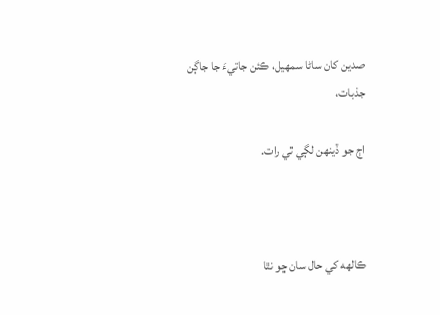صدين کان ساڻا سمهيل، ڪئن جاتيءَ جا جاڳن جذبات،

اڄ جو ڏينهن لڳي ٿي رات.



ڪالهه کي حال سان ڇو نٿا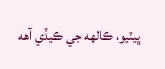ڀيٽيو، ڪالهه جي ڪيڏي آهه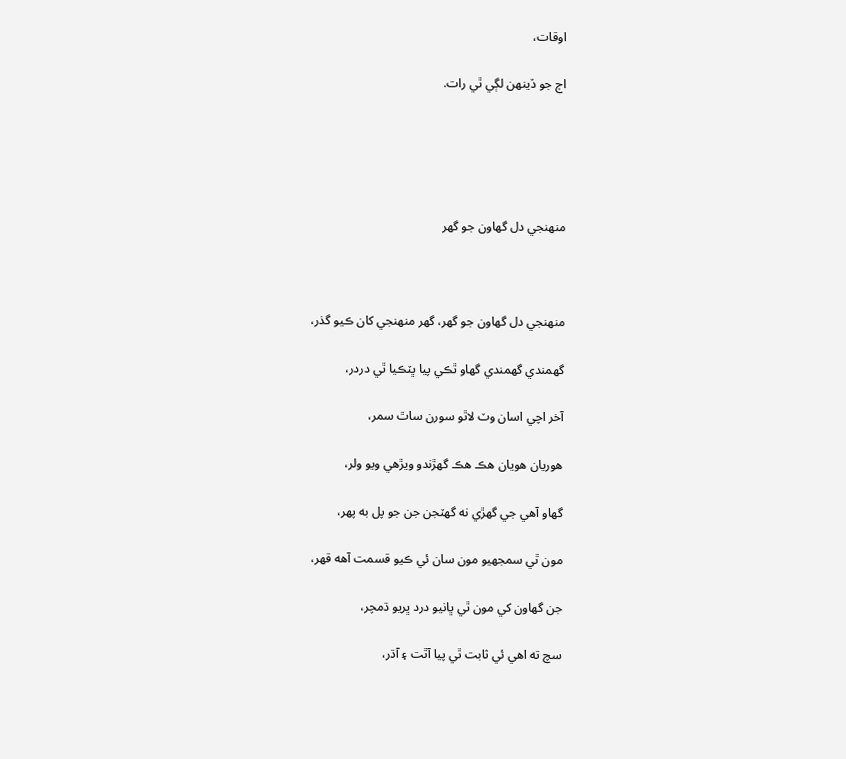اوقات،

اڄ جو ڏينهن لڳي ٿي رات.





منهنجي دل گهاون جو گهر



منهنجي دل گهاون جو گهر، گهر منهنجي کان ڪيو گذر،

گهمندي گهمندي گهاو ٿڪي پيا ڀٽڪيا ٿي دردر،

آخر اچي اسان وٽ لاٿو سورن ساٿ سمر،

هوريان هويان هڪ هڪ گهڙندو ويڙهي ويو ولر،

گهاو آهي جي گهڙي نه گهٽجن جن جو پل به پهر،

مون ٿي سمجهيو مون سان ئي ڪيو قسمت آهه قهر،

جن گهاون کي مون ٿي ڀانيو درد ڀريو ڌمچر،

سچ ته اهي ئي ثابت ٿي پيا آٿت ۽ آڌر،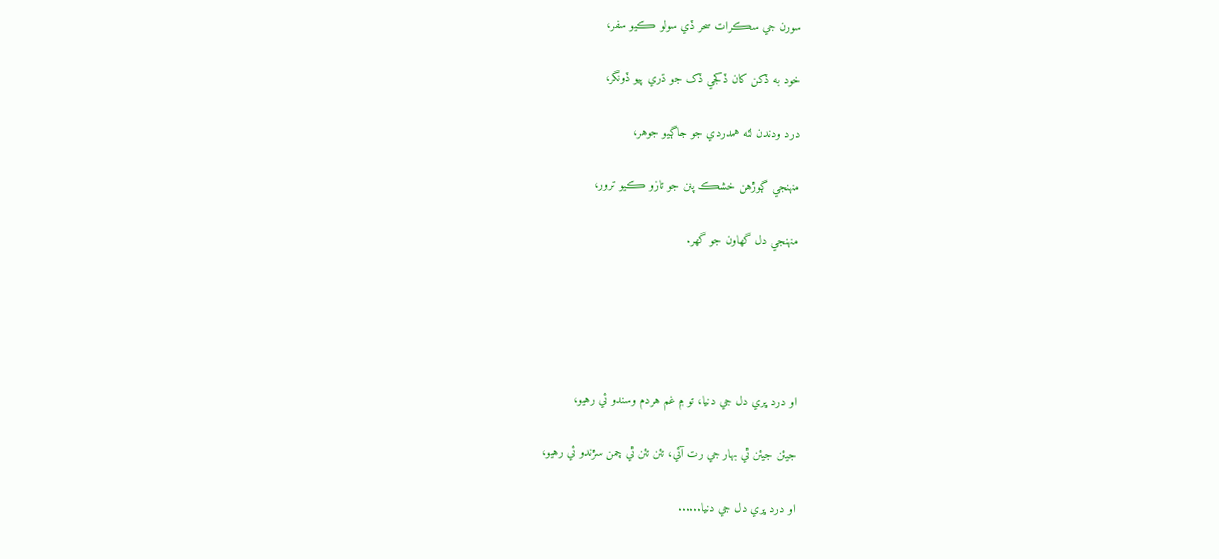سورن جي سڪرات سحر ڏي سولو ڪيو سفر،

خود به ڏکن کان ڏکجي ڏک جو ڌري پيو ڏونگر،

درد ودندن لئه همدردي جو جاڳيو جوهر،

منهنجي ڳوڙهن خشڪ پنن جو تازو ڪيو ترور،

منهنجي دل گهاون جو گهر.





او درد ڀري دل جي دنيا، تو ۾ غم هردم وسندو ئي رهيو،

جيئن جيئن ٿي بهار جي رت آئي، تئن تئن ٿي چمن سڙندو ئي رهيو،

او درد ڀري دل جي دنيا......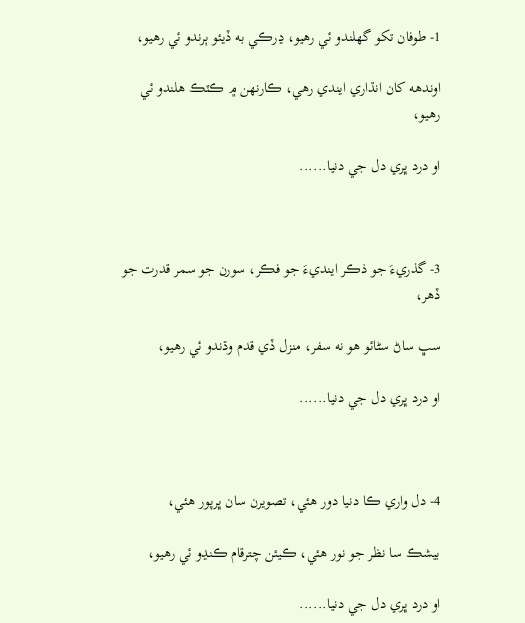1- طوفان تکو گهلندو ئي رهيو، ڍرڪي به ڏيئو ٻرندو ئي رهيو،

اوندهه کان انڌاري ايندي رهي، ڪارنهن ۾ ڪٽڪ هلندو ئي رهيو،

او درد ڀري دل جي دنيا......



3- گذريءَ جو ذڪر اينديءَ جو فڪر، سورن جو سمر قدرت جو ڏهر،

سڀ ساڻ سڻائو هو نه سفر، منزل ڏي قدم وڌندو ئي رهيو،

او درد ڀري دل جي دنيا......



4- دل واري ڪا دنيا دور هئي، تصويرن سان ڀرپور هئي،

بيشڪ سا نظر جو نور هئي، ڪيئن چترقام ڪنڍو ئي رهيو،

او درد ڀري دل جي دنيا......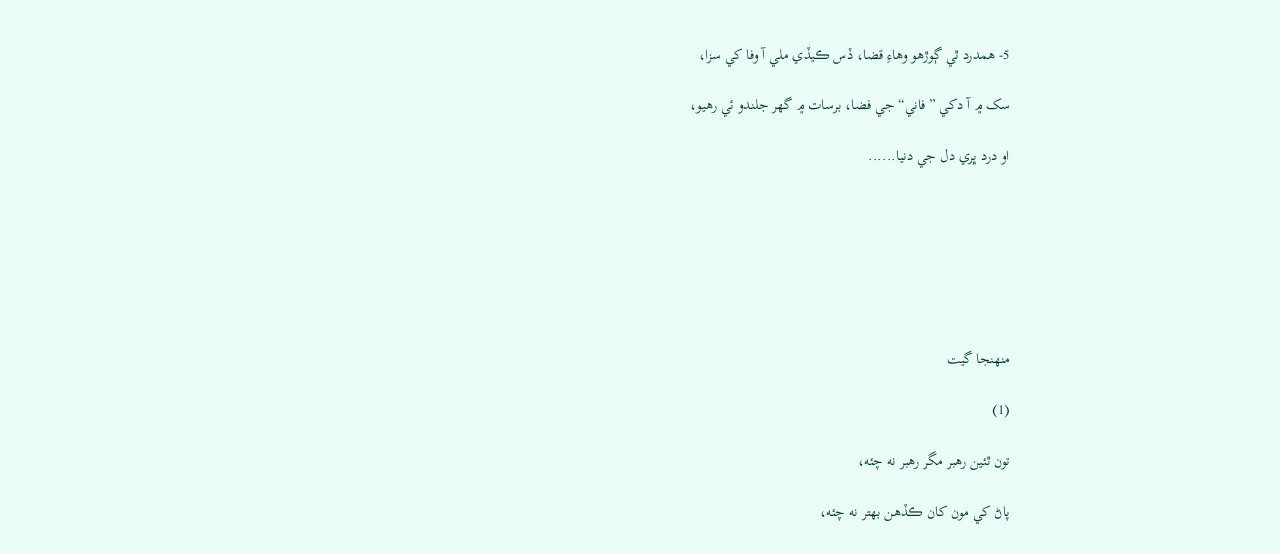5- همدرد ٿي ڳوڙهو وهاءِ قضا، ڏس ڪيڏي ملي آ وفا کي سزا،

سک ۾ آ دکي ”فاني“ جي فضا، برسات ۾ گهر جلندو ئي رهيو،

او درد ڀري دل جي دنيا......







منهنجا گيت

(1)

تون ٿئين رهبر مگر رهبر نه چئه،

پاڻ کي مون کان ڪڏهن بهتر نه چئه،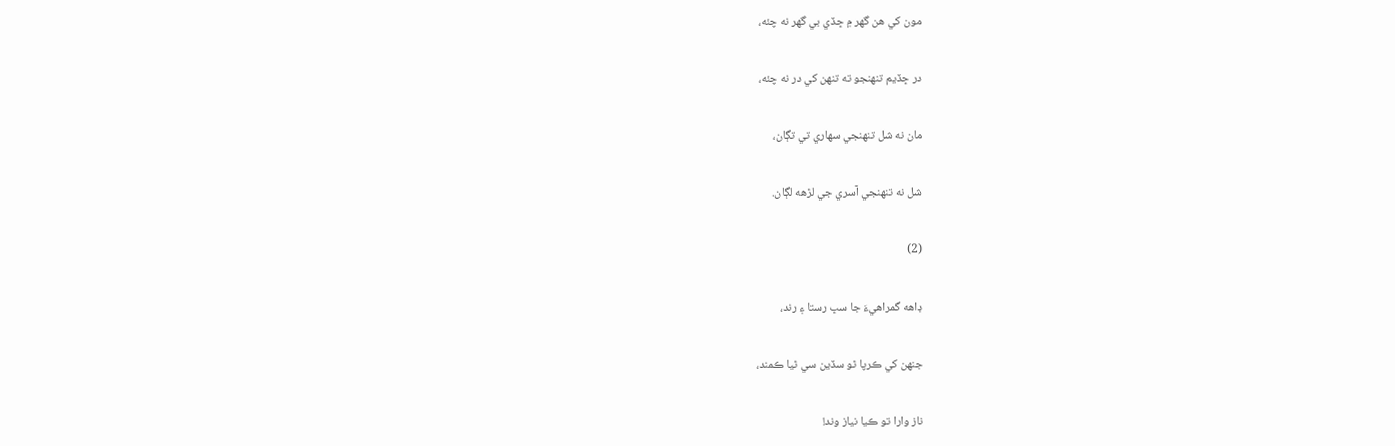مون کي هن گهر ۾ ڇڏي بي گهر نه چئه،

در ڇڏيم تنهنجو ته تنهن کي در نه چئه،

مان نه شل تنهنجي سهاري تي تڳان،

شل نه تنهنجي آسري جي لڙهه لڳان.

(2)

ڊاهه گمراهيءَ جا سڀ رستا ۽ رند،

جنهن کي ڪرپا ٿو سڏين سي ٿيا ڪمند،

ناز وارا تو ڪيا نياز وند!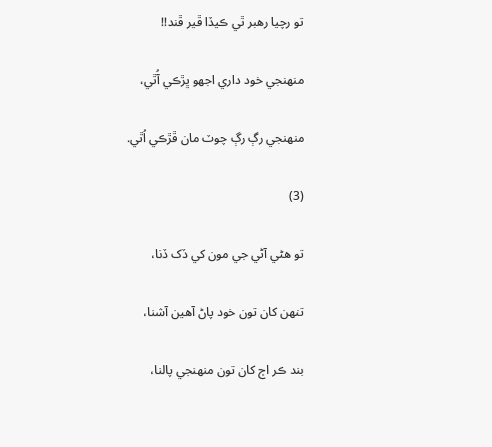تو رچيا رهبر ٿي ڪيڏا ڦير ڦند!!

منهنجي خود داري اجهو ڀڙڪي آُٿي،

منهنجي رڳ رڳ چوٽ مان ڦڙڪي اُٿي.

(3)

تو هڻي آڻي جي مون کي ڏک ڏنا،

تنهن کان تون خود پاڻ آهين آشنا،

بند ڪر اڄ کان تون منهنجي پالنا،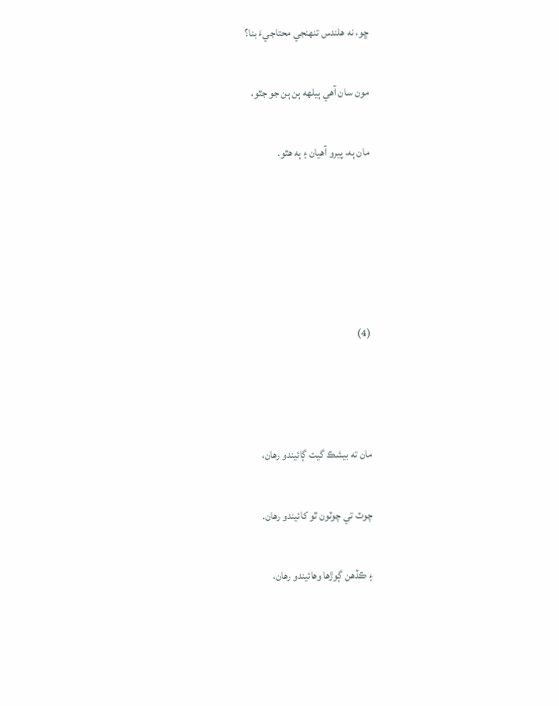ڇو، نه هلندس تنهنجي محتاجيءَ بنا؟

مون سان آهي ٻيلهه ٻن ٻن جو جٿو،

مان ٻه، پيرو آهيان ۽ ٻه هٿو.





(4)



مان ته بيشڪ گيت ڳائيندو رهان،

چوٽ تي چوٽون ٿو کائيندو رهان.

۽ ڪڏهن ڳوڙها وهائيندو رهان،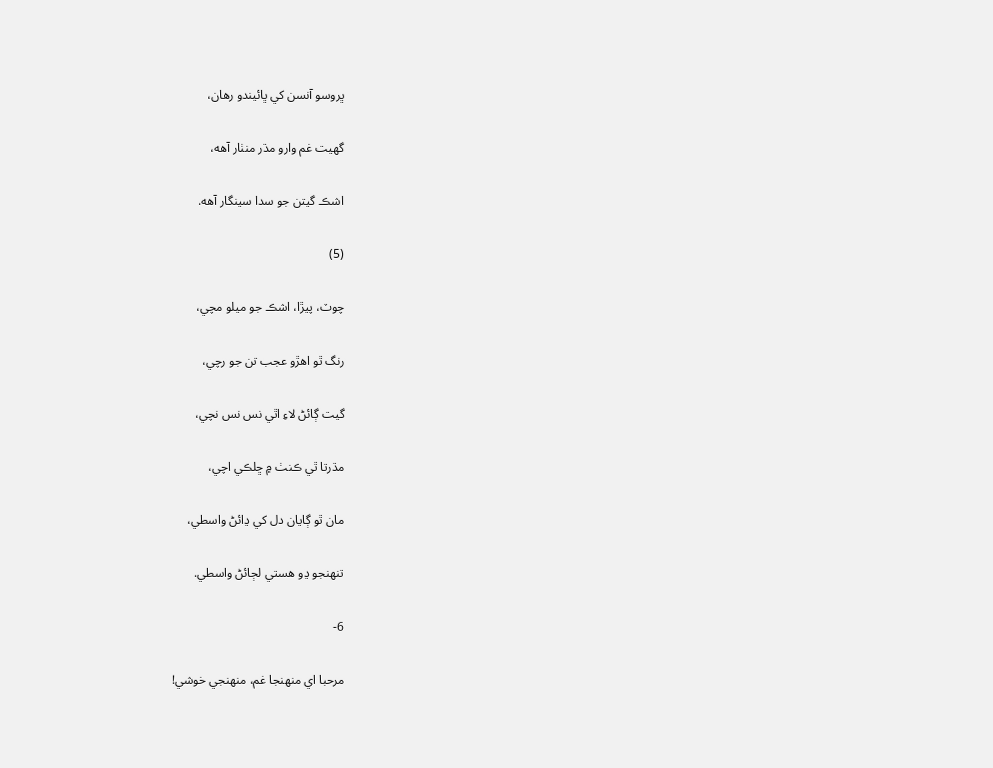ڀروسو آنسن کي ڀائيندو رهان،

گهيت غم وارو مڌر منٺار آهه،

اشڪ گيتن جو سدا سينگار آهه.

(5)

چوٽ، پيڙا، اشڪ جو ميلو مچي،

رنگ ٿو اهڙو عجب تن جو رچي،

گيت ڳائڻ لاءِ اٿي نس نس نچي،

مڌرتا ٿي ڪنٺ ۾ ڇلڪي اچي،

مان ٿو ڳايان دل کي ڍائڻ واسطي،

تنهنجو ڍو هستي لڄائڻ واسطي.

6-

مرحبا اي منهنجا غم، منهنجي خوشي!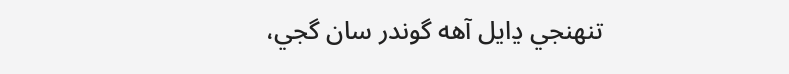تنهنجي ڍايل آهه گوندر سان گجي،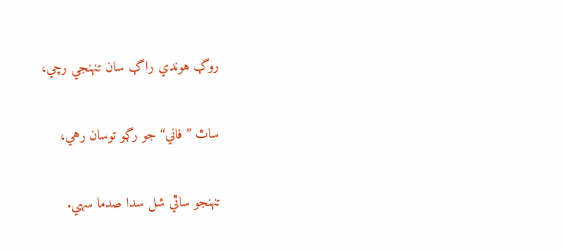روڳ هوندي راڳ سان تنهنجي رچي،

ساٿ ”فاني“ جو رڳو توسان رهي،

تنهنجو ساٿي شل سدا صدما سهي.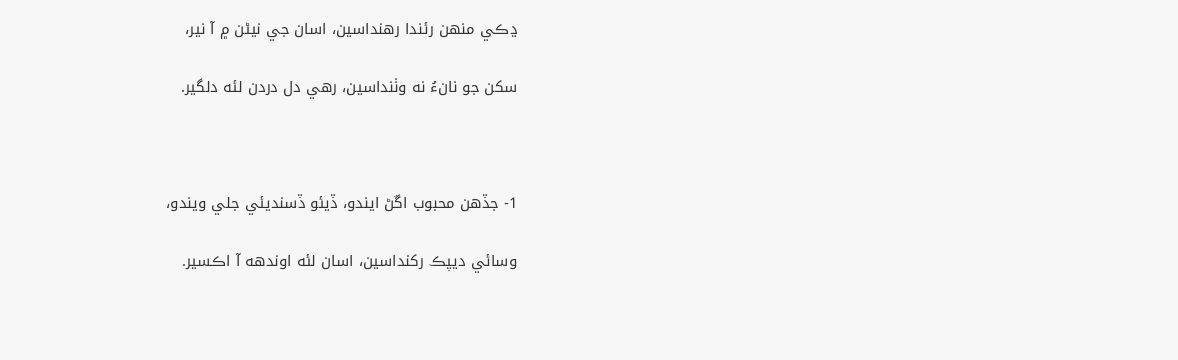ڍڪي منهن رئندا رهنداسين، اسان جي نيڻن ۾ آ نير،

سکن جو نانءُ نه وٺنداسين، رهي دل دردن لئه دلگير.



1- جڏهن محبوب اڱڻ ايندو، ڏيئو ڏسنديئي جلي ويندو،

وسائي ديپڪ رکنداسين، اسان لئه اوندهه آ اڪسير.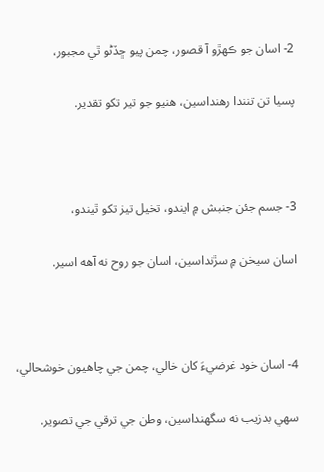2- اسان جو ڪهڙو آ قصور، چمن پيو ڇڏڻو ٿي مجبور،

پسيا تن تنندا رهنداسين، هنيو جو تير تکو تقدير.



3- جسم جئن جنبش ۾ ايندو، تخيل تيز تکو ٿيندو،

اسان سيخن ۾ سڙنداسين، اسان جو روح نه آهه اسير.



4- اسان خود غرضيءَ کان خالي، چمن جي چاهيون خوشحالي،

سهي بدزيب نه سگهنداسين، وطن جي ترقي جي تصوير.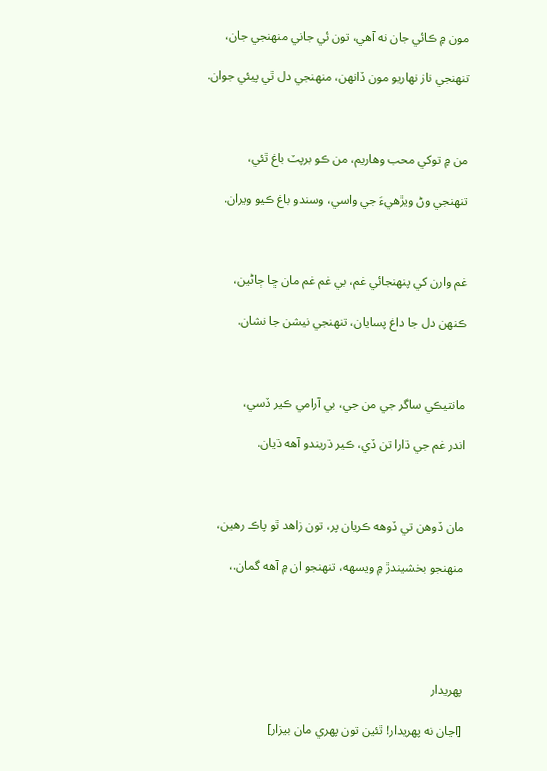مون ۾ ڪائي جان نه آهي، تون ئي جاني منهنجي جان،

تنهنجي ناز نهاريو مون ڏانهن، منهنجي دل ٿي پيئي جوان.



من ۾ توکي محب وهاريم، من ڪو برپٽ باغ ٿئي،

تنهنجي وڻ ويڙهيءَ جي واسي، وسندو باغ ڪيو ويران.



غم وارن کي پنهنجائي غم، بي غم غم مان ڇا ڄاڻين،

ڪنهن دل جا داغ پسايان، تنهنجي نيشن جا نشان.



مانتيڪي ساگر جي من جي، بي آرامي ڪير ڏسي،

اندر غم جي ڌارا تن ڏي، ڪير ڌريندو آهه ڌيان.



مان ڏوهن تي ڏوهه ڪريان پر، تون زاهد ٿو پاڪ رهين،

منهنجو بخشيندڙ ۾ ويسهه، تنهنجو ان ۾ آهه گمان.،





پهريدار

[اڃان نه پهريدار! ٿئين تون پهري مان بيزار]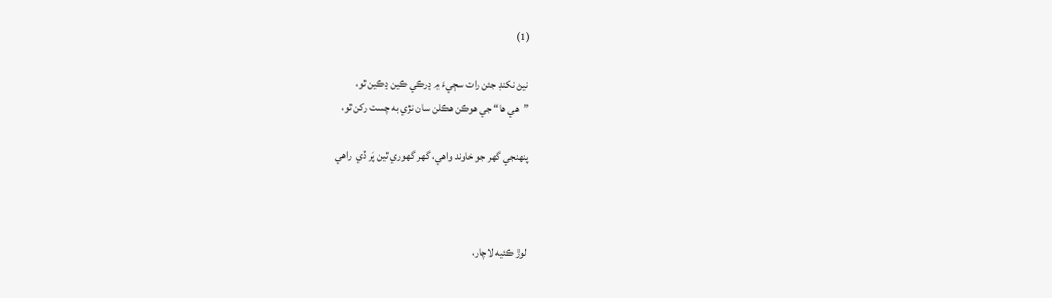(1)

نيڻ نکنڊ جئن رات سڄيءَ ۾ ڍرڪي ڪين ڍڪين ٿو،
”هي ها“ جي هوڪن هڪلن سان نڙي به چست رکن ٿو،

پنهنجي گهر جو خاوند واهي، گهر گهوري ٿين پَر ڏي  راهي



لوڙ ڪئيه لاچار،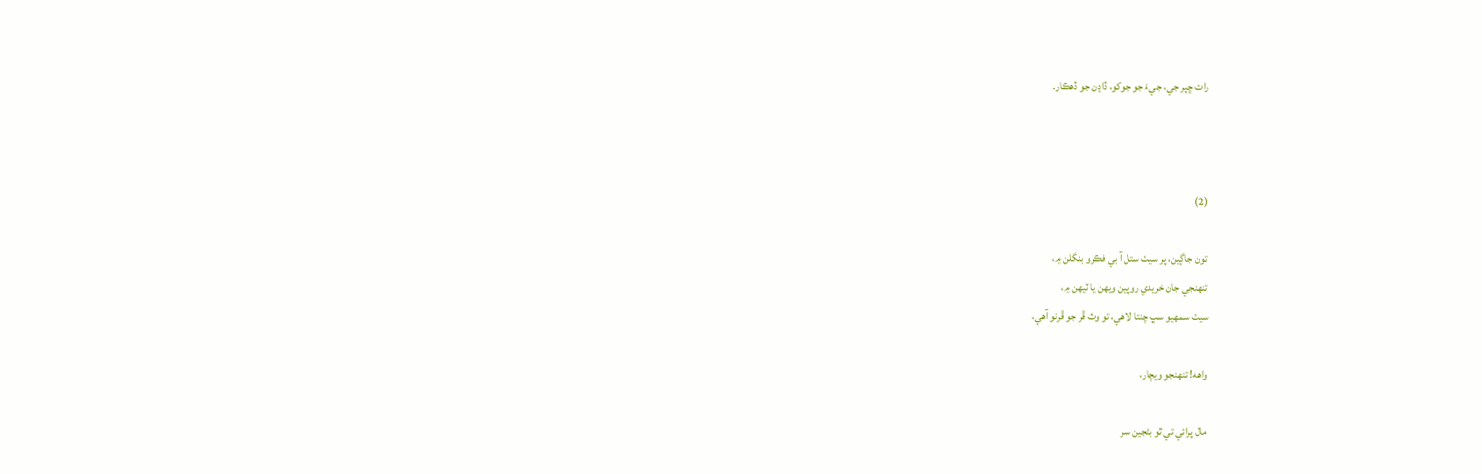رات ڇپر جي، جيءَ جو جوکو، ڏاڍن جو ڏهڪار.



(2)

تون جاڳين، پر سيٺ ستل آ بي فڪرو بنگلن ۾،
تنهنجي جان خريدي روپين ويهن يا ٽيهن ۾،
سيٺ سمهيو سڀ چنتا لاهي، تو وٽ ڦر جو ڦرنو آهي،

واهه! تنهنجو ويچار،

مال پرائي تي ٿو بڻجين سر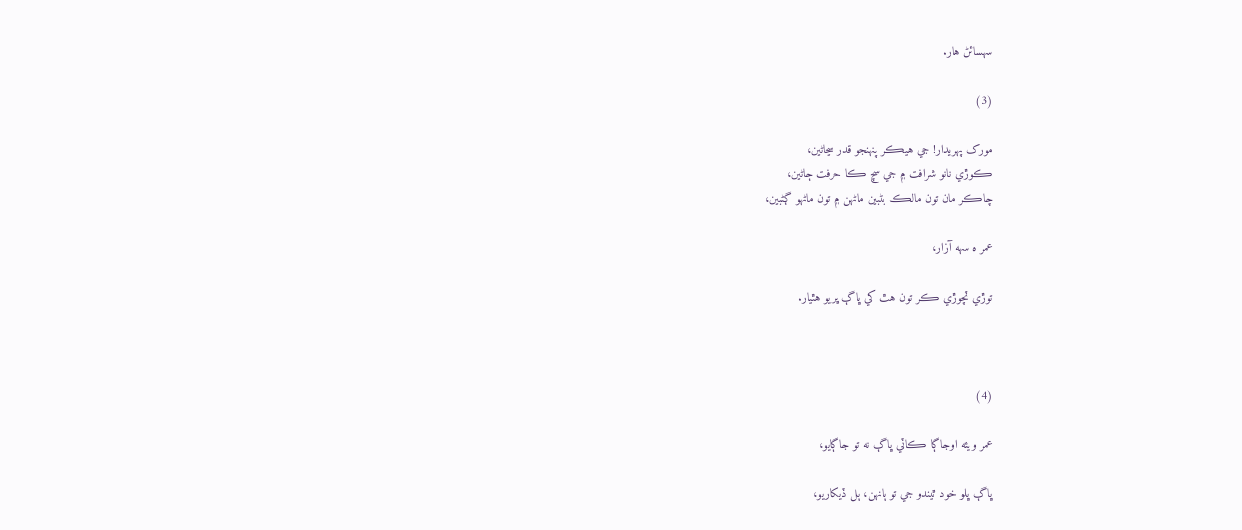سهسائڻ هار.

(3)

مورک پهريدار! جي هيڪر پنهنجو قدر سڃاڻين،
ڪوڙي نانو شرافت ۾ جي سچ ڪا حرفت ڄاڻين،
چاڪر مان تون مالڪ بڻبين ماڻهن ۾ تون ماڻهو ڳڻبين،

عمر ه سهه آزار،

توڙي ٽچوڙي ڪر تون هٿ کي ڀاڳ ڀريو هٿيار.



(4)

عمر ويئه اوجاڳا ڪاٽي ڀاڳ نه تو جاڳايو،

ڀاڳ ڀلو خود ٿيندو جي تو ٻانهن، ٻل ڏيکاريو،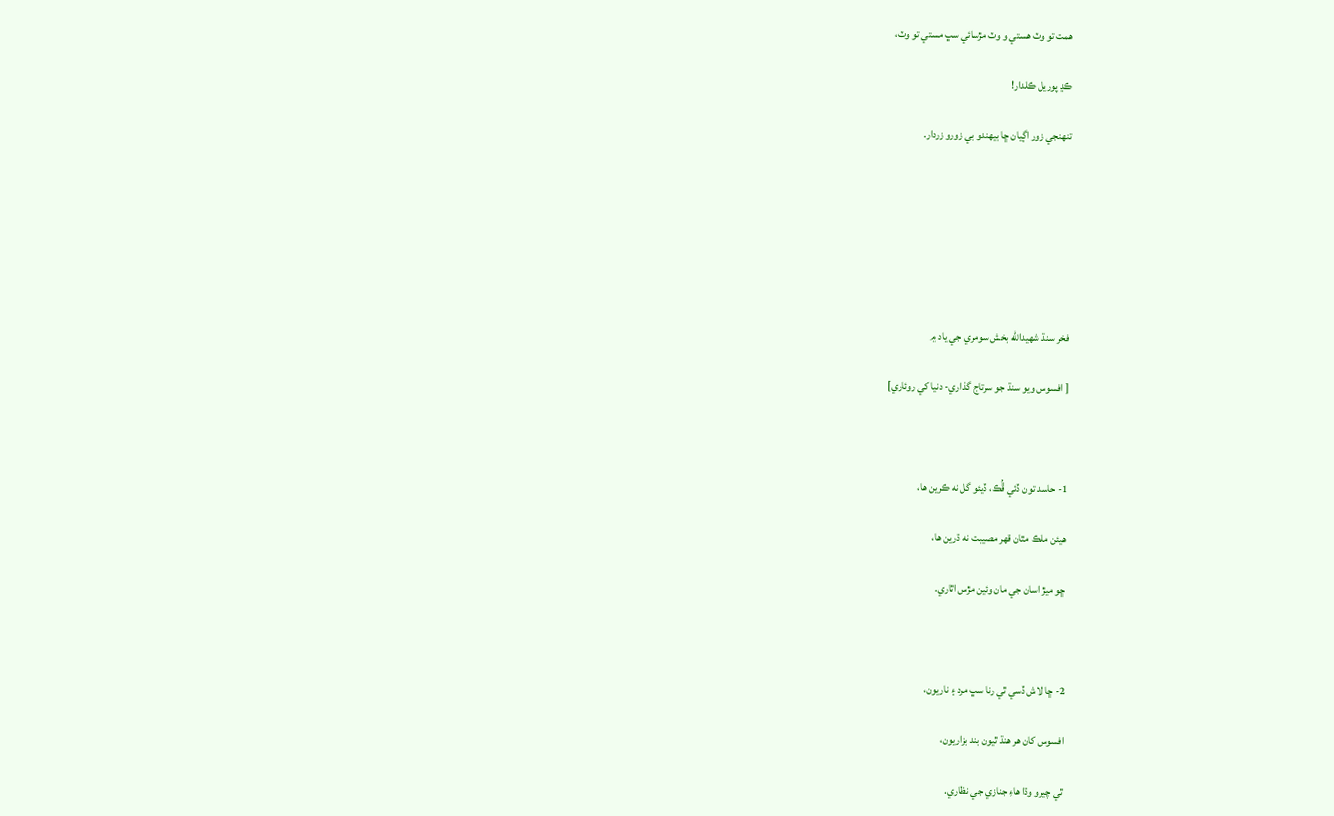همت تو وٽ هستي و وٽ مڙسائي سڀ مستي تو وٽ،

ڪڍ پوريل ڪلدار!

تنهنجي زور اڳيان ڇا بيهندو بي زورو زردار.







فخر سنڌ شهيدالله بخش سومري جي ياد ۾

[ افسوس ويو سنڌ جو سرتاج گذاري- دنيا کي روئاري]



1- حاسد تون ڏئي ڦُڪ، ڏيئو گل نه ڪرين ها،

هيئن ملڪ مٿان قهر مصيبت نه ڌرين ها،

ڇو ميڙ اسان جي مان وئين مڙس اٿاري.



2- ڇا لاش ڏسي ٿي رنا سڀ مرد ۽ ناريون،

افسوس کان هر هنڌ ٿيون بند بزاريون،

ٿي چيرو وڌا هاءِ جنازي جي نظاري.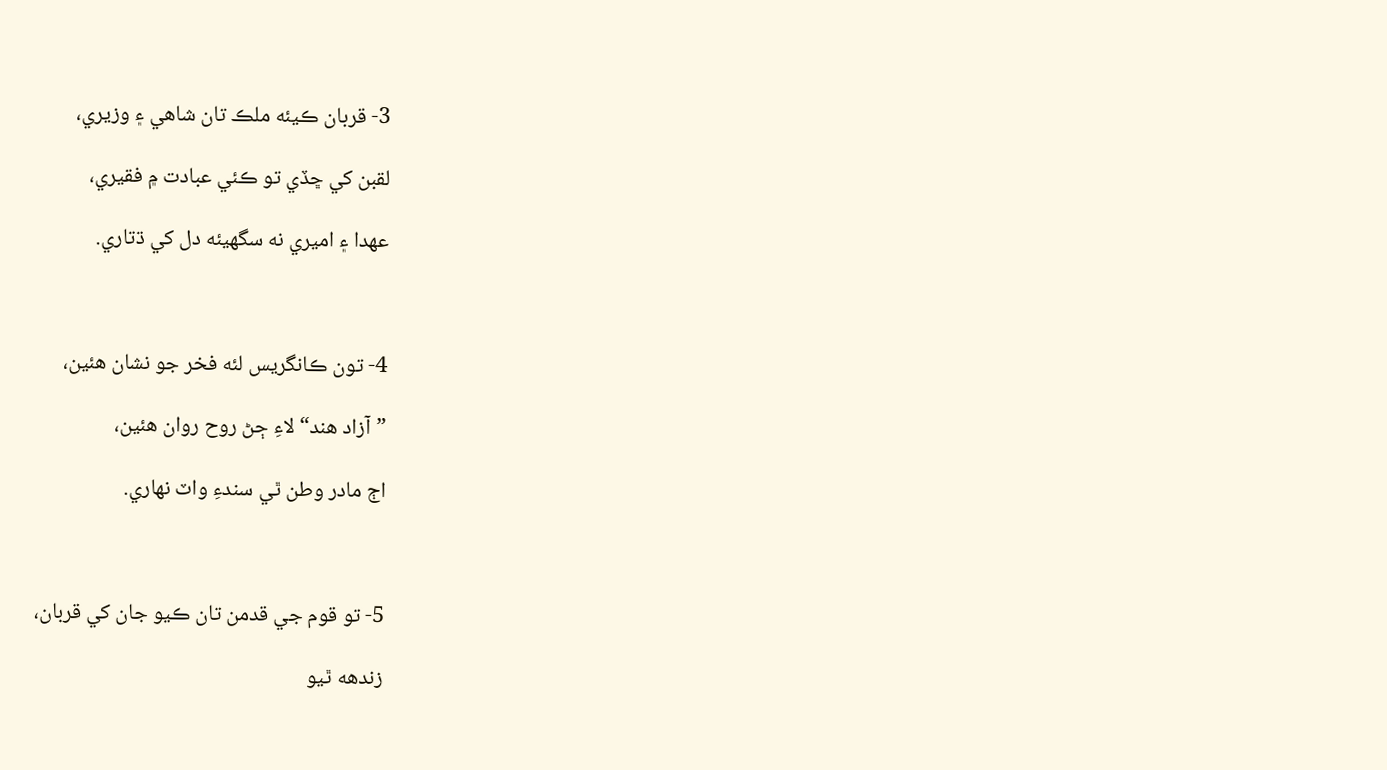3- قربان ڪيئه ملڪ تان شاهي ۽ وزيري،

لقبن کي ڇڏي تو ڪئي عبادت ۾ فقيري،

عهدا ۽ اميري نه سگهيئه دل کي ڌتاري.



4- تون ڪانگريس لئه فخر جو نشان هئين،

”آزاد هند“ لاءِ ڄڻ روح روان هئين،

اڄ مادر وطن ٿي سندءِ واٽ نهاري.



5- تو قوم جي قدمن تان ڪيو جان کي قربان،

زندهه ٿيو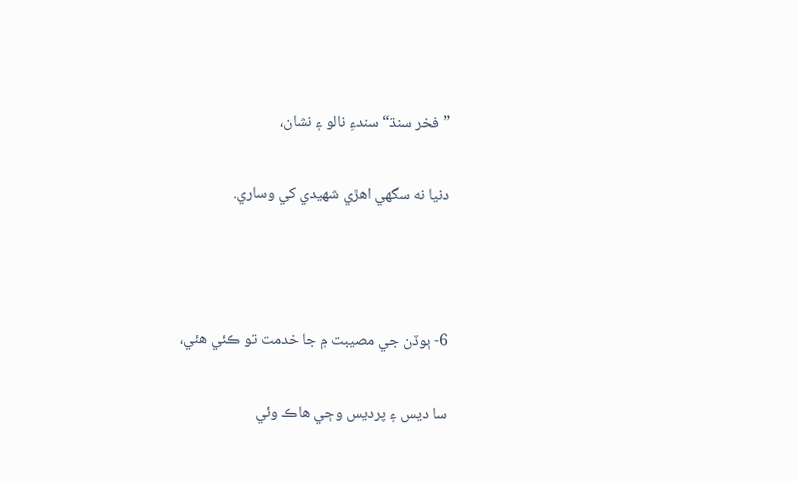”فخر سنڌ“ سندءِ نالو ۽ نشان،

دنيا نه سگهي اهڙي شهيدي کي وساري.



6- ٻوڏن جي مصيبت ۾ جا خدمت تو ڪئي هئي،

سا ديس ۽ پرديس وڄي هاڪ وئي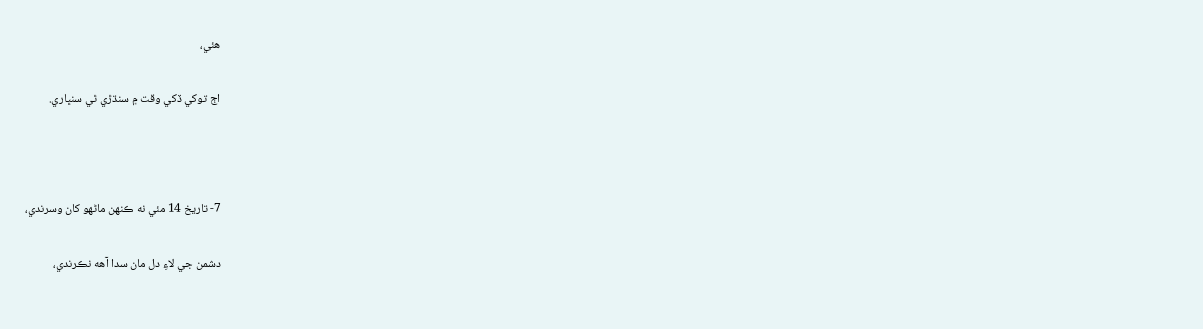هئي،

اڄ توکي ڏکي وقت ۾ سنڌڙي ٿي سنڀاري.



7- تاريخ 14 مئي نه ڪنهن ماڻهو کان وسرندي،

دشمن جي لاءِ دل مان سدا آهه نڪرندي،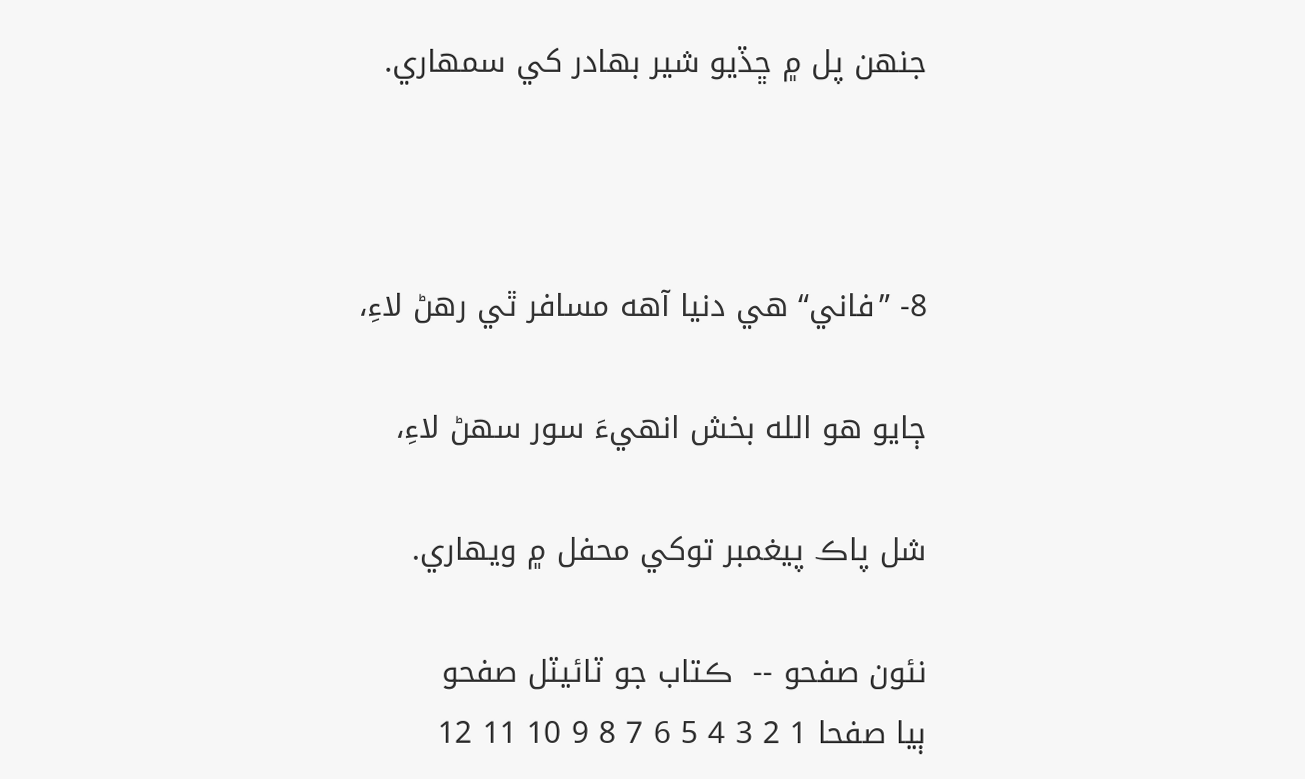جنهن پل ۾ ڇڏيو شير بهادر کي سمهاري.



8- ”فاني“ هي دنيا آهه مسافر ٿي رهڻ لاءِ،

ڄايو هو الله بخش انهيءَ سور سهڻ لاءِ،

شل پاڪ پيغمبر توکي محفل ۾ ويهاري.

نئون صفحو --  ڪتاب جو ٽائيٽل صفحو
ٻيا صفحا 1 2 3 4 5 6 7 8 9 10 11 12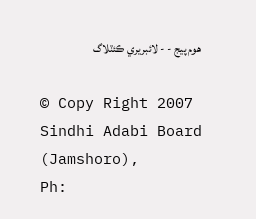هوم پيج - - لائبريري ڪئٽلاگ

© Copy Right 2007
Sindhi Adabi Board (Jamshoro),
Ph: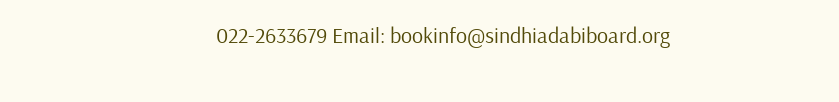022-2633679 Email: bookinfo@sindhiadabiboard.org